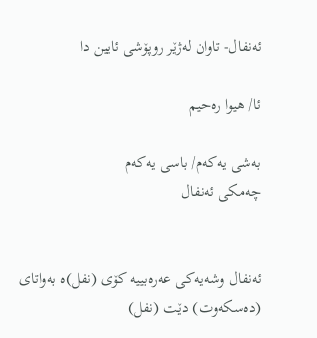ئه‌نفال- تاوان له‌ژێر روپۆشی‌ ئایین دا

ئا/ هیوا ره‌حیم

به‌شی‌ یه‌كه‌م/ باسی‌ یه‌كه‌م
چه‌مكی‌ ئه‌نفال


ئه‌نفال وشه‌یه‌كی‌ عه‌ره‌بییه‌ كۆی‌ (نفل)ه‌ به‌واتای‌ (ده‌سكه‌وت) دێت (نفل)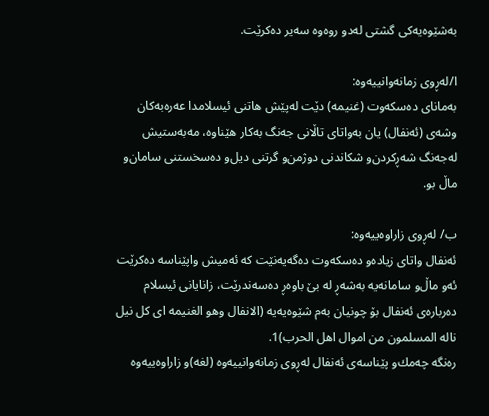به‌شێوه‌یه‌كی‌ گشتی‌ له‌دو روه‌وه‌ سه‌یر ده‌كرێت.

ا/له‌ڕوی‌ زمانه‌وانییه‌وه‌:
به‌مانای‌ ده‌سكه‌وت (غنیمه‌) دێت له‌پێش هاتنی‌ ئیسلامدا عه‌ره‌به‌كان وشه‌ی‌ (ئه‌نفال) یان به‌واتای‌ تاڵانی‌ جه‌نگ به‌كار هێناوه‌، مه‌به‌ستیش له‌جه‌نگ شه‌ڕكردن‌و شكاندنی‌ دوژمن‌و گرتنی‌ دیل‌و ده‌سخستنی‌ سامان‌و ماڵ بو.

ب/ له‌ڕوی‌ زاراوه‌ییه‌وه‌:
ئه‌نفال واتای‌ زیاده‌‌و ده‌سكه‌وت ده‌گه‌یه‌نێت كه‌ ئه‌میش واپێناسه‌ ده‌كرێت ئه‌و ماڵ‌و سامانه‌یه‌ به‌شه‌ڕ له‌ بێ‌ باوه‌ڕ ده‌سه‌ندرێت، ‌زانایانی‌ ئیسلام ده‌رباره‌ی‌ ئه‌نفال بۆ چونیان به‌م شێوه‌یه‌یه‌ (الانفال وهو الغنیمه‌ ای‌ كل نیل ناله‌ المسلمون من اموال اهل الحرب)1.
ره‌نگه‌ چه‌مك‌و پێناسه‌ی‌ ئه‌نفال له‌ڕوی‌ زمانه‌وانییه‌وه‌ (لغه‌)و زاراوه‌ییه‌وه‌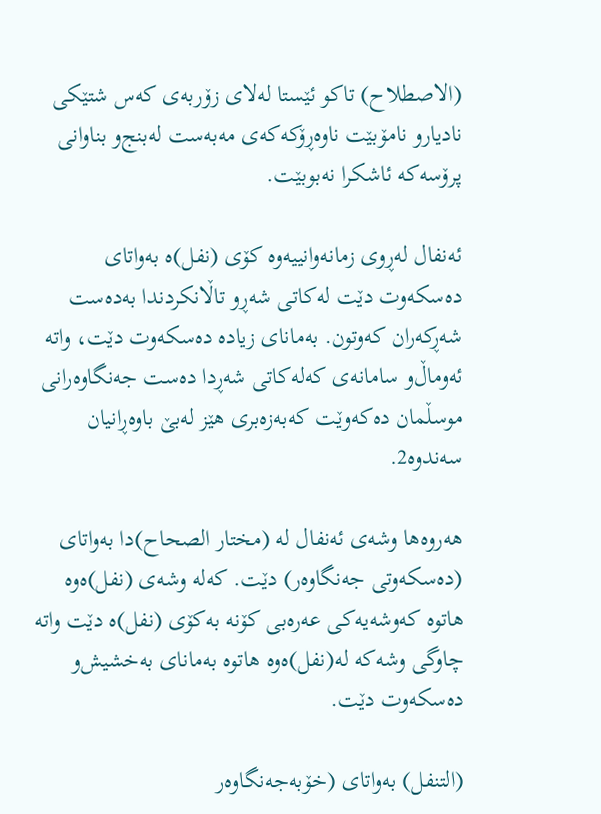(الاصطلاح) تاكو ئێستا له‌لای‌ زۆربه‌ی‌ كه‌س شتێكی‌ نادیار‌و نامۆبێت ناوه‌ڕۆكه‌كه‌ی‌ مه‌به‌ست له‌بنج‌و بناوانی‌ پرۆسه‌كه‌ ئاشكرا نه‌بوبێت.

ئه‌نفال له‌ڕوی‌ زمانه‌وانییه‌وه‌ كۆی‌ (نفل)ه‌ به‌واتای‌ ده‌سكه‌وت دێت له‌كاتی‌ شه‌ڕ‌و تاڵانكردندا به‌ده‌ست شه‌ڕكه‌ران كه‌وتون. به‌مانای‌ زیاده‌ ده‌سكه‌وت دێت، واته‌ ئه‌وماڵ‌و سامانه‌ی‌ كه‌له‌كاتی‌ شه‌ڕدا ده‌ست جه‌نگاوه‌رانی‌ موسڵمان ده‌كه‌وێت كه‌به‌زه‌بری‌ هێز له‌بێ‌ باوه‌ڕانیان سه‌ندوه‌2.

هه‌روه‌ها وشه‌ی‌ ئه‌نفال له‌ (مختار الصحاح)دا به‌واتای‌ (ده‌سكه‌وتی‌ جه‌نگاوه‌ر) دێت. كه‌له‌ وشه‌ی‌ (نفل)ه‌وه‌ هاتوه‌ كه‌وشه‌یه‌كی‌ عه‌ره‌بی‌ كۆنه‌ به‌كۆی‌ (نفل)ه‌ دێت واته‌ چاوگی‌ وشه‌كه‌ له‌(نفل)ه‌وه‌ هاتوه‌ به‌مانای‌ به‌خشیش‌و ده‌سكه‌وت دێت.

(التنفل) به‌واتای‌ (خۆبه‌جه‌نگاوه‌ر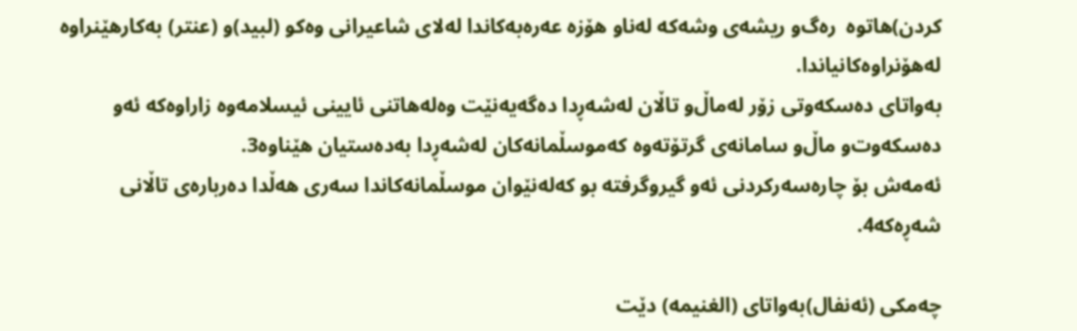كردن)هاتوه‌  ره‌گ‌و ریشه‌ی‌ وشه‌كه‌ له‌ناو هۆزه‌ عه‌ره‌به‌كاندا له‌لای‌ شاعیرانی‌ وه‌كو (لبید)و (عنتر) به‌كارهێنراوه‌ له‌هۆنراوه‌كانیاندا.
به‌واتای‌ ده‌سكه‌وتی‌ زۆر له‌ماڵ‌و تاڵان له‌شه‌ڕدا ده‌گه‌یه‌نێت وه‌له‌هاتنی‌ ئایینی‌ ئیسلامه‌وه‌ زاراوه‌كه‌ ئه‌و ده‌سكه‌وت‌و ماڵ‌و سامانه‌ی‌ گرتۆته‌وه‌ كه‌موسڵمانه‌كان له‌شه‌ڕدا به‌ده‌ستیان هێناوه‌3.
ئه‌مه‌ش بۆ چاره‌سه‌ركردنی‌ ئه‌و گیروگرفته‌ بو كه‌له‌نێوان موسڵمانه‌كاندا سه‌ری‌ هه‌ڵدا ده‌رباره‌ی‌ تاڵانی‌ شه‌ڕه‌كه‌4.

چه‌مكی‌ (ئه‌نفال)به‌واتای‌ (الغنیمه‌) دێت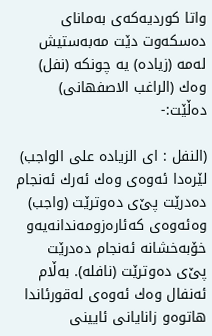واتا كوردیه‌كه‌ی‌ به‌مانای‌ ده‌سكه‌وت دێت مه‌به‌ستیش له‌مه‌ (زیاده‌) یه‌ چونكه‌ (نفل) وه‌ك (الراغب الاصفهانی‌) ده‌ڵێت:-

(النفل : ای‌ الزیاده‌ علی‌ الواجب) لێره‌دا ئه‌وه‌ی‌ وه‌ك ئه‌رك ئه‌نجام ده‌درێت پێ‌ی‌ ده‌وترێت (واجب) وه‌ئه‌وه‌ی‌ كه‌ئاره‌زومه‌ندانه‌یه‌‌و خۆبه‌خشانه‌ ئه‌نجام ده‌درێت پێ‌ی‌ ده‌وترێت (نافله‌). به‌ڵام ئه‌نفال وه‌ك ئه‌وه‌ی‌ له‌قورئاندا هاتوه‌‌و زانایانی‌ ئایینی‌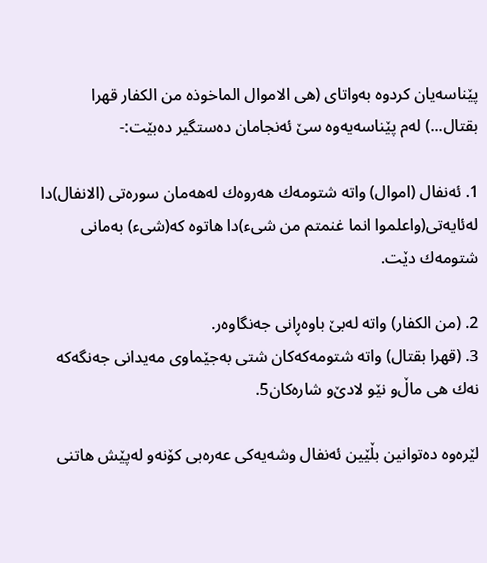پێناسه‌یان كردوه‌ به‌واتای ‌(هی الاموال الماخوذه‌ من الكفار قهرا بقتال...) له‌م پێناسه‌یه‌وه‌ سێ‌ ئه‌نجامان ده‌ستگیر ده‌بێت:-

1. ئه‌نفال (اموال) واته‌ شتومه‌ك هه‌روه‌ك له‌هه‌مان سوره‌تی‌ (الانفال)دا له‌ئایه‌تی‌(واعلموا انما غنمتم من شی‌‌ء)دا هاتوه‌ كه‌(شیء) به‌مانی‌ شتومه‌ك دێت.

2. (من الكفار) واته‌ له‌بێ‌ باوه‌ڕانی‌ جه‌نگاوه‌ر.
3. (قهرا بقتال) واته‌ شتومه‌كه‌كان شتی‌ به‌جێماوی‌ مه‌یدانی‌ جه‌نگه‌كه‌ نه‌ك هی‌ ماڵ‌و نێو لادێ‌‌و شاره‌كان5.

لێره‌وه‌ ده‌توانین بڵێین ئه‌نفال وشه‌یه‌كی‌ عه‌ره‌بی‌ كۆنه‌‌و له‌پێش هاتنی‌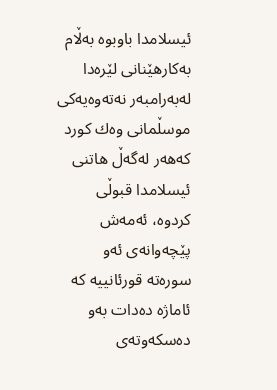ئیسلامدا باوبوه‌ به‌ڵام به‌كارهێنانی‌ لێره‌دا له‌به‌رامبه‌ر نه‌ته‌وه‌یه‌كی‌ موسڵمانی‌ وه‌ك كورد كه‌هه‌ر له‌گه‌ڵ هاتنی‌ ئیسلامدا قبوڵی‌ كردوه‌، ئه‌مه‌ش پێچه‌وانه‌ی‌ ئه‌و سوره‌ته‌ قورئانییه‌ كه‌ ئاماژه‌ ده‌دات به‌و ده‌سكه‌وته‌ی‌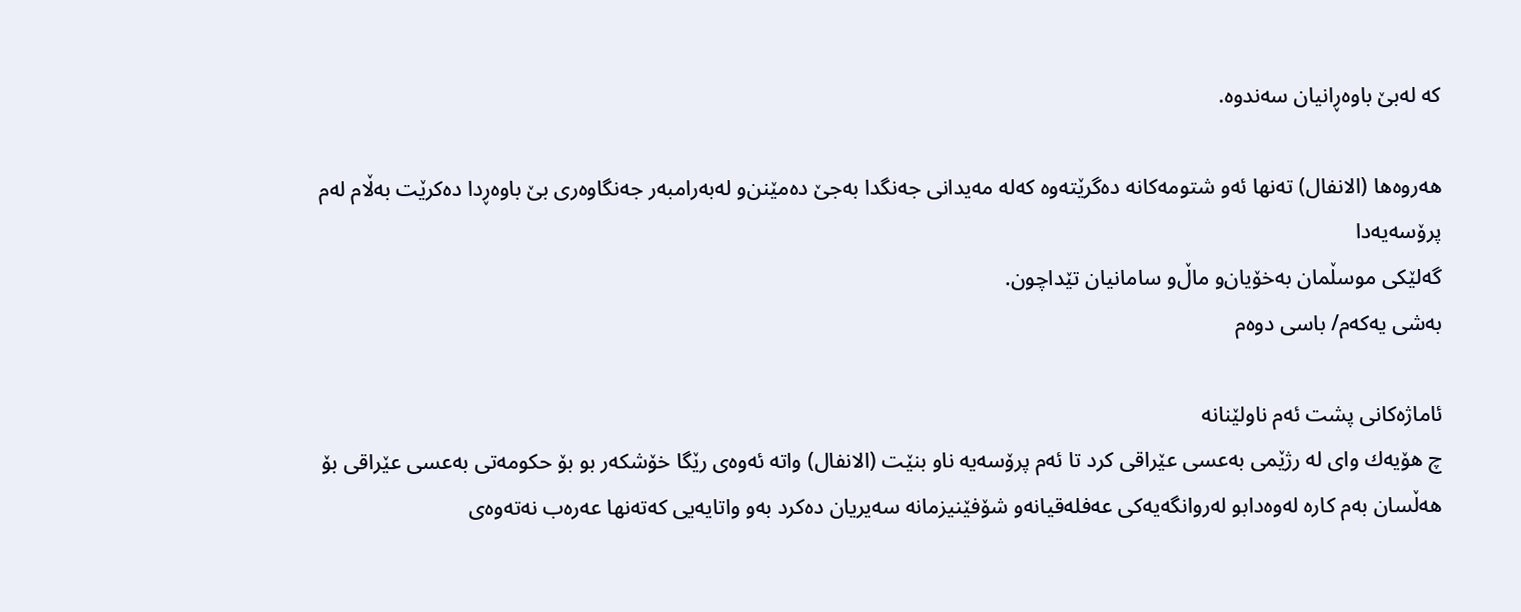كه ‌له‌بێ‌ باوه‌ڕانیان سه‌ندوه‌.

هه‌روه‌ها (الانفال) ته‌نها ئه‌و شتومه‌كانه‌ ده‌گرێته‌وه‌ كه‌له‌ مه‌یدانی‌ جه‌نگدا به‌جێ‌ ده‌مێنن‌و له‌به‌رامبه‌ر جه‌نگاوه‌ری‌ بێ‌ باوه‌ڕدا ده‌كرێت به‌ڵام له‌م پرۆسه‌یه‌دا
گه‌لێكی موسڵمان به‌خۆیان‌و ماڵ‌و سامانیان تێداچون.
به‌شی‌ یه‌كه‌م/ باسی‌ دوه‌م

ئاماژه‌كانی‌ پشت ئه‌م ناولێنانه‌
چ هۆیه‌ك وای‌ له‌ رژێمی‌ به‌عسی‌ عێراقی‌ كرد تا ئه‌م پرۆسه‌یه‌ ناو بنێت (الانفال) واته‌ ئه‌وه‌ی‌ رێگا خۆشكه‌ر بو بۆ حكومه‌تی‌ به‌عسی‌ عێراقی‌ بۆ هه‌ڵسان به‌م كاره‌ له‌وه‌دابو له‌روانگه‌یه‌كی‌ عه‌فله‌قیانه‌و شۆفێنیزمانه‌ سه‌یریان ده‌كرد به‌و واتایه‌یی‌ كه‌ته‌نها عه‌ره‌ب نه‌ته‌وه‌ی‌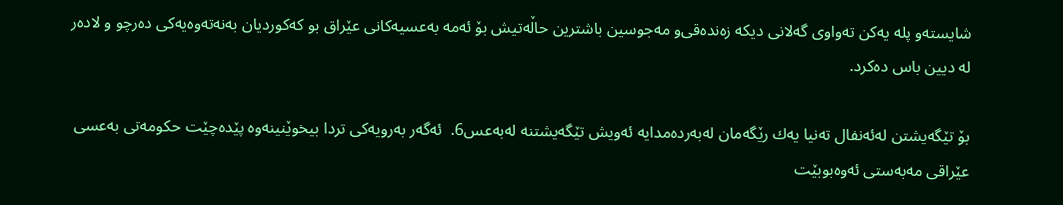شایسته‌‌و پله‌ یه‌كن ته‌واوی‌ گه‌لانی‌ دیكه‌ زه‌نده‌قی‌‌و مه‌جوسین باشترین حاڵه‌تیش بۆ ئه‌مه‌ به‌عسیه‌كانی‌ عێراق بو كه‌كوردیان به‌نه‌ته‌وه‌یه‌كی‌ ده‌رچو ‌و لاده‌ر له‌ دیین باس ده‌كرد.

بۆ تێگه‌یشتن له‌ئه‌نفال ته‌نیا یه‌ك رێگه‌مان له‌به‌رده‌مدایه‌ ئه‌ویش تێگه‌یشتنه‌ له‌به‌عس6.  ئه‌گه‌ر به‌رویه‌كی‌ تردا بیخوێنینه‌وه‌ پێده‌چێت حكومه‌تی‌ به‌عسی‌ عێراقی‌ مه‌به‌ستی ئه‌وه‌بوبێت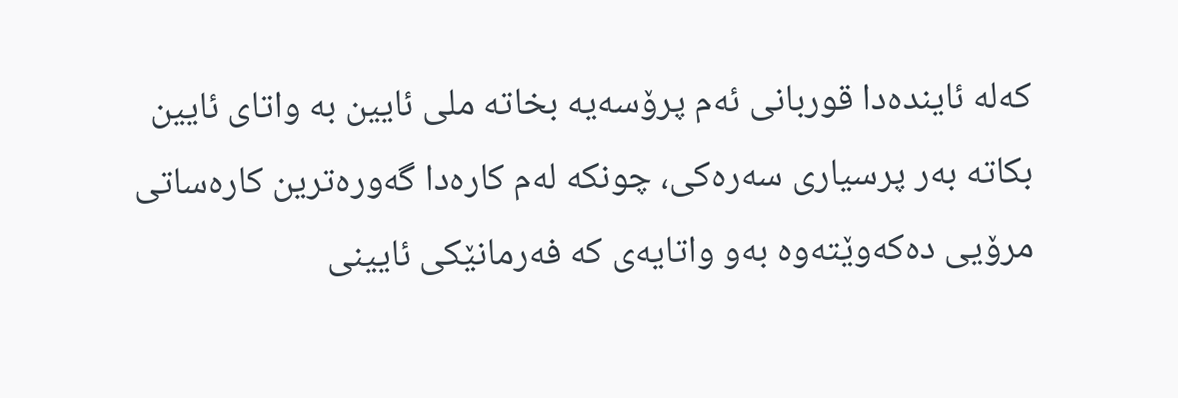كه‌له‌ ئاینده‌دا قوربانی‌ ئه‌م پرۆسه‌یه‌ بخاته‌ ملی‌ ئایین به‌ واتای‌ ئایین بكاته‌ به‌ر پرسیاری‌ سه‌ره‌كی‌، چونكه‌ له‌م كاره‌دا گه‌وره‌ترین كاره‌ساتی‌ مرۆیی‌ ده‌كه‌وێته‌وه‌ به‌و واتایه‌ی‌ كه‌ فه‌رمانێكی‌ ئایینی‌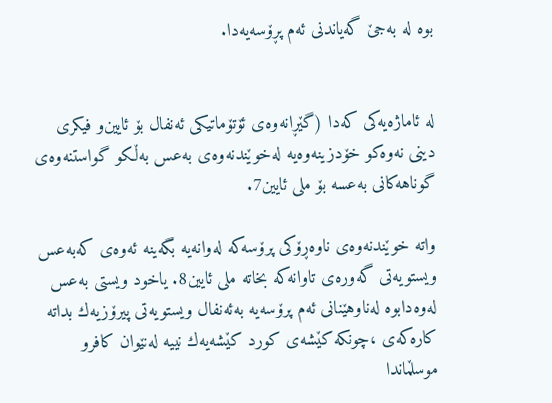بوه‌ له‌ به‌جێ‌ گه‌یاندنی‌ ئه‌م پڕۆسه‌یه‌دا.


له‌ ئاماژه‌یه‌كی‌ كه‌دا (گێڕانه‌وه‌ی‌ ئۆتۆماتیكی‌ ئه‌نفال بۆ ئایین‌و فیكری‌ دینی‌ نه‌وه‌كو خۆدزینه‌وه‌یه‌ له‌خوێندنه‌وه‌ی‌ به‌عس به‌ڵكو گواستنه‌وه‌ی‌ گوناهه‌كانی‌ به‌عسه‌ بۆ ملی‌ ئایین7.

واته‌ خوێندنه‌وه‌ی‌ ناوه‌ڕۆكی‌ پرۆسه‌كه‌ له‌وانه‌یه‌ بگه‌ینه‌ ئه‌وه‌ی‌ كه‌به‌عس ویستویه‌تی‌ گه‌وره‌ی‌ تاوانه‌كه‌ بخاته‌ ملی‌ ئایین8. یاخود ویستی‌ به‌عس له‌وه‌دابوه‌ له‌ناوهێنانی‌ ئه‌م پرۆسه‌یه‌ به‌ئه‌نفال ویستویه‌تی‌ پیرۆزیه‌ك بداته‌ كاره‌كه‌ی‌ ،چونكه‌ كێشه‌ی‌ كورد كێشه‌یه‌ك نییه‌ له‌نێوان كافر‌و موسڵماندا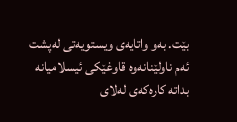بێت. به‌و واتایه‌ی‌ ویستویه‌تی‌ له‌پشت ئه‌م ناولێنانه‌وه‌ قاوغێكی‌ ئیسلامیانه‌ بداته‌ كاره‌كه‌ی‌ له‌لای‌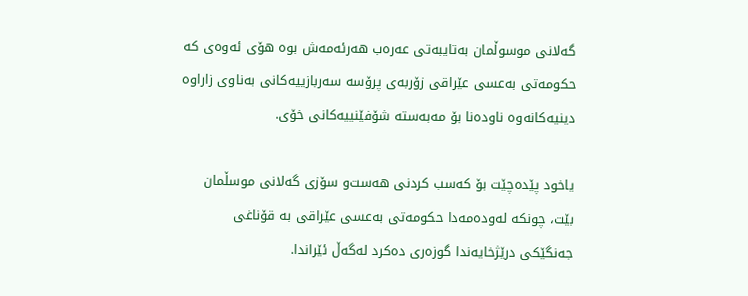گه‌لانی‌ موسوڵمان به‌تایبه‌تی‌ عه‌ره‌ب هه‌رئه‌مه‌ش بوه‌ هۆی‌ ئه‌وه‌ی‌ كه‌ حكومه‌تی‌ به‌عسی‌ عێراقی‌ زۆربه‌ی‌ پرۆسه‌ سه‌ربازییه‌كانی‌ به‌ناوی‌ زاراوه‌ دینیه‌كانه‌وه‌ ناوده‌نا بۆ مه‌به‌سته‌ شۆفێنییه‌كانی‌ خۆی‌.

یاخود پێده‌چێت بۆ كه‌سب كردنی‌ هه‌ست‌و سۆزی‌ گه‌لانی‌ موسڵمان بێت، چونكه‌ له‌وده‌مه‌دا حكومه‌تی‌ به‌عسی‌ عێراقی‌ به‌ قۆناغی‌ جه‌نگێكی‌ درێژخایه‌ندا گوزه‌ری‌ ده‌كرد له‌گه‌ڵ ئێراندا.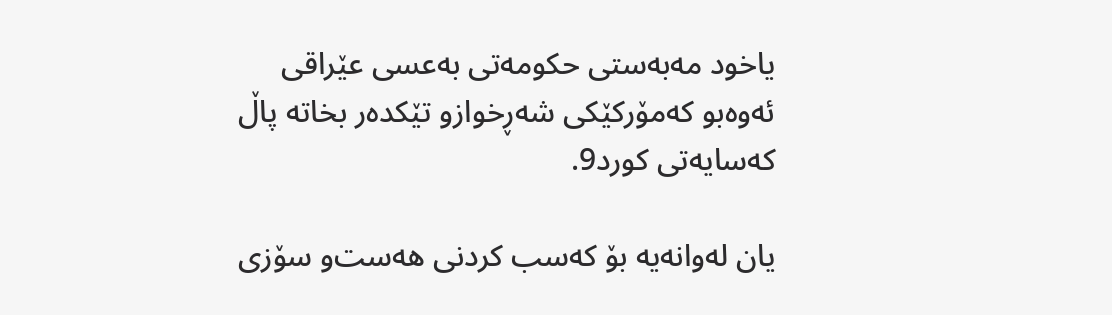یاخود مه‌به‌ستی‌ حكومه‌تی‌ به‌عسی‌ عێراقی‌ ئه‌وه‌بو كه‌مۆركێكی‌ شه‌ڕخواز‌و تێكده‌ر بخاته‌ پاڵ كه‌سایه‌تی‌ كورد9.

یان له‌وانه‌یه‌ بۆ كه‌سب كردنی‌ هه‌ست‌و سۆزی‌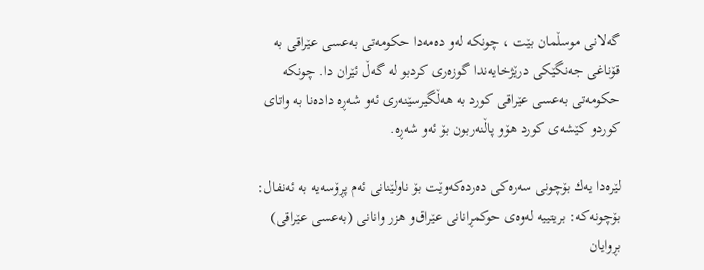گه‌لانی‌ موسڵمان بێت ، چونكه‌ له‌و ده‌مه‌دا حكومه‌تی‌ به‌عسی‌ عێراقی‌ به‌ قۆناغی‌ جه‌نگێكی‌ درێژخایه‌ندا گوزه‌ری‌ كردبو له‌ گه‌ڵ ئێران دا. چونكه‌ حكومه‌تی‌ به‌عسی‌ عێراقی‌ كورد به‌ هه‌ڵگیرسێنه‌ری‌ ئه‌و شه‌ڕه‌ داده‌نا به‌ واتای‌ كورد‌و كێشه‌ی‌ كورد هۆو پاڵنه‌ربون بۆ ئه‌و شه‌ڕه‌.

لێره‌دا یه‌ك بۆچونی‌ سه‌ره‌كی‌ ده‌ردەكه‌وێت بۆ ناولێنانی‌ ئه‌م پڕۆسه‌یه‌ به‌ ئه‌نفال:
بۆچونه‌كه‌: بریتییه‌ له‌وه‌ی‌ حوكمڕانانی‌ عێراق‌و هزر وانانی‌ (به‌عسی‌ عێراقی‌) بڕوایان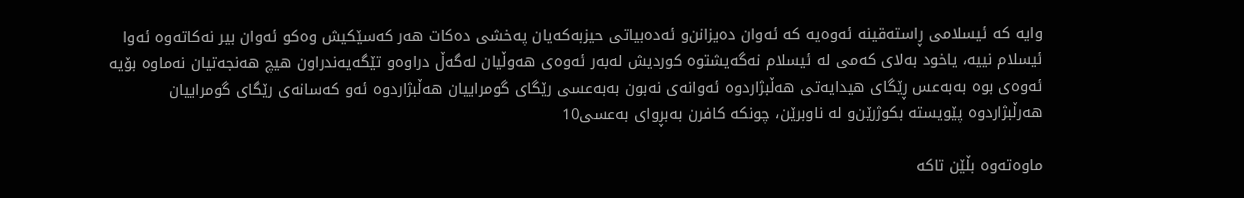وایه‌ كه‌ ئیسلامی‌ ڕاسته‌قینه‌ ئه‌وه‌یه‌ كه‌ ئه‌وان ده‌یزانن‌و ئه‌ده‌بیاتی‌ حیزبه‌كه‌یان په‌خشی‌ ده‌كات هه‌ر كه‌سێكیش وه‌كو ئه‌وان بیر نه‌كاته‌وه‌ ئه‌وا ئیسلام نییه‌، یاخود به‌لای‌ كه‌می‌ له‌ ئیسلام نه‌گه‌یشتوه‌ كوردیش له‌به‌ر ئه‌وه‌ی‌ هه‌وڵیان له‌گه‌ڵ دراوه‌‌و تێگه‌یه‌ندراون هیچ هه‌نجه‌تیان نه‌ماوه‌ بۆیه‌ ئه‌وه‌ی‌ بوه‌ به‌به‌عس ڕێگای‌ هیدایه‌تی‌ هه‌ڵبژاردوه‌ ئه‌وانه‌ی‌ نه‌بون به‌به‌عسی‌ رێگای‌ گومراییان هه‌ڵبژاردوه‌ ئه‌و كه‌سانه‌ی‌ رێگای‌ گومراییان هه‌رڵبژاردوه‌ پێویسته‌ بكوژرێن‌و له‌ ناوبرێن، چونكه‌ كافرن به‌بڕوای‌ به‌عسی‌10

ماوه‌ته‌وه‌ بڵێن تاكه‌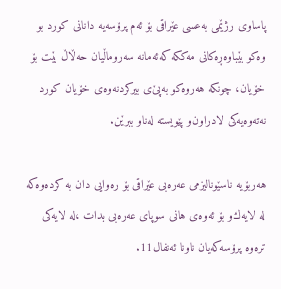پاساوی‌ رژێمی‌ به‌عسی‌ عێراقی‌ بۆ ئه‌م پرۆسه‌یه‌ دانانی‌ كورد بو وه‌كو بێباوه‌ڕه‌كانی‌ مه‌ككه‌ كه‌ئه‌مانه‌ سه‌روماڵیان حه‌ڵاڵ بێت بۆ خۆیان، چونكه‌ هه‌روه‌كو به‌پێ‌ی‌ بیركردنه‌وه‌ی‌ خۆیان كورد نه‌ته‌وه‌یه‌كی‌ لادراون‌و پێویسته‌ له‌ناو ببرێن.

هه‌ربۆیه‌ ناسێونالیزمی‌ عه‌ره‌بی‌ عێراقی‌ بۆ ره‌وایی‌ دان به‌ كرده‌وه‌كه‌ له‌ لایه‌ك‌و بۆ ئه‌وه‌ی‌ هانی‌ سوپای‌ عه‌ره‌بی‌ بدات ،له‌ لایه‌كی‌ تره‌وه‌ پرۆسه‌كه‌یان ناونا ئه‌نفال11.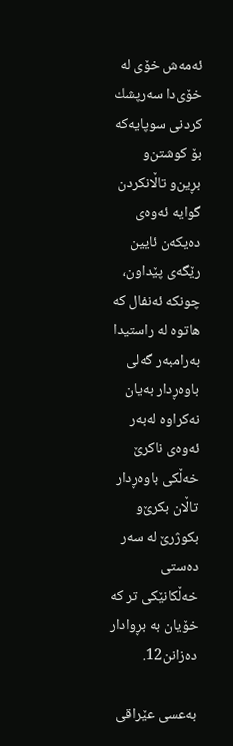ئه‌مه‌ش خۆی‌ له‌ خۆی‌دا سه‌رپشك كردنی‌ سوپایه‌كه‌ بۆ كوشتن‌و بڕین‌و تاڵانكردن گوایه‌ ئه‌وه‌ی‌ ده‌یكه‌ن ئایین رێگه‌ی‌ پێداون، چونكه‌ ئه‌نفال كه‌ هاتوه‌ له‌ راستیدا به‌رامبه‌ر گه‌لی‌ باوه‌ڕدار به‌یان نه‌كراوه‌ له‌به‌ر ئه‌وه‌ی‌ ناكرێ‌ خه‌ڵكی‌ باوه‌ڕدار تاڵان بكرێ‌‌و بكوژرێ‌ له‌ سه‌ر ده‌ستی‌ خه‌ڵكانێكی‌ تر كه‌ خۆیان به‌ بڕوادار ده‌زانن12.

به‌عسی‌ عێراقی‌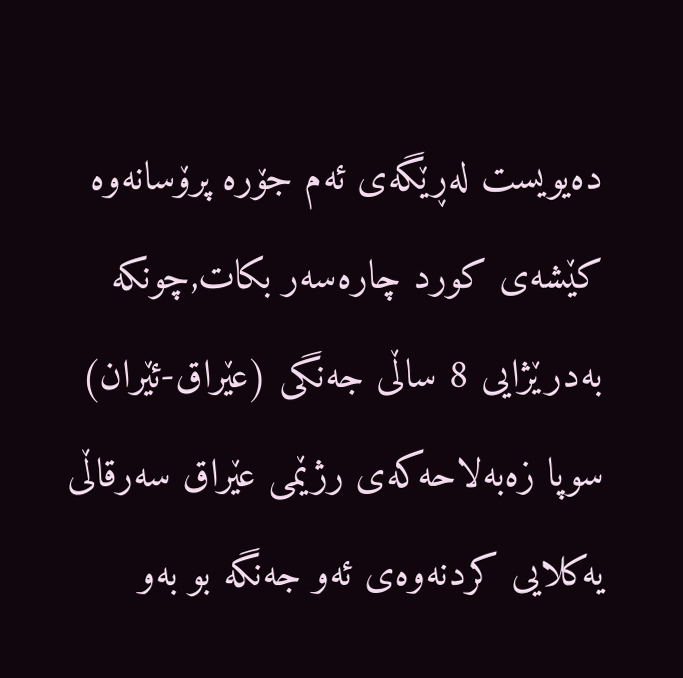ده‌یویست له‌ڕێگه‌ی‌ ئه‌م جۆره‌ پرۆسانه‌وه‌ كێشه‌ی‌ كورد چاره‌سه‌ر بكات,چونكه‌ به‌درێژایی‌ 8 ساڵی‌ جه‌نگی‌ (عێراق-ئێران) سوپا زه‌به‌لاحه‌كه‌ی‌ رژێمی‌ عێراق سه‌رقاڵی‌ یه‌كلایی‌ كردنه‌وه‌ی‌ ئه‌و جه‌نگه‌ بو به‌و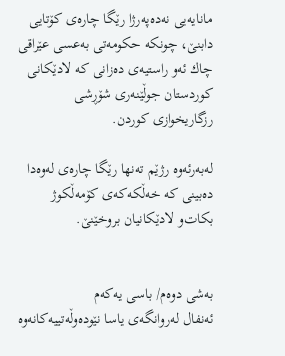مانایه‌یی‌ نه‌ده‌په‌رژا رێگا چاره‌ی‌ كۆتایی‌ دابنێ‌، چونكه‌ حكومه‌تی‌ به‌عسی‌ عێراقی‌  چاك ئه‌و راستیه‌ی‌ ده‌زانی‌ كه ‌لادێكانی‌ كوردستان جوڵێنه‌ری‌ شۆڕشی‌ رزگاریخوازی‌ كوردن.

له‌به‌رئه‌وه‌ رژێم ته‌نها رێگا چاره‌ی‌ له‌وه‌دا ده‌بینی‌ كه‌ خه‌ڵكه‌كه‌ی‌ كۆمه‌ڵكوژ بكات‌و لادێكانیان بروخێنێ‌.


به‌شی‌ دوه‌م/ باسی‌ یه‌كه‌م
ئه‌نفال له‌روانگه‌ی‌ یاسا نێوده‌وڵه‌تییه‌كانه‌وه‌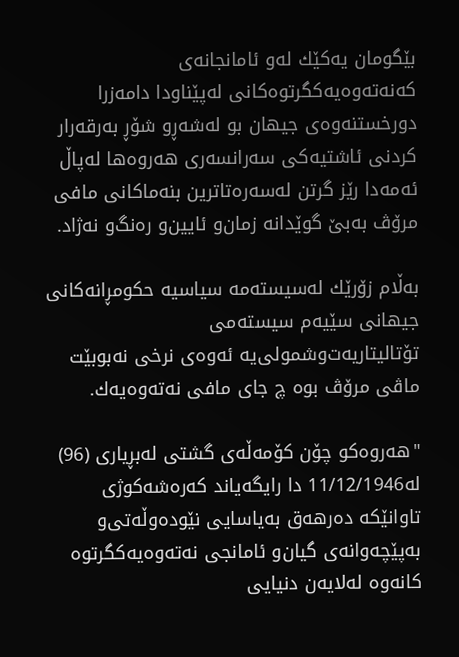بێگومان یه‌كێك له‌و ئامانجانه‌ی‌ كه‌نه‌ته‌وه‌یه‌كگرتوه‌كانی‌ له‌پێناودا دامه‌زرا دورخستنه‌وه‌ی‌ جیهان بو له‌شه‌ڕ‌و شۆڕ به‌رقه‌رار كردنی‌ ئاشتیه‌كی‌ سه‌رانسه‌ری‌ هه‌روه‌ها له‌پاڵ ئه‌مه‌دا رێز گرتن له‌سه‌ره‌تاترین بنه‌ماكانی‌ مافی‌ مرۆڤ به‌بێ‌ گوێدانه‌ زمان‌و ئایین‌و ره‌نگ‌و نه‌ژاد.

به‌ڵام زۆرێك له‌سیسته‌مه‌ سیاسیه‌ حكومڕانه‌كانی‌ جیهانی‌ سێیه‌م سیسته‌می‌ تۆتالیتاریه‌ت‌وشمولی‌یه‌ ئه‌وه‌ی‌ نرخی‌ نه‌بوبێت ماڤی‌ مرۆڤ بوه‌ چ جای‌ مافی‌ نه‌ته‌وه‌یه‌ك.

"هه‌روه‌كو چۆن كۆمه‌ڵه‌ی‌ گشتی‌ له‌بڕیاری‌ (96) له‌11/12/1946 دا رایگه‌یاند كه‌ره‌شه‌كوژی‌ تاوانێكه‌ ده‌رهه‌ق به‌یاسایی‌ نێوده‌وڵه‌تی‌‌و به‌پێچه‌وانه‌ی‌ گیان‌و ئامانجی‌ نه‌ته‌وه‌یه‌كگرتوه‌ كانه‌وه‌ له‌لایه‌ن دنیایی‌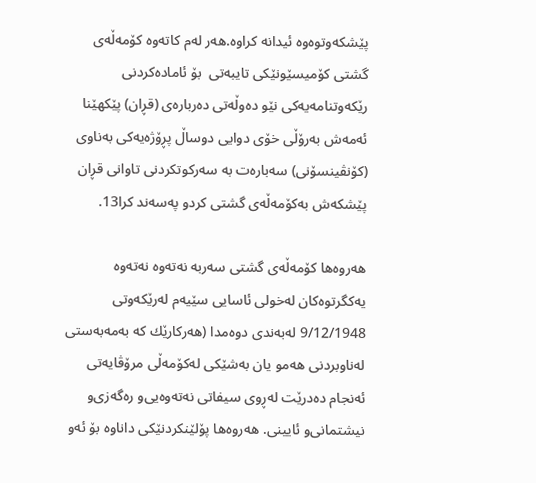پێشكه‌وتوه‌وه‌ ئیدانه‌ كراوه‌.هه‌ر له‌م كاته‌وه‌ كۆمه‌ڵه‌ی‌ گشتی‌ كۆمیسێونێكی‌ تایبه‌تی‌  بۆ ئاماده‌كردنی‌ رێكه‌وتنامه‌یه‌كی‌ نێو ده‌وڵه‌تی‌ ده‌رباره‌ی‌ (قڕان) پێكهێنا ئه‌مه‌ش به‌رۆڵی‌ خۆی‌ دوایی‌ دوساڵ پڕۆژه‌یه‌كی‌ به‌ناوی‌ (كۆنڤینسۆنی‌) سه‌باره‌ت به‌ سه‌ركوتكردنی‌ تاوانی‌ قڕان پێشكه‌ش به‌كۆمه‌ڵه‌ی‌ گشتی‌ كرد‌و په‌سه‌ند كرا13.

هه‌روه‌ها كۆمه‌ڵه‌ی‌ گشتی‌ سه‌ربه‌ نه‌ته‌وه‌ نه‌ته‌وه‌ یه‌كگرتوه‌كان له‌خولی‌ ئاسایی‌ سێیه‌م له‌رێكه‌وتی‌ 9/12/1948 له‌به‌ندی‌ دوه‌مدا (هه‌ركارێك كه‌ به‌مه‌به‌ستی‌ له‌ناوبردنی‌ هه‌مو یان به‌شێكی‌ له‌كۆمه‌ڵی‌ مرۆڤایه‌تی‌ ئه‌نجام ده‌درێت له‌ڕوی‌ سیفاتی‌ نه‌ته‌وه‌یی‌‌و ره‌گه‌زی‌‌و نیشتمانی‌‌و ئایینی‌. هه‌روه‌ها پۆلێنكردنێكی‌ داناوه‌ بۆ ئه‌و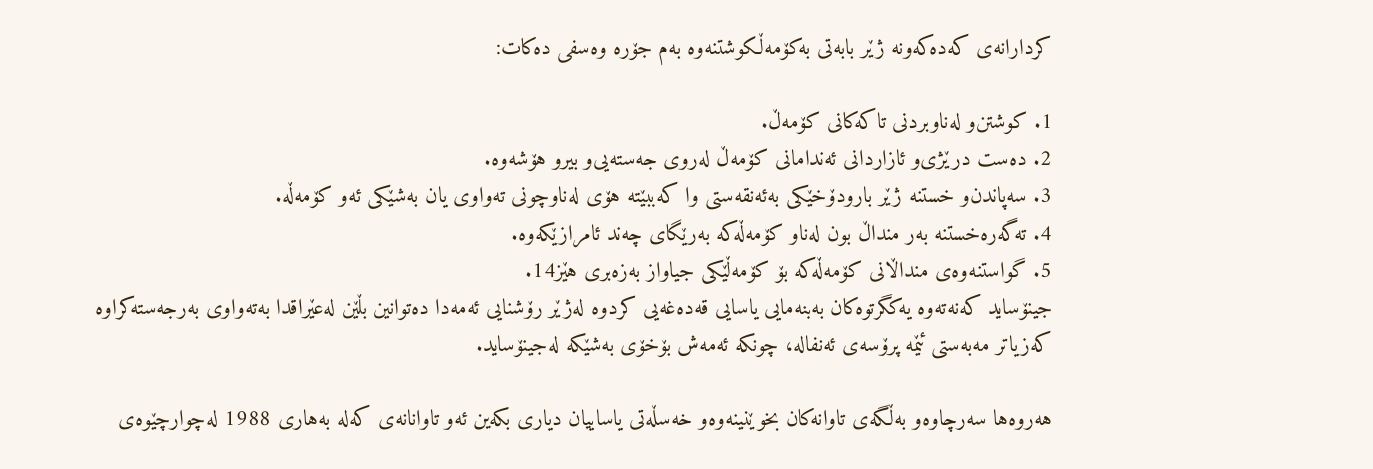كردارانه‌ی‌ كه‌ده‌كه‌ونه‌ ژێر بابه‌تی‌ به‌كۆمه‌ڵكوشتنه‌وه‌ به‌م جۆره‌ وه‌سفی‌ ده‌كات:

1. كوشتن‌و له‌ناوبردنی‌ تاكه‌كانی‌ كۆمه‌ڵ.
2. ده‌ست درێژی‌‌و ئازاردانی‌ ئه‌ندامانی‌ كۆمه‌ڵ له‌روی‌ جه‌سته‌یی‌‌و بیر‌و هۆشه‌وه‌.
3. سه‌پاندن‌و خستنه‌ ژێر بارودۆخێكی‌ به‌ئه‌نقه‌ستی‌ وا كه‌ببێته‌ هۆی‌ له‌ناوچونی‌ ته‌واوی‌ یان به‌شێكی‌ ئه‌و كۆمه‌ڵه‌.
4. ته‌گه‌ره‌خستنه‌ به‌ر منداڵ بون له‌ناو كۆمه‌ڵه‌كه‌ به‌رێگای‌ چه‌ند ئامرازێكه‌وه‌.
5. گواستنه‌وه‌ی‌ منداڵانی‌ كۆمه‌ڵه‌كه‌ بۆ كۆمه‌ڵێكی‌ جیاواز به‌زه‌بری‌ هێز14.
جینۆساید كه‌نه‌ته‌وه‌ یه‌كگرتوه‌كان به‌بنه‌مایی‌ یاسایی‌ قه‌ده‌غه‌یی‌ كردوه‌ له‌ژێر رۆشنایی‌ ئه‌مه‌دا ده‌توانین بڵێن له‌عێراقدا به‌ته‌واوی‌ به‌رجه‌سته‌كراوه‌ كه‌زیاتر مه‌به‌ستی‌ ئێمه‌ پرۆسه‌ی‌ ئه‌نفاله،‌ چونكه‌ ئه‌مه‌ش بۆخۆی‌ به‌شێكه‌ له‌جینۆساید.

هه‌روه‌ها سه‌رچاوه‌‌و به‌ڵگه‌ی‌ تاوانه‌كان بخوێنینه‌وه‌‌و خه‌سڵه‌تی‌ یاساییان دیاری‌ بكه‌ین ئه‌و تاوانانه‌ی‌ كه‌له‌ به‌هاری‌ 1988 له‌چوارچێوه‌ی‌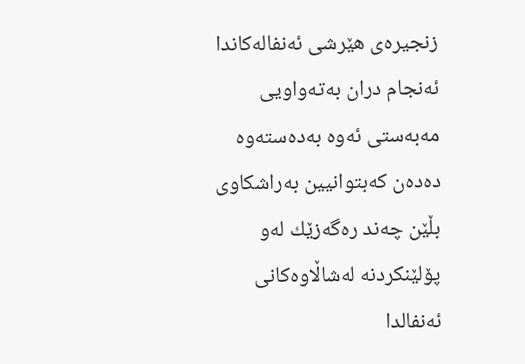زنجیره‌ی‌ هێرشی‌ ئه‌نفاله‌كاندا ئه‌نجام دران به‌ته‌واویی‌ مه‌به‌ستی‌ ئه‌وه‌ به‌ده‌سته‌وه‌ ده‌ده‌ن كه‌بتوانیین به‌راشكاوی‌ بڵێن چه‌ند ره‌گه‌زێك له‌و پۆلێنكردنه‌ له‌شاڵاوه‌كانی‌ ئه‌نفالدا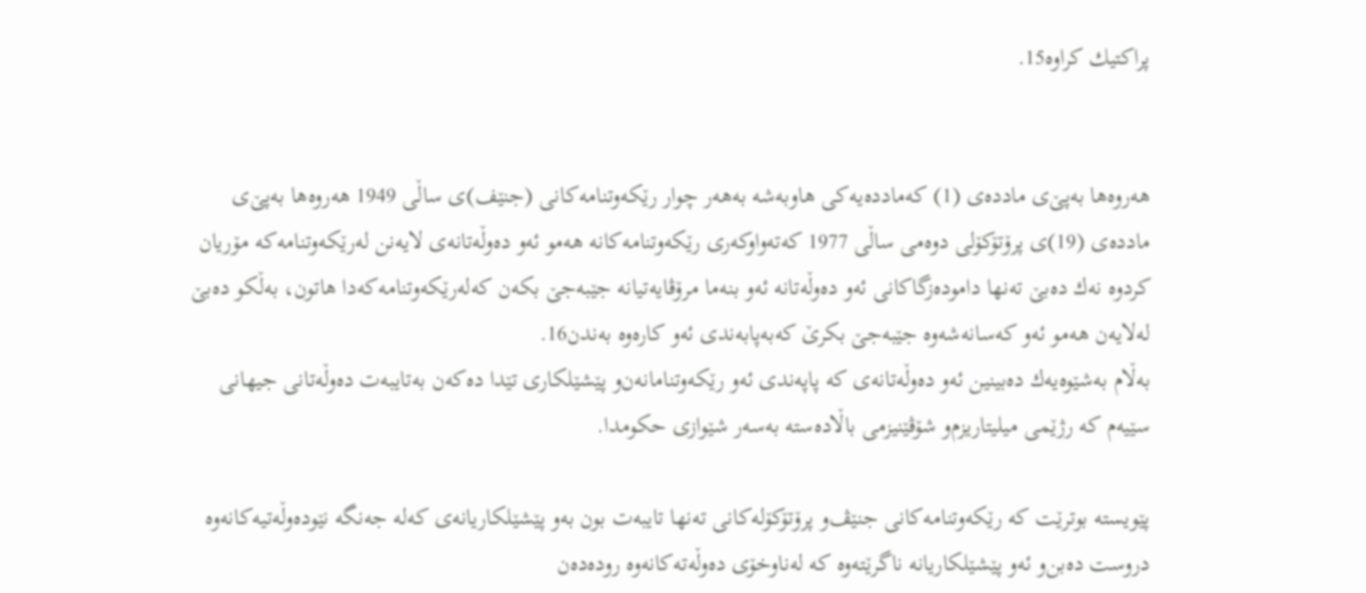پراكتیك كراوه‌15.


هه‌روه‌ها به‌پێ‌ی‌ مادده‌ی‌ (1) كه‌مادده‌یه‌كی‌ هاوبه‌شه‌ به‌هه‌ر چوار رێكه‌وتنامه‌كانی‌ (جنێف)ی‌ ساڵی‌ 1949 هه‌روه‌ها به‌پێ‌ی‌ مادده‌ی‌ (19)ی‌ پرۆتۆكۆلی‌ دوه‌می‌ ساڵی‌ 1977 كه‌ته‌واوكه‌ری‌ رێكه‌وتنامه‌كانه‌ هه‌مو ئه‌و ده‌وڵه‌تانه‌ی‌ لایه‌نن له‌رێكه‌وتنامه‌كه‌ مۆریان كردوه‌ نه‌ك ده‌بێ‌ ته‌نها داموده‌زگاكانی‌ ئه‌و ده‌وڵه‌تانه‌ ئه‌و بنه‌ما مرۆڤایه‌تیانه‌ جێبه‌جێ‌ بكه‌ن كه‌له‌رێكه‌وتنامه‌كه‌دا هاتون، به‌ڵكو ده‌بێ‌ له‌لایه‌ن هه‌مو ئه‌و كه‌سانه‌شه‌وه‌ جێبه‌جێ‌ بكرێ كه‌به‌پابه‌ندی‌ ئه‌و كاره‌وه‌ به‌ندن16.
به‌ڵام به‌شێوه‌یه‌ك ده‌بینین ئه‌و ده‌وڵه‌تانه‌ی‌ كه‌ پاپه‌ندی‌ ئه‌و رێكه‌وتنامانه‌ن‌و پێشێلكاری‌ تێدا ده‌كه‌ن به‌تایبه‌ت ده‌وڵه‌تانی‌ جیهانی‌ سێیه‌م كه‌ رژێمی‌ میلیتاریزم‌و شۆڤێنیزمی‌ باڵاده‌سته‌ به‌سه‌ر شێوازی‌ حكومدا.

پێویسته‌ بوترێت كه‌ رێكه‌وتنامه‌كانی‌ جنێڤ‌و پرۆتۆكۆله‌كانی‌ ته‌نها تایبه‌ت بون به‌و پێشێلكاریانه‌ی‌ كه‌له‌ جه‌نگه‌ نێوده‌وڵه‌تیه‌كانه‌وه‌ دروست ده‌بن‌و ئه‌و پێشێلكاریانه‌ ناگرێته‌وه‌ كه‌ له‌ناوخۆی‌ ده‌وڵه‌ته‌كانه‌وه‌ روده‌ده‌ن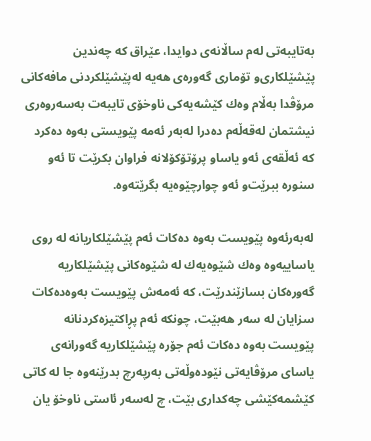به‌تایبه‌تی‌ له‌م ساڵانه‌ی‌ دوایدا، عێراق كه‌ چه‌ندین پێشێلكاری‌‌و تۆماری‌ گه‌وره‌ی‌ هه‌یه‌ له‌پێشێلكردنی‌ مافه‌كانی‌ مرۆڤدا به‌ڵام وه‌ك كێشه‌یه‌كی‌ ناوخۆی‌ تایبه‌ت به‌سه‌روه‌ری‌ نیشتمان له‌قه‌ڵه‌م ده‌درا له‌به‌ر ئه‌مه‌ پێویستی‌ به‌وه‌ ده‌كرد كه‌ ئه‌ڵقه‌ی‌ ئه‌و یاساو پرۆتۆكۆلانه‌ فراوان بكرێت تا ئه‌و سنوره‌ ببرێت‌و ئه‌و چوارچێوه‌یه‌ بگرێته‌وه‌.

له‌به‌رئه‌وه‌ پێویست به‌وه‌ ده‌كات ئه‌م پێشێلكاریانه‌ له‌ روی‌ یاساییه‌وه‌ وه‌ك شێوه‌یه‌ك له‌ شێوه‌كانی‌ پێشێلكاریه‌ گه‌وره‌كان بسازێندرێت، كه‌ ئه‌مه‌ش پێویست به‌وه‌ده‌كات سزایان له‌ سه‌ر هه‌بێت، چونكه‌ ئه‌م پڕاكتیزه‌كردنانه‌ پێویست به‌وه‌ ده‌كات ئه‌م جۆره‌ پێشێلكاریه‌ گه‌ورانه‌ی‌ یاسای‌ مرۆڤایه‌تی‌ نێوده‌وڵه‌تی‌ به‌رپه‌رچ بدرێنه‌وه‌ جا له‌ كاتی‌ كێشمه‌كێشی‌ چه‌كداری‌ بێت، چ له‌سه‌ر ئاستی‌ ناوخۆ یان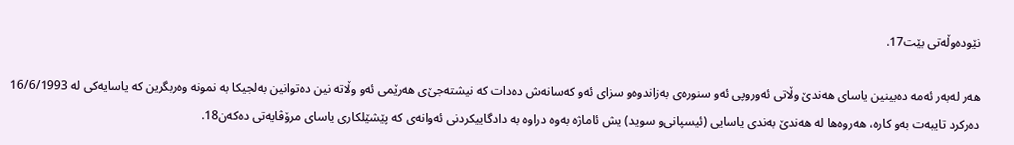نێوده‌وڵه‌تی‌ بێت17.

هه‌ر له‌به‌ر ئه‌مه‌ ده‌بینین یاسای‌ هه‌ندێ‌ وڵاتی‌ ئه‌وروپی‌ ئه‌و سنوره‌ی‌ به‌زاندوه‌‌و سزای‌ ئه‌و كه‌سانه‌ش ده‌دات كه‌ نیشته‌جێ‌ی‌ هه‌رێمی‌ ئه‌و وڵاته‌ نین ده‌توانین به‌لجیكا به‌ نمونه‌ وه‌ربگرین كه‌ یاسایه‌كی‌ له‌ 16/6/1993 ده‌ركرد تایبه‌ت به‌و كاره‌، هه‌روه‌ها له‌ هه‌ندێ‌ به‌ندی‌ یاسایی‌ (ئیسپانی‌‌و سوید) یش ئاماژه‌ به‌وه‌ دراوه‌ به‌ دادگاییكردنی‌ ئه‌وانه‌ی‌ كه‌ پێشێلكاری‌ یاسای‌ مرۆڤایه‌تی‌ ده‌كه‌ن18.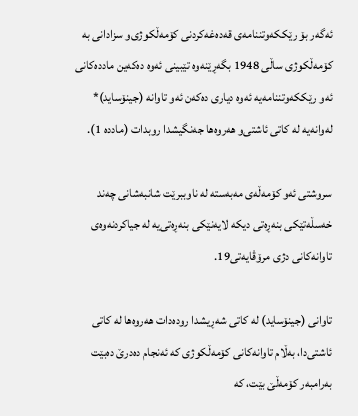ئه‌گه‌ر بۆ رێككه‌وتننامه‌ی‌ قه‌ده‌غه‌كردنی‌ كۆمه‌ڵكوژی‌‌و سزادانی‌ به‌ كۆمه‌ڵكوژی‌ ساڵی‌ 1948 بگه‌ڕێنه‌وه‌ تێبینی‌ ئه‌وه‌ ده‌كه‌ین مادده‌كانی‌ ئه‌و رێككه‌وتننامه‌یه‌ ئه‌وه‌ دیاری‌ ده‌كه‌ن ئه‌و تاوانه‌ (جینۆساید)* له‌وانه‌یه‌ له‌ كاتی‌ ئاشتی‌‌و هه‌روه‌ها جه‌نگیشدا روبدات (مادده‌ 1).

سروشتی‌ ئه‌و كۆمه‌ڵه‌ی‌ مه‌به‌سته‌ له‌ ناوببرێت شانبه‌شانی‌ چه‌ند خه‌سڵه‌تێكی‌ بنه‌ڕه‌تی‌ دیكه‌ لایه‌نێكی‌ بنه‌ڕه‌تی‌یه‌ له‌ جیاكردنه‌وه‌ی‌ تاوانه‌كانی‌ دژی‌ مرۆڤایه‌تی‌19.

تاوانی‌ (جینۆساید) له‌ كاتی‌ شه‌ڕیشدا روده‌دات هه‌روه‌ها له‌ كاتی‌ ئاشتی‌دا، به‌ڵام تاوانه‌كانی‌ كۆمه‌ڵكوژی‌ كه‌ ئه‌نجام ده‌درێ‌ ده‌بێت به‌رامبه‌ر كۆمه‌ڵێ‌ بێت، كه‌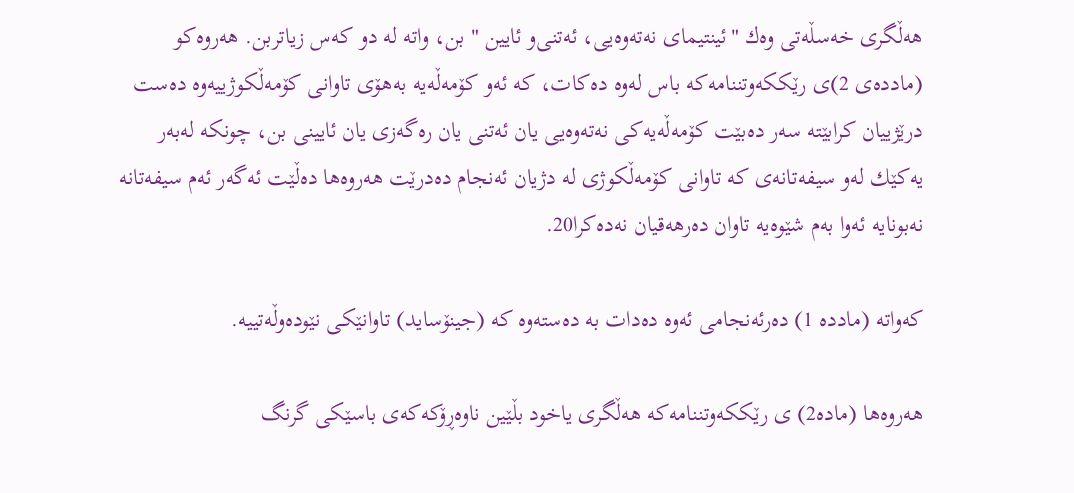هه‌ڵگری‌ خه‌سڵه‌تی‌ وه‌ك "ئینتیمای‌ نه‌ته‌وه‌یی‌، ئه‌تنی‌‌و ئایین " بن، واته‌ له‌ دو كه‌س زیاتربن. هه‌روه‌كو (مادده‌ی‌ 2)ی‌ رێككه‌وتننامه‌كه‌ باس له‌وه‌ ده‌كات، كه‌ ئه‌و كۆمه‌ڵه‌یه‌ به‌هۆی‌ تاوانی‌ كۆمه‌ڵكوژییه‌وه‌ ده‌ست درێژییان كرابێته‌ سه‌ر ده‌بێت كۆمه‌ڵه‌یه‌كی‌ نه‌ته‌وه‌یی‌ یان ئه‌تنی‌ یان ره‌گه‌زی‌ یان ئایینی‌ بن، چونكه‌ له‌به‌ر یه‌كێك له‌و سیفه‌تانه‌ی‌ كه‌ تاوانی‌ كۆمه‌ڵكوژی‌ له‌ دژیان ئه‌نجام ده‌درێت هه‌روه‌ها ده‌ڵێت ئه‌گه‌ر ئه‌م سیفه‌تانه‌ نه‌بونایه‌ ئه‌وا به‌م شێوه‌یه‌ تاوان ده‌رهه‌قیان نه‌ده‌كرا20.

كه‌واته‌ (مادده‌ 1) ده‌رئه‌نجامی‌ ئه‌وه‌ ده‌دات به‌ ده‌سته‌وه‌ كه‌ (جینۆساید) تاوانێكی‌ نێوده‌وڵه‌تییه‌.

هه‌روه‌ها (مادە2) ی‌ رێككه‌وتننامه‌كه‌ هه‌ڵگری‌ یاخود بڵێین ناوه‌ڕۆكه‌كه‌ی‌ باسێكی‌ گرنگ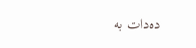ده‌دات به‌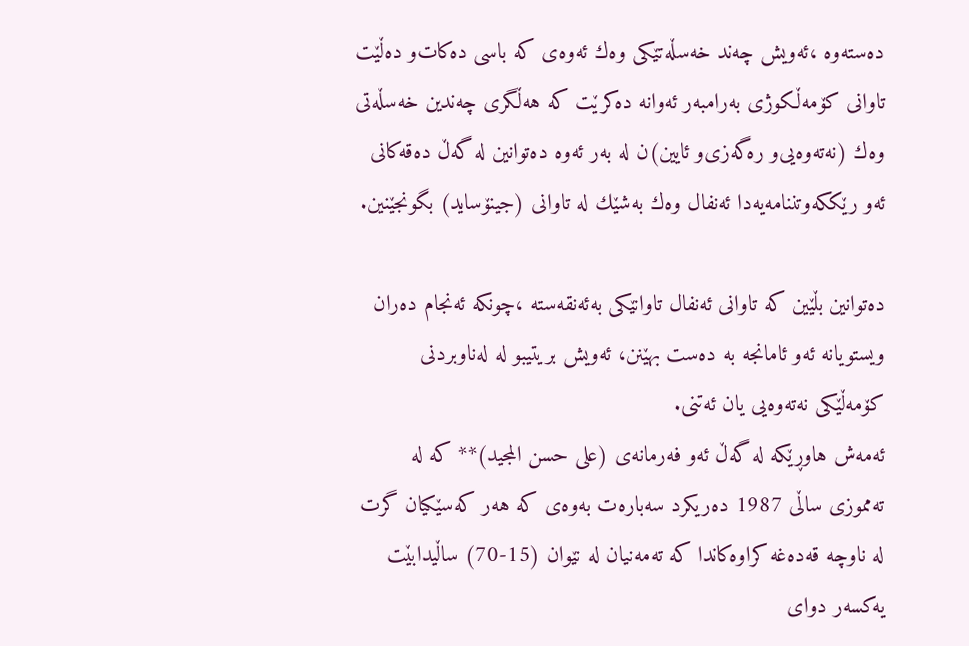ده‌سته‌وه‌ ،ئه‌ویش چه‌ند خه‌سڵه‌تێكی‌ وه‌ك ئه‌وه‌ی‌ كه‌ باسی‌ ده‌كات‌و ده‌ڵێت تاوانی‌ كۆمه‌ڵكوژی‌ به‌رامبه‌ر ئه‌وانه‌ ده‌كرێت كه‌ هه‌ڵگری‌ چه‌ندین خه‌سڵه‌تی‌ وه‌ك (نه‌ته‌وه‌یی‌‌و ره‌گه‌زی‌‌و ئایین)ن له‌ به‌ر ئه‌وه‌ ده‌توانین له‌ گه‌ڵ ده‌قه‌كانی‌ ئه‌و رێككه‌وتننامه‌یه‌دا ئه‌نفال وه‌ك به‌شێك له‌ تاوانی‌ (جینۆساید) بگونجێنین.

ده‌توانین بڵێین كه‌ تاوانی‌ ئه‌نفال تاوانێكی‌ به‌ئه‌نقه‌سته‌ ،چونكه‌ ئه‌نجام ده‌ران ویستویانه‌ ئه‌و ئامانجه‌ به‌ ده‌ست بهێنن، ئه‌ویش بریتیبو له‌ له‌ناوبردنی‌ كۆمه‌ڵێكی‌ نه‌ته‌وه‌یی‌ یان ئه‌تنی‌.
ئه‌مه‌ش هاوڕێكه‌ له‌ گه‌ڵ ئه‌و فه‌رمانه‌ی‌ (علی‌ حسن المجید)** كه‌ له‌ ته‌مموزی‌ ساڵی‌ 1987 ده‌ریكرد سه‌باره‌ت به‌وه‌ی‌ كه‌ هه‌ر كه‌سێكیان گرت له‌ ناوچه‌ قه‌ده‌غه‌ كراوه‌كاندا كه‌ ته‌مه‌نیان له‌ نێوان (15-70) ساڵیدابێت یه‌كسه‌ر دوای‌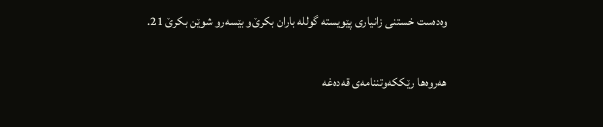وه‌ده‌ست خستنی‌ زانیاری‌ پێویسته‌ گولله‌ باران بكرێ‌‌و بێسه‌ر‌و شوێن بكرێ‌ 21.

هه‌روه‌ها رێككه‌وتننامه‌ی‌ قه‌ده‌غه‌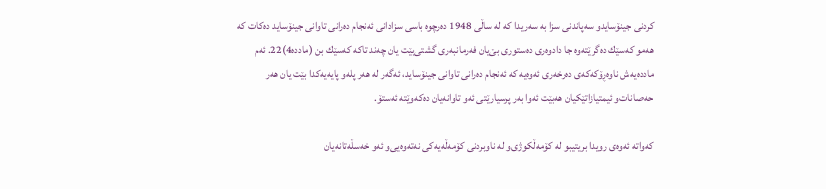كردنی‌ جینۆساید‌و سه‌پاندنی‌ سزا به‌ سه‌ریدا كه‌ له‌ ساڵی‌ 1948 ده‌رچوه‌ باسی‌ سزادانی‌ ئه‌نجام ده‌رانی‌ تاوانی‌ جینۆساید ده‌كات كه‌ هه‌مو كه‌سێك ده‌گرێته‌وه‌ جا دادوه‌ری‌ ده‌ستوری‌ بێ‌یان فه‌رمانبه‌ری‌ گشتی‌بێت یان چه‌ند تاكه‌ كه‌سێك بن (مادده‌4)22. ئه‌م مادده‌یه‌ش ناوه‌ڕۆكه‌كه‌ی‌ ده‌رخه‌ری‌ ئه‌وه‌یه‌ كه‌ ئه‌نجام ده‌رانی‌ تاوانی‌ جینۆساید، ئه‌گه‌ر له‌ هه‌ر پله‌‌و پایه‌یه‌كدا بێت یان هه‌ر حه‌صانات‌و ئیمتیازاتێكیان هه‌بێت ئه‌وا به‌ر پرسیارێتی‌ ئه‌و تاوانه‌یان ده‌كه‌وێته‌ ئه‌ستۆ.

كه‌واته‌ ئه‌وه‌ی‌ رویدا بریتیبو له‌ كۆمه‌ڵكوژی‌‌و له‌ ناوبردنی‌ كۆمه‌ڵه‌یه‌كی‌ نه‌ته‌وه‌یی‌‌و ئه‌و خه‌سڵه‌تانه‌یان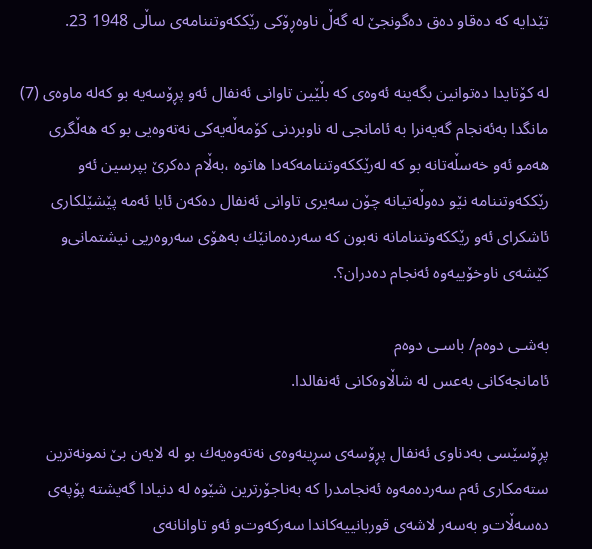تێدایه‌ كه‌ ده‌قا‌و ده‌ق ده‌گونجێ‌ له‌ گه‌ڵ ناوه‌ڕۆكی‌ رێككه‌وتننامه‌ی‌ ساڵی‌ 1948 23.

له‌ كۆتایدا ده‌توانین بگه‌ینه‌ ئه‌وه‌ی‌ كه‌ بڵێین تاوانی‌ ئه‌نفال ئه‌و پڕۆسه‌یه‌ بو كه‌له‌ ماوه‌ی‌ (7) مانگدا به‌ئه‌نجام گه‌یه‌نرا به‌ ئامانجی‌ له‌ ناوبردنی‌ كۆمه‌ڵه‌یه‌كی‌ نه‌ته‌وه‌یی‌ بو كه‌ هه‌ڵگری‌ هه‌مو ئه‌و خه‌سڵه‌تانه‌ بو كه‌ له‌رێككه‌وتننامه‌كه‌دا هاتوه‌ ،به‌ڵام ده‌كرێ‌ بپرسین ئه‌و رێككه‌وتننامه‌ نێو ده‌وڵه‌تیانه‌ چۆن سه‌یری‌ تاوانی‌ ئه‌نفال ده‌كه‌ن ئایا ئه‌مه‌ پێشێلكاری‌ ئاشكرای‌ ئه‌و رێككه‌وتننامانه‌ نه‌بون كه‌ سه‌رده‌مانێك به‌هۆی‌ سه‌روه‌ریی‌ نیشتمانی‌‌و كێشه‌ی‌ ناوخۆییه‌وه‌ ئه‌نجام ده‌دران؟.

به‌شـی‌ دوه‌م/ باسـی‌ دوه‌م
ئامانجه‌كانی‌ به‌عس له‌ شاڵاوه‌كانی‌ ئه‌نفالدا.

پڕۆسێسی‌ به‌دناوی‌ ئه‌نفال پڕۆسه‌ی‌ سڕینه‌وه‌ی‌ نه‌ته‌وه‌یه‌ك بو له‌ لایه‌ن بێ‌ نمونه‌ترین سته‌مكاری‌ ئه‌م سه‌رده‌مه‌وه‌ ئه‌نجامدرا كه‌ به‌ناجۆرترین شێوه‌ له‌ دنیادا گه‌یشته‌ پۆپه‌ی‌ ده‌سه‌ڵات‌و به‌سه‌ر لاشه‌ی‌ قوربانییه‌كاندا سه‌ركه‌وت‌و ئه‌و تاوانانه‌ی‌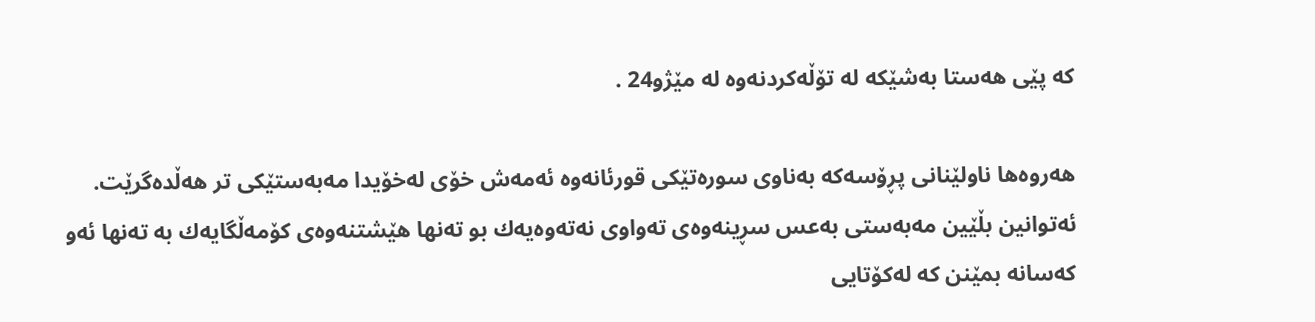كه‌ پێی‌ هه‌ستا به‌شێكه‌ له‌ تۆڵه‌كردنه‌وه‌ له‌ مێژو24 .

هه‌روه‌ها ناولێنانی‌ پڕۆسه‌كه‌ به‌ناوی‌ سوره‌تێكی‌ قورئانه‌وه‌ ئه‌مه‌ش خۆی‌ له‌خۆیدا مه‌به‌ستێكی‌ تر هه‌ڵده‌گرێت. ئه‌توانین بڵێین مه‌به‌ستی‌ به‌عس سڕینه‌وه‌ی‌ ته‌واوی‌ نه‌ته‌وه‌یه‌ك بو ته‌نها هێشتنه‌وه‌ی‌ کۆمه‌ڵگایه‌ك به‌ ته‌نها ئه‌و كه‌سانه‌ بمێنن كه‌ له‌كۆتایی‌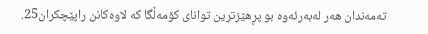ته‌مه‌ندان هه‌ر له‌به‌رئه‌وه‌ بو پڕهێزترین توانای‌ كۆمه‌ڵگا كه‌ لاوه‌كانن راپێچكران25.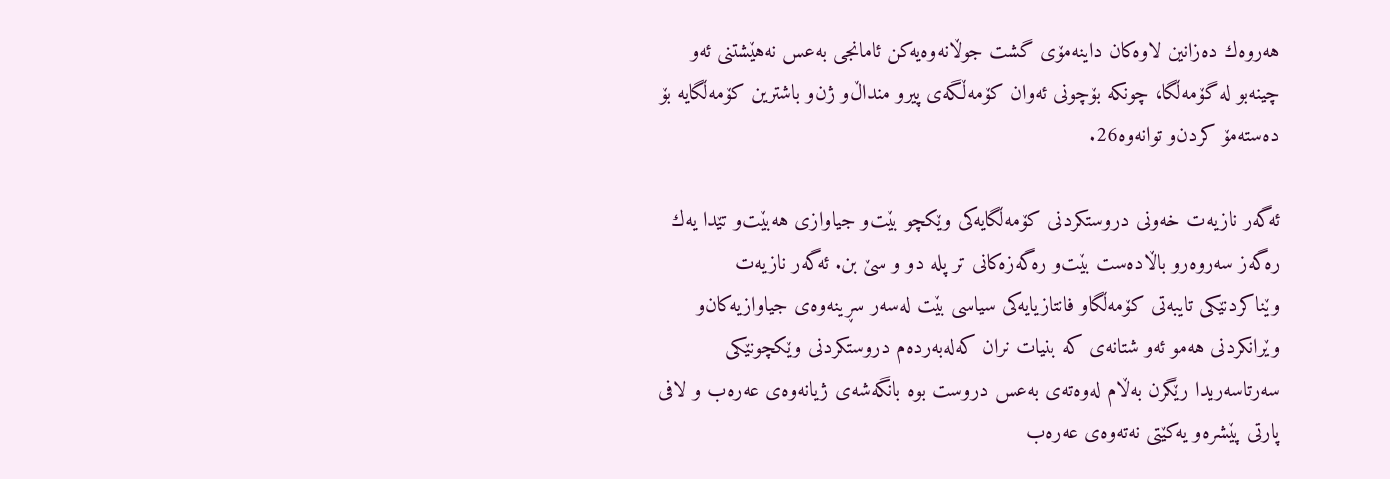هه‌روه‌ك ده‌زانین لاوه‌كان داینه‌مۆی‌ گشت جوڵانه‌وه‌یه‌كن ئامانجی‌ به‌عس نه‌هێشتنی‌ ئه‌و چینه‌بو له‌ گۆمه‌ڵگا، چونكه‌ بۆچونی‌ ئه‌وان كۆمه‌ڵگه‌ی‌ پیر‌و منداڵ‌و ژن‌و باشترین كۆمه‌ڵگایه‌ بۆ ده‌سته‌مۆ كردن‌و توانه‌وه‌26.

ئه‌گه‌ر نازیه‌ت خه‌ونی‌ دروستكردنی‌ كۆمه‌ڵگایه‌كی‌ وێكچو بێت‌و جیاوازی‌ هه‌بێت‌و تێدا یه‌ك ره‌گه‌ز سه‌روه‌ر‌و باڵاده‌ست بێت‌و ره‌گه‌زه‌كانی‌ تر پله‌ دو ‌و سێ‌ بن. ئه‌گه‌ر نازیه‌ت وێناكردنێكی‌ تایبه‌تی‌ كۆمه‌ڵگا‌و فانتازیایه‌كی‌ سیاسی‌ بێت له‌سه‌ر سڕینه‌وه‌ی‌ جیاوازیه‌كان‌و وێرانكردنی‌ هه‌مو ئه‌و شتانه‌ی‌ كه‌ بنیات نران كه‌له‌به‌رده‌م دروستكردنی‌ وێكچونێكی‌ سه‌رتاسه‌ریدا رێگرن بەڵام له‌وه‌ته‌ی‌ به‌عس دروست بوه‌ بانگه‌شه‌ی‌ ژیانه‌وه‌ی‌ عه‌ره‌ب و لافی‌ پارتی‌ پێشره‌و یه‌كێتی‌ نه‌ته‌وه‌ی‌ عه‌ره‌ب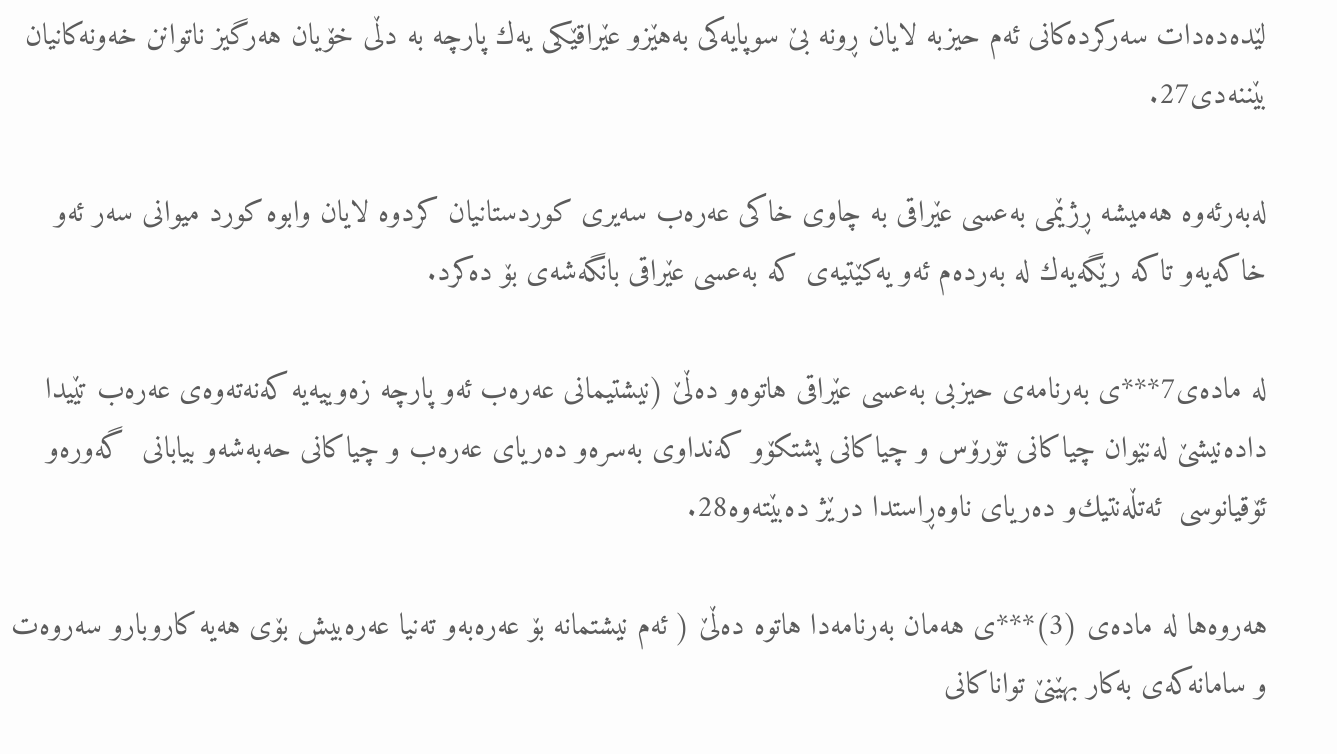لێده‌ده‌دات سه‌ركرده‌كانی‌ ئه‌م حیزبه‌ لایان ڕونه‌ بێ‌ سوپایه‌كی‌ به‌هێزو عێراقێكی‌ یه‌ك پارچه‌ به‌ دڵی‌ خۆیان هه‌رگیز ناتوانن خه‌ونه‌كانیان بێننه‌دی‌27.

له‌به‌رئه‌وه‌ هه‌میشه‌ ڕژێمی‌ به‌عسی‌ عێراقی‌ به‌ چاوی‌ خاكی‌ عه‌ره‌ب سه‌یری‌ كوردستانیان كردوه‌ لایان وابوه‌ كورد میوانی‌ سه‌ر ئه‌و خاكه‌یه‌و تاكه‌ رێگه‌یه‌ك له‌ به‌رده‌م ئه‌و یه‌كێتیه‌ی‌ كه‌ به‌عسی‌ عێراقی‌ بانگه‌شه‌ی‌ بۆ ده‌كرد.

له‌ ماده‌ی‌7***ی‌ به‌رنامه‌ی‌ حیزبی‌ به‌عسی‌ عێراقی‌ هاتوه‌و ده‌ڵێ‌ (نیشتیمانی‌ عه‌ره‌ب ئه‌و پارچه‌ زه‌وییه‌یه‌ كه‌نه‌ته‌وه‌ی‌ عه‌ره‌ب تێیدا داده‌نیشێ‌ له‌نێوان چیاكانی‌ تۆرۆس و چیاكانی‌ پشتكۆو كه‌نداوی‌ به‌سره‌‌و ده‌ریای‌ عه‌ره‌ب و چیاكانی‌ حه‌به‌شه‌و بیابانی‌  گه‌وره‌و ئۆقیانوسی‌  ئه‌تڵه‌نتیك‌و ده‌ریای‌ ناوه‌ڕاستدا درێژ ده‌بێته‌وه‌28.

هه‌روه‌ها له‌ ماده‌ی‌ (3)***ی‌ هه‌مان به‌رنامه‌دا هاتوه‌ ده‌ڵێ‌ ( ئه‌م نیشتمانه‌ بۆ عه‌ره‌به‌و ته‌نیا عه‌ره‌بیش بۆی‌ هه‌یه‌ كاروبارو سه‌روه‌ت و سامانه‌كه‌ی‌ به‌كار بهێنێ‌ تواناكانی‌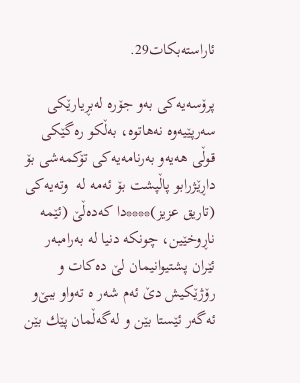ئاراسته‌بكات29.

پرۆسه‌یه‌كی‌ به‌و جۆره‌ له‌بڕیارێكی‌ سه‌رپێیه‌وه‌ نه‌هاتوه‌، به‌ڵكو ره‌گێكی‌ قوڵی‌ هه‌یه‌و به‌رنامه‌یه‌كی‌ تۆكمه‌شی‌ بۆ داڕێژرابو پاڵپشت بۆ ئه‌مه‌ له‌  وته‌یه‌كی‌ (تاریق عزیز)****دا كه‌ده‌ڵێ‌ (ئێمه‌ ناڕوخێین، چونكه‌ دنیا له‌ به‌رامبه‌ر ئێران پشتیوانیمان لێ‌ ده‌كات و رۆژێكیش دێ‌ ئه‌م شه‌ر ه‌ ته‌واو ببێ‌و ئه‌گه‌ر ئێستا بێن و له‌گه‌ڵمان پێك بێن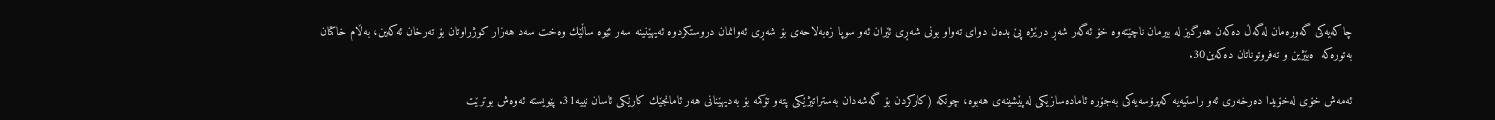چاكه‌یه‌كی‌ گه‌وره‌مان له‌گه‌ڵ ده‌كه‌ن هه‌رگیز له‌ بیرمان ناچێته‌وه‌ خۆ ئه‌گه‌ر شه‌ڕ درێژه‌ پێ‌ بده‌ن دوای‌ ته‌واو بونی‌ شه‌ڕی‌ ئێران ئه‌و سوپا زه‌به‌لاحه‌ی‌ بۆ شه‌ڕی‌ ئه‌وانمان دروستكردوه‌ ئه‌یهێنینه‌ سه‌ر ئێوه‌ ساڵێك وه‌خت سه‌د هه‌زار كوژراوتان بۆ ته‌رخان ئه‌كه‌ین، بەڵام خاكتان به‌توره‌كه‌  ه‌بێژین و ته‌فروتوناتان ده‌كه‌ین30.

ئه‌مه‌ش خۆی‌ له‌خۆیدا ده‌رخه‌ری‌ ئه‌و راستیه‌یه‌ كه‌پرۆسه‌یه‌كی‌ به‌جۆره‌ ئاماده‌سازیكی‌ له‌پێشینه‌ی‌ هه‌بوه‌، چونكه‌ (كاركردن بۆ گه‌شه‌دان به‌ستراتیژێكی‌ پته‌و تۆكمه‌ بۆ به‌دیهێنانی‌ هه‌ر ئامانجێك كارێكی‌ ئاسان نییه‌31. پێویسته‌ ئه‌وه‌ش بوترێت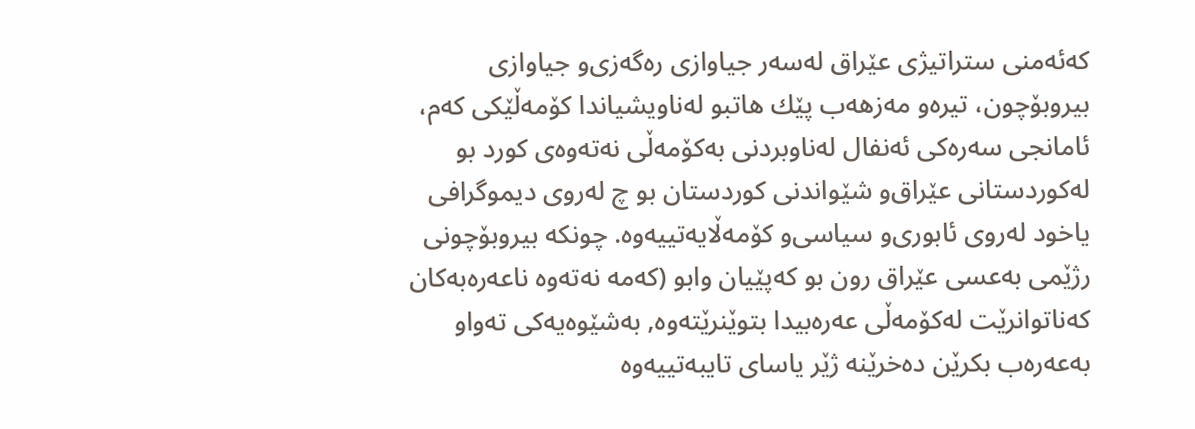كه‌ئه‌منی‌ ستراتیژی‌ عێراق له‌سه‌ر جیاوازی‌ ره‌گه‌زی‌‌و جیاوازی‌ بیر‌وبۆچون، تیره‌‌و مه‌زهه‌ب پێك هاتبو له‌ناویشیاندا كۆمه‌ڵێكی‌ كه‌م، ئامانجی‌ سه‌ره‌كی‌ ئه‌نفال له‌ناوبردنی‌ به‌كۆمه‌ڵی‌ نه‌ته‌وه‌ی‌ كورد بو له‌كوردستانی‌ عێراق‌و شێواندنی‌ كوردستان بو چ له‌روی‌ دیموگرافی‌ یاخود له‌روی‌ ئابوری‌‌و سیاسی‌‌و كۆمه‌ڵایه‌تییه‌وه‌. چونكه‌ بیر‌وبۆچونی‌ رژێمی‌ به‌عسی‌ عێراق رون بو كه‌پێیان وابو (كه‌مه‌ نه‌ته‌وه‌ ناعه‌ره‌به‌كان كه‌ناتوانرێت له‌كۆمه‌ڵی عه‌ره‌بیدا بتوێنرێته‌وه‌, به‌شێوه‌یه‌كی‌ ته‌واو به‌عه‌ره‌ب بكرێن ده‌خرێنه‌ ژێر یاسای‌ تایبه‌تییه‌وه‌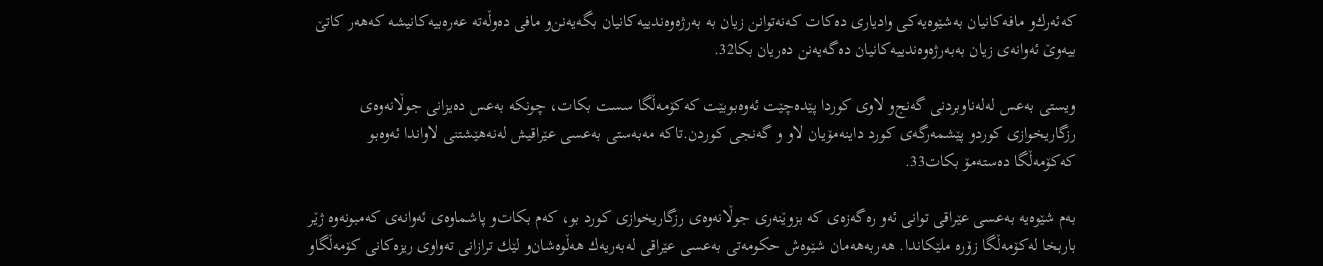كه‌ئه‌رك‌و مافه‌كانیان به‌شێوه‌یه‌كی‌ وادیاری‌ ده‌كات كه‌نه‌توانن زیان به‌ به‌رژه‌وه‌ندییه‌كانیان بگه‌یه‌نن‌و مافی‌ ده‌وڵه‌ته‌ عه‌ره‌بیه‌كانیشه‌ كه‌هه‌ر كاتێ‌ بیه‌وێ‌ ئه‌وانه‌ی‌ زیان به‌به‌رژه‌وه‌ندییه‌كانیان ده‌گه‌یه‌نن ده‌ریان بكا32.

ویستی‌ به‌عس له‌له‌ناوبردنی‌ گه‌نج‌و لاوی‌ كوردا پێده‌چێت ئه‌وه‌بوبێت كه‌كۆمه‌ڵگا سست بكات، چونكه‌ به‌عس ده‌یزانی‌ جوڵانه‌وه‌ی‌ رزگاریخوازی‌ كورد‌و پێشمه‌رگه‌ی‌ كورد داینه‌مۆیان لاو ‌و گه‌نجی‌ كوردن.تاكه‌ مه‌به‌ستی‌ به‌عسی‌ عێراقیش له‌نه‌هێشتنی‌ لاواندا ئه‌وه‌بو كه‌كۆمه‌ڵگا ده‌سته‌مۆ بكات33.

به‌م شێوه‌یه‌ به‌عسی‌ عێراقی‌ توانی‌ ئه‌و ره‌گه‌زه‌ی‌ كه‌ بزوێنه‌ری‌ جوڵانه‌وه‌ی‌ رزگاریخوازی‌ كورد بو، كه‌م بكات‌و پاشماوه‌ی‌ ئه‌وانه‌ی‌ كه‌مبونه‌وه‌ ژێر باربخا له‌كۆمه‌ڵگا زۆره‌ ملێكاندا. هه‌ربه‌هه‌مان شێوه‌ش حكومه‌تی‌ به‌عسی‌ عێراقی‌ له‌به‌ریه‌ك هه‌ڵوه‌شان‌و لێك ترازانی‌ ته‌واوی‌ ریزه‌كانی‌ كۆمه‌ڵگا‌و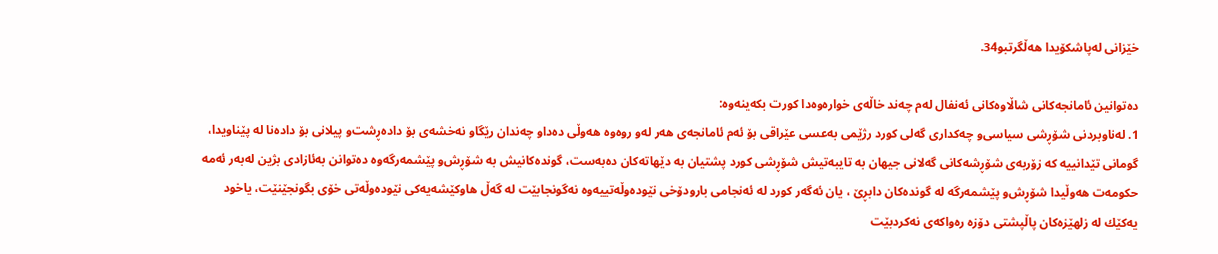خێزانی‌ له‌پاشكۆیدا هه‌ڵگرتبو34.

ده‌توانین ئامانجه‌كانی‌ شاڵاوه‌كانی‌ ئه‌نفال له‌م چه‌ند خاڵه‌ی‌ خواره‌وه‌دا كورت بكه‌ینه‌وه‌:
1. له‌ناوبردنی‌ شۆڕشی‌ سیاسی‌‌و چه‌كداری‌ گه‌لی‌ كورد رژێمی‌ به‌عسی‌ عێراقی‌ بۆ ئه‌م ئامانجه‌ی‌ هه‌ر له‌و روه‌وه‌ هه‌وڵی‌ ده‌دا‌و چه‌ندان رێگا‌و نه‌خشه‌ی‌ بۆ داده‌ڕشت‌و پیلانی‌ بۆ داده‌نا له‌ پێناویدا، گومانی‌ تێدانییه‌ كه‌ زۆربه‌ی‌ شۆڕشه‌كانی‌ گه‌لانی‌ جیهان به‌ تایبه‌تیش شۆڕشی‌ كورد پشتیان به‌ دێهاته‌كان ده‌به‌ست، گونده‌كانیش به‌ شۆڕش‌و پێشمه‌رگه‌وه‌ ده‌توانن به‌ئازادی‌ بژین له‌به‌ر ئه‌مه‌ حكومه‌ت هه‌وڵیدا شۆڕش‌و پێشمه‌رگه‌ له‌ گونده‌كان دابڕێ‌ ، یان ئه‌گه‌ر كورد له‌ ئه‌نجامی‌ بارودۆخی‌ نێوده‌وڵه‌تییه‌وه‌ نه‌گونجابێت له‌ گه‌ڵ هاوكێشه‌یه‌كی‌ نێوده‌وڵه‌تی‌ خۆی‌ بگونجێنێت، یاخود یه‌كێك له‌ زلهێزه‌كان پاڵپشتی‌ دۆزه‌ ره‌واكه‌ی‌ نه‌كردبێت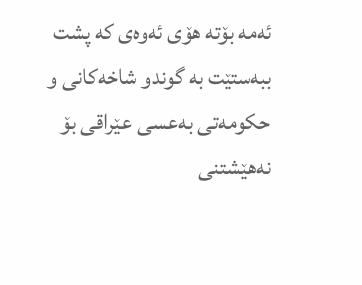ئه‌مه‌ بۆته‌ هۆی‌ ئه‌وه‌ی‌ كه‌ پشت ببه‌ستێت به‌ گوند‌و شاخه‌كانی‌ و حكومه‌تی‌ به‌عسی‌ عێراقی‌ بۆ نه‌هێشتنی‌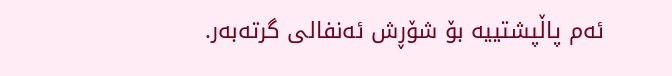ئه‌م پاڵپشتییه‌ بۆ شۆڕش ئه‌نفالی‌ گرته‌به‌ر.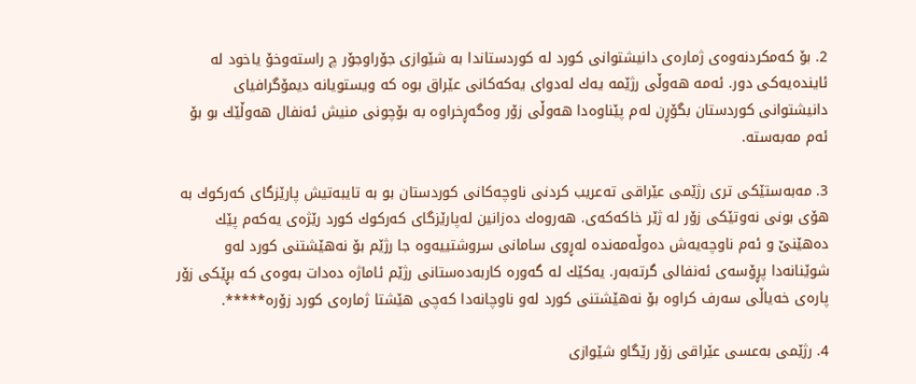2. بۆ كه‌مكردنه‌وه‌ی‌ ژماره‌ی‌ دانیشتوانی‌ كورد له‌ كوردستاندا به‌ شێوازی‌ جۆراوجۆر چ راسته‌وخۆ یاخود له‌ ئاینده‌یه‌كی‌ دور. ئه‌مه‌ هه‌وڵی‌ رژێمه‌ یه‌ك له‌دوای‌ یه‌كه‌كانی‌ عێراق بوه‌ كه‌ ویستویانه‌ دیمۆگرافیای‌ دانیشتوانی‌ كوردستان بگۆڕن له‌م پێناوه‌دا هه‌وڵی‌ زۆر وه‌گه‌ڕخراوه‌ به‌ بۆچونی‌ منیش ئه‌نفال هه‌وڵێك بو بۆ ئه‌م مه‌به‌سته‌.

3. مه‌به‌ستێكی‌ تری‌ رژێمی‌ عێراقی‌ ته‌عریب كردنی‌ ناوچه‌كانی‌ كوردستان بو به‌ تایبه‌تیش پارێزگای‌ كه‌ركوك به‌ هۆی‌ بونی‌ نه‌وتێكی‌ زۆر له‌ ژێر خاكه‌كه‌ی‌. هه‌روه‌ك ده‌زانین له‌پارێزگای‌ كه‌ركوك كورد رێژه‌ی‌ یه‌كه‌م پێك ده‌هێنێ‌ و ئه‌م ناوچه‌یه‌ش ده‌وڵه‌مه‌نده‌ له‌ڕوی‌ سامانی‌ سروشتییه‌وه‌ جا رژێم بۆ نه‌هێشتنی‌ كورد له‌و شوێنانه‌دا پڕۆسه‌ی‌ ئه‌نفالی‌ گرته‌به‌ر. یه‌كێك له‌ گه‌وره‌ كاربه‌ده‌ستانی‌ رژێم ئاماژه‌ ده‌دات به‌وه‌ی‌ كه‌ بڕێكی‌ زۆر پاره‌ی‌ خه‌یاڵی‌ سه‌رف كراوه‌ بۆ نه‌هێشتنی‌ كورد له‌و ناوچانه‌دا كه‌چی‌ هێشتا ژماره‌ی‌ كورد زۆره‌*****.

4. رژێمی‌ به‌عسی‌ عێراقی‌ زۆر رێگا‌و شێوازی‌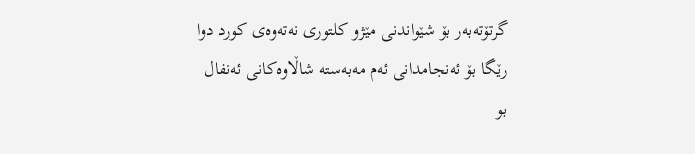گرتۆته‌به‌ر بۆ شێواندنی‌ مێژو كلتوری‌ نه‌ته‌وه‌ی‌ كورد دوا رێگا بۆ ئه‌نجامدانی‌ ئه‌م مه‌به‌سته‌ شاڵاوه‌كانی‌ ئه‌نفال بو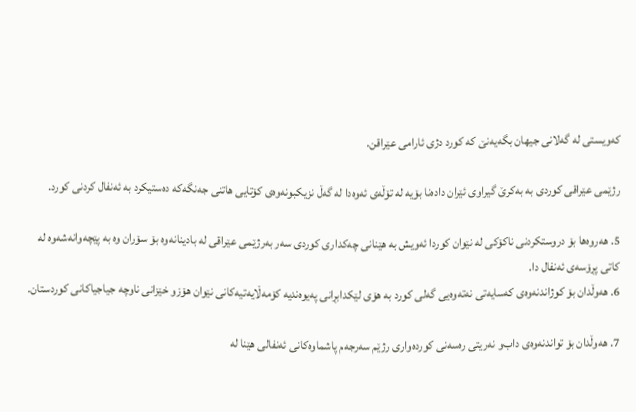كه‌ویستی‌ له‌ گه‌لانی‌ جیهان بگه‌یه‌نێ‌ كه‌ كورد دژی‌ ئارامی‌ عێراقن.

رژێمی‌ عێراقی‌ كوردی‌ به‌ به‌كرێ‌ گیراوی‌ ئێران داده‌نا بۆیه‌ له‌ تۆڵه‌ی‌ ئه‌وه‌دا له‌ گه‌ڵ نزیكبونه‌وه‌ی‌ كۆتایی‌ هاتنی‌ جه‌نگه‌كه‌ ده‌ستیكرد به‌ ئه‌نفال كردنی‌ كورد.

5. هه‌روه‌ها بۆ دروستكردنی‌ ناكۆكی‌ له‌ نێوان كوردا ئه‌ویش به‌ هێنانی‌ چه‌كداری‌ كوردی‌ سه‌ر به‌رژێمی‌ عێراقی‌ له‌ بادینانه‌وه‌ بۆ سۆران وه‌ به‌ پێچه‌وانه‌شه‌وه‌ له‌ كاتی‌ پڕۆسه‌ی‌ ئه‌نفال دا.
6. هه‌وڵدان بۆ كوژاندنه‌وه‌ی‌ كه‌سایه‌تی‌ نه‌ته‌وه‌یی‌ گه‌لی‌ كورد به‌ هۆی‌ لێكدابڕانی‌ په‌یوه‌ندیه‌ كۆمه‌ڵایه‌تیه‌كانی‌ نێوان هۆزو خێزانی‌ ناوچه‌ جیاجیاكانی‌ كوردستان.

7. هه‌وڵدان بۆ تواندنه‌وه‌ی‌ داب‌و نه‌ریتی‌ ره‌سه‌نی‌ كورده‌واری‌ رژێم سه‌رجه‌م پاشماوه‌كانی‌ ئه‌نفالی‌ هێنا له‌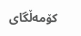كۆمه‌ڵگای‌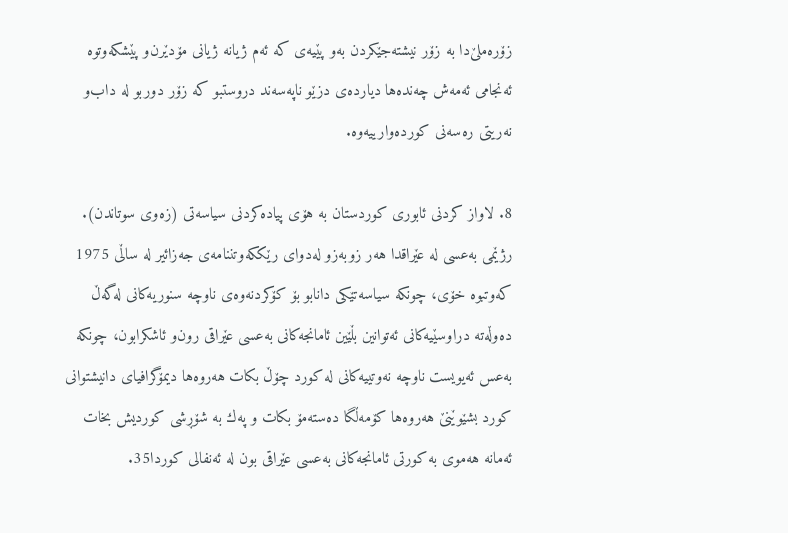زۆره‌ملێ‌دا به‌ زۆر نیشته‌جێكردن به‌و پێیه‌ی‌ كه‌ ئه‌م ژیانه‌ ژیانی‌ مۆدێرن‌و پێشكه‌وتوه‌ ئه‌نجامی‌ ئه‌مه‌ش چه‌نده‌ها دیارده‌ی‌ دزێو ناپه‌سه‌ند دروستبو كه‌ زۆر دوربو له‌ داب‌و نه‌ریتی‌ ره‌سه‌نی‌ كورده‌وارییه‌وه‌.

8. لاواز كردنی‌ ئابوری‌ كوردستان به‌ هۆی‌ پیاده‌كردنی‌ سیاسه‌تی‌ (زه‌وی‌ سوتاندن).
رژێمی‌ به‌عسی‌ له‌ عێراقدا هه‌ر زوبه‌زو له‌دوای‌ رێككه‌وتننامه‌ی‌ جه‌زائیر له‌ ساڵی‌ 1975 كه‌وتبوه‌ خۆی‌، چونكه‌ سیاسه‌تێكی‌ دانابو بۆ كۆكردنه‌وه‌ی‌ ناوچه‌ سنوریه‌كانی‌ له‌گه‌ڵ ده‌وڵه‌ته‌ دراوسێیه‌كانی‌ ئه‌توانین بڵێین ئامانجه‌كانی‌ به‌عسی‌ عێراقی‌ رون‌و ئاشكرابون، چونكه‌ به‌عس ئه‌یویست ناوچه‌ نه‌وتییه‌كانی‌ له‌ كورد چۆڵ بكات هه‌روه‌ها دیمۆگرافیای‌ دانیشتوانی‌ كورد بشێوێنێ‌ هه‌روه‌ها كۆمه‌ڵگا ده‌سته‌مۆ بكات ‌و په‌ك به‌ شۆڕشی‌ كوردیش بخات ئه‌مانه‌ هه‌موی‌ به‌ كورتی‌ ئامانجه‌كانی‌ به‌عسی‌ عێراقی‌ بون له‌ ئه‌نفالی‌ كوردا35.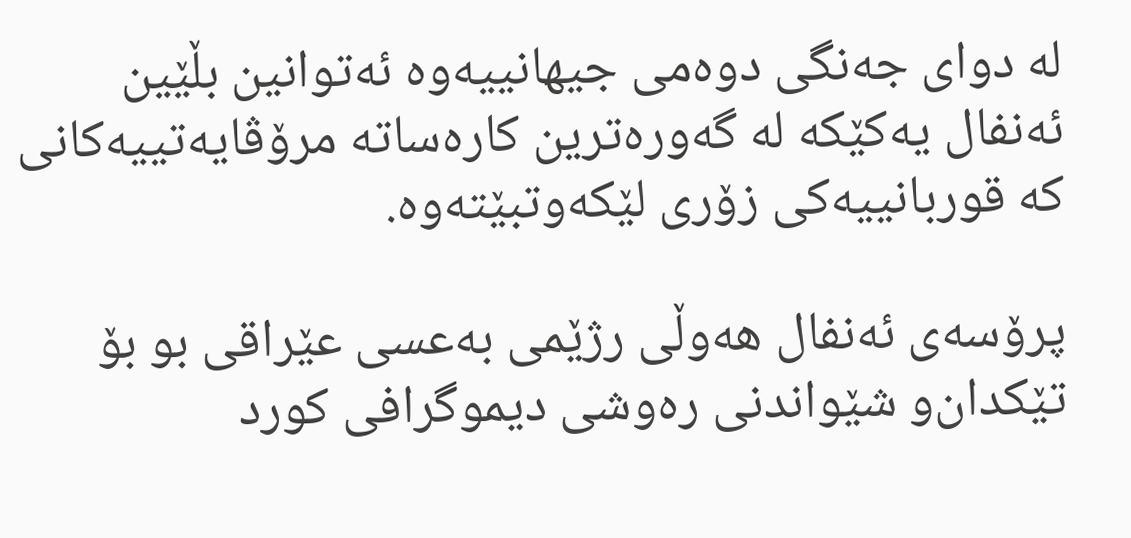له‌ دوای‌ جه‌نگی‌ دوه‌می‌ جیهانییه‌وه‌ ئه‌توانین بڵێین ئه‌نفال یه‌كێكه‌ له‌ گه‌وره‌ترین كاره‌ساته‌ مرۆڤایه‌تییه‌كانی‌ كه‌ قوربانییه‌كی‌ زۆری‌ لێكه‌وتبێته‌وه‌.

پرۆسه‌ی‌ ئه‌نفال هه‌وڵی‌ رژێمی‌ به‌عسی‌ عێراقی ‌بو بۆ تێكدان‌و شێواندنی‌ ره‌وشی‌ دیموگرافی‌ كورد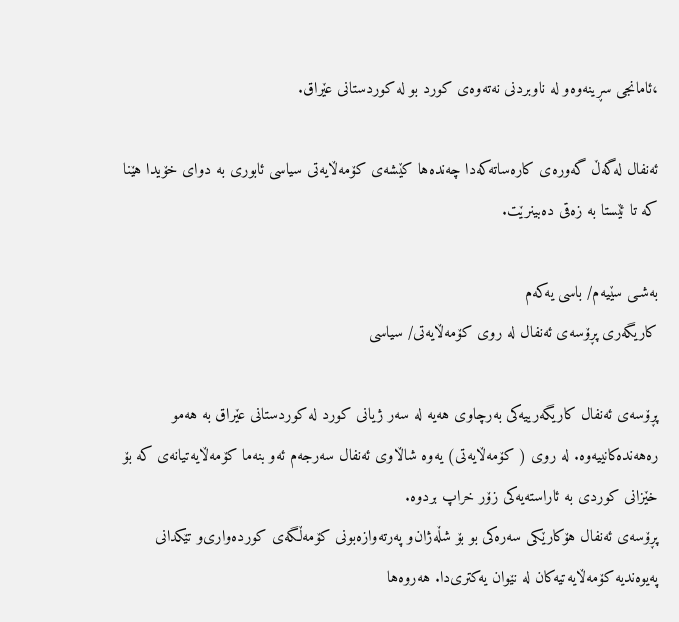،ئامانجی‌ سڕینه‌وه‌و له‌ ناوبردنی‌ نه‌ته‌وه‌ی‌ كورد بو له‌ كوردستانی‌ عێراق.

ئه‌نفال له‌گه‌ڵ گه‌وره‌ی‌ كاره‌ساته‌كه‌دا چه‌نده‌ها كێشه‌ی‌ كۆمه‌ڵایه‌تی‌ سیاسی‌ ئابوری‌ به‌ دوای‌ خۆیدا هێنا كه‌ تا ئێستا به‌ زه‌قی‌ ده‌بینرێت.

به‌شـی‌ سێیه‌م/ باسی‌ یه‌كه‌م
كاریگه‌ری‌ پڕۆسه‌ی‌ ئه‌نفال له‌ روی‌ كۆمه‌ڵایه‌تی‌/ سیاسی‌

پڕۆسه‌ی‌ ئه‌نفال كاریگه‌رییه‌كی‌ به‌رچاوی‌ هه‌یه‌ له‌ سه‌ر ژیانی‌ كورد له‌ كوردستانی‌ عێراق به‌ هه‌مو ره‌هه‌نده‌كانییه‌وه‌. له‌ روی‌ ( كۆمه‌ڵایه‌تی‌) یه‌وه‌ شاڵاوی‌ ئه‌نفال سه‌رجه‌م ئه‌و بنه‌ما كۆمه‌ڵایه‌تیانه‌ی‌ كه‌ بۆ خێزانی‌ كوردی‌ به‌ ئاراسته‌یه‌كی‌ زۆر خراپ بردوه‌.
پڕۆسه‌ی‌ ئه‌نفال هۆكارێكی‌ سه‌ره‌كی‌ بو بۆ شڵه‌ژان‌و په‌رته‌وازه‌بونی‌ كۆمه‌ڵگه‌ی‌ كورده‌واری‌‌و تێكدانی‌ په‌یوه‌ندیه‌ كۆمه‌ڵایه‌تیه‌كان له‌ نێوان یه‌كتری‌دا. هه‌روه‌ها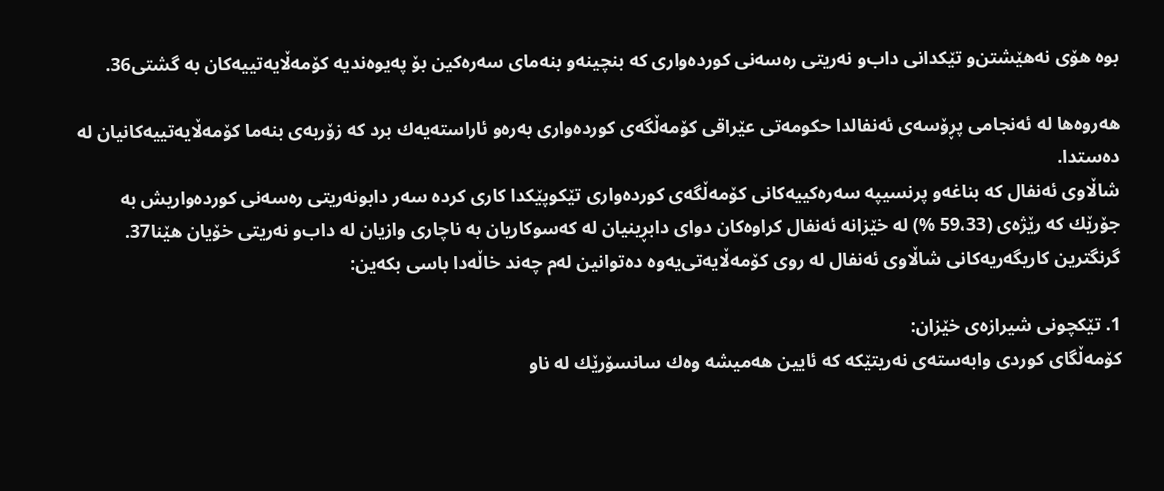بوه‌ هۆی‌ نه‌هێشتن‌و تێكدانی‌ داب‌و نه‌ریتی‌ ره‌سه‌نی‌ كورده‌واری‌ كه‌ بنچینه‌و بنه‌مای‌ سه‌ره‌كین بۆ په‌یوه‌ندیه‌ كۆمه‌ڵایه‌تییه‌كان به‌ گشتی‌36.

هه‌روه‌ها له‌ ئه‌نجامی‌ پڕۆسه‌ی‌ ئه‌نفالدا حكومه‌تی‌ عێراقی‌ كۆمه‌ڵگه‌ی‌ كورده‌واری‌ به‌ره‌و ئاراسته‌یه‌ك برد كه‌ زۆربه‌ی‌ بنه‌ما كۆمه‌ڵایه‌تییه‌كانیان له‌ ده‌ستدا.
شاڵاوی‌ ئه‌نفال كه‌ بناغه‌و پرنسیپه‌ سه‌ره‌كییه‌كانی‌ كۆمه‌ڵگه‌ی‌ كورده‌واری‌ تێكوپێكدا كاری‌ كرده‌ سه‌ر دابونه‌ریتی‌ ره‌سه‌نی‌ كورده‌واریش به‌ جۆرێك كه‌ رێژه‌ی‌ (59،33 %) له‌ خێزانه‌ ئه‌نفال كراوه‌كان دوای‌ دابڕینیان له‌ كه‌سوكاریان به‌ ناچاری‌ وازیان له‌ داب‌و نه‌ریتی‌ خۆیان هێنا37.
گرنگترین كاریگه‌ریه‌كانی‌ شاڵاوی‌ ئه‌نفال له‌ روی‌ كۆمه‌ڵایه‌تی‌یه‌وه‌ ده‌توانین له‌م چه‌ند خاڵه‌دا باسی‌ بكه‌ین:

1. تێكچونی‌ شیرازه‌ی‌ خێزان:
كۆمه‌ڵگای‌ كوردی‌ وابه‌سته‌ی‌ نه‌ریتێكه‌ كه‌ ئایین هه‌میشه‌ وه‌ك سانسۆرێك له‌ ناو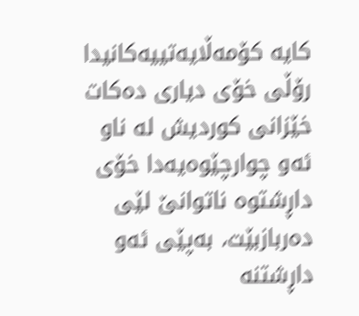كایه‌ كۆمه‌ڵایه‌تییه‌كانیدا رۆڵی‌ خۆی‌ دیاری‌ ده‌كات خێزانی‌ كوردیش له‌ ناو ئه‌و چوارچێوه‌یه‌دا خۆی‌ داڕشتوه‌ ناتوانێ‌ لێی‌ ده‌ربازبێت، به‌پێی‌ ئه‌و داڕشتنه‌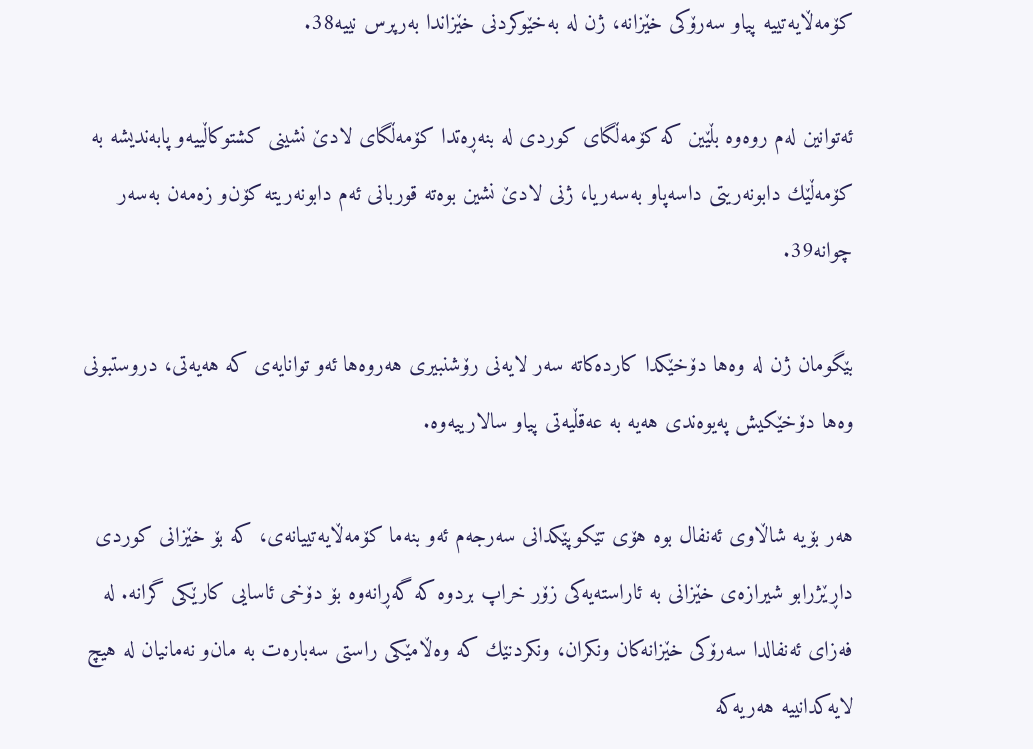كۆمه‌ڵایه‌تییه‌ پیاو سه‌رۆكی‌ خێزانه‌، ژن له‌ به‌خێوكردنی‌ خێزاندا به‌رپرس نییه‌38.

ئه‌توانین له‌م روه‌وه‌ بڵێین كه‌ كۆمه‌ڵگای‌ كوردی‌ له‌ بنه‌ڕه‌تدا كۆمه‌ڵگای‌ لادێ‌ نشینی‌ كشتوكاڵییه‌‌و پابه‌ندیشه‌ به‌ كۆمه‌ڵێك دابونه‌ریتی‌ داسه‌پاو به‌سه‌ریا، ژنی‌ لادێ‌ نشین بوه‌ته‌ قوربانی‌ ئه‌م دابونه‌ریته‌ كۆن‌و زه‌مه‌ن به‌سه‌ر چوانه‌39.

بێگومان ژن له‌ وه‌ها دۆخێكدا كارده‌كاته‌ سه‌ر لایه‌نی‌ رۆشنبیری‌ هه‌روه‌ها ئه‌و توانایه‌ی‌ كه‌ هه‌یه‌تی‌، دروستبونی‌ وه‌ها دۆخێكیش په‌یوه‌ندی‌ هه‌یه‌ به‌ عه‌قڵیه‌تی‌ پیاو سالارییه‌وه‌.

هه‌ر بۆیه‌ شاڵاوی‌ ئه‌نفال بوه‌ هۆی‌ تێكوپێكدانی‌ سه‌رجه‌م ئه‌و بنه‌ما كۆمه‌ڵایه‌تییانه‌ی‌، كه‌ بۆ خێزانی‌ كوردی‌ داڕێژرابو شیرازه‌ی‌ خێزانی‌ به‌ ئاراسته‌یه‌كی‌ زۆر خراپ بردوه‌ كه‌ گه‌ڕانه‌وه‌ بۆ دۆخی‌ ئاسایی‌ كارێكی‌ گرانه‌. له‌ فه‌زای‌ ئه‌نفالدا سه‌رۆكی‌ خێزانه‌كان ونكران، ونكردنێك كه‌ وه‌ڵامێكی‌ راستی‌ سه‌باره‌ت به‌ مان‌و نه‌مانیان له‌ هیچ لایه‌كدانییه‌ هه‌ریه‌كه‌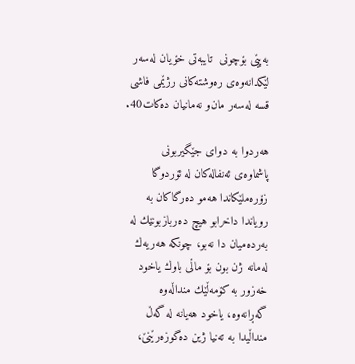به‌پێی‌ بۆچونی‌  تایبه‌تی‌ خۆیان له‌سه‌ر لێكدانه‌وه‌ی‌ ره‌وشته‌كانی‌ رژێمی‌ فاشی‌ قسه‌ له‌سه‌ر مان‌و نه‌مانیان ده‌كات40.

هه‌ردوا به‌ دوای‌ جێگیربونی‌ پاشماوه‌ی‌ ئه‌نفاله‌كان له‌ ئۆردوگا زۆره‌ملێكاندا هه‌مو ده‌رگاكان به‌ رویاندا داخرابو هیچ ده‌ربازبونێك له‌ به‌رده‌میان دا نه‌بو، چونكه‌ هه‌ریه‌ك له‌مانه‌ ژن بون بۆ ماڵی‌ باوك یاخود خه‌زور به‌ كۆمه‌ڵێك منداڵه‌وه‌ گه‌ڕانه‌وه‌، یاخود هه‌یانه‌ له‌ گه‌ڵ منداڵیدا به‌ ته‌نیا ژین ده‌گوزه‌رێنێ‌،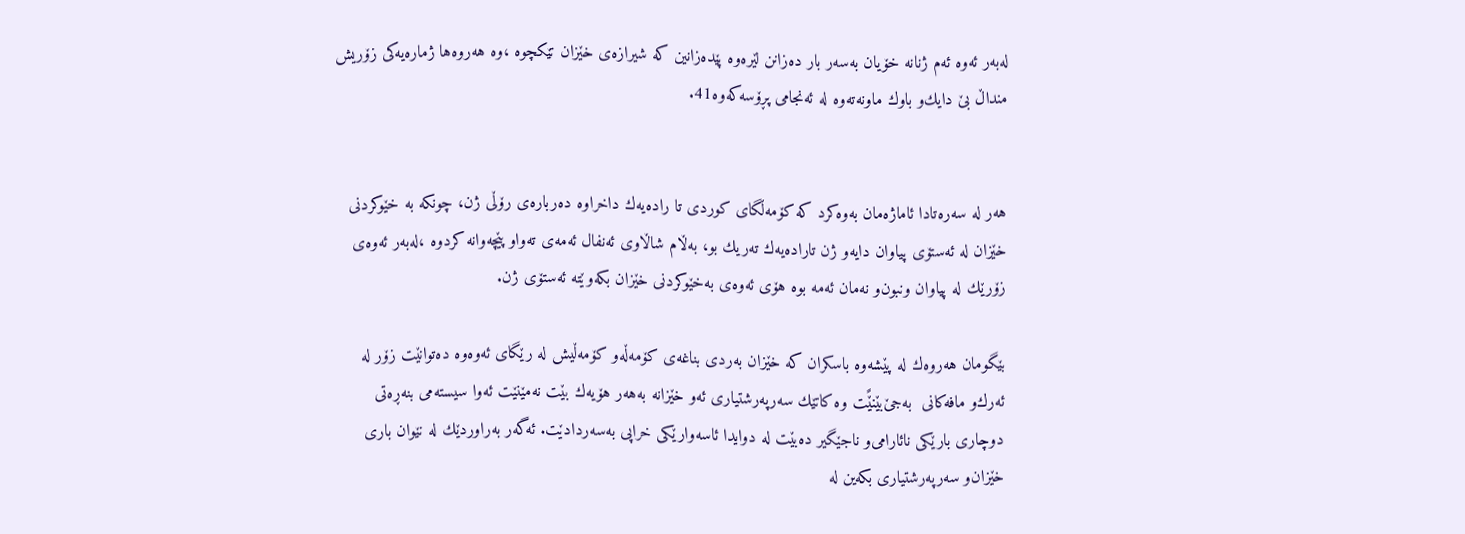له‌به‌ر ئه‌وه‌ ئه‌م ژنانه‌ خۆیان به‌سه‌ر بار ده‌زانن لێره‌وه‌ پێده‌زانین كه‌ شیرازه‌ی‌ خێزان تێكچوه‌ ،وه‌ هه‌روه‌ها ژماره‌یه‌كی‌ زۆریش منداڵ بێ‌ دایك‌و باوك ماونه‌ته‌وه‌ له‌ ئه‌نجامی‌ پڕۆسه‌كه‌وه‌41.


هه‌ر له‌ سه‌ره‌تادا ئاماژه‌مان به‌وه‌كرد كه‌ كۆمه‌ڵگای‌ كوردی‌ تا راده‌یه‌ك داخراوه‌ ده‌رباره‌ی‌ رۆڵی‌ ژن، چونكه‌ به‌ خێوكردنی‌ خێزان له‌ ئه‌ستۆی‌ پیاوان دایه‌و ژن تاراده‌یه‌ك ته‌ریك بو، به‌ڵام شاڵاوی‌ ئه‌نفال ئه‌مه‌ی‌ ته‌واو پێچه‌وانه‌ كردوه‌ ،له‌به‌ر ئه‌وه‌ی‌ زۆرێك له‌ پیاوان ونبون‌و نه‌مان ئه‌مه‌ بوه‌ هۆی‌ ئه‌وه‌ی‌ به‌خێوكردنی‌ خێزان بكه‌وێته‌ ئه‌ستۆی‌ ژن.

بێگومان هه‌روه‌ك له‌ پێشه‌وه‌ باسكران كه‌ خێزان به‌ردی‌ بناغه‌ی‌ كۆمه‌ڵه‌و كۆمه‌ڵیش له‌ رێگای‌ ئه‌وه‌وه‌ ده‌توانێت زۆر له‌ ئه‌رك‌و مافه‌كانی‌  به‌جێ‌بێنێًت وه‌ كاتێك سه‌رپه‌رشتیاری‌ ئه‌و خێزانه‌ به‌هه‌ر هۆیه‌ك بێت نه‌مێنێت ئه‌وا سیسته‌می‌ بنه‌ڕه‌تی‌ دوچاری‌ بارێكی‌ نائارامی‌‌و ناجێگیر ده‌بێت له‌ دوایدا ئاسه‌وارێكی‌ خراپی‌ به‌سه‌ردادێت. ئه‌گه‌ر به‌راوردێك له‌ نێوان باری‌ خێزان‌و سه‌رپه‌رشتیاری‌ بكه‌ین له‌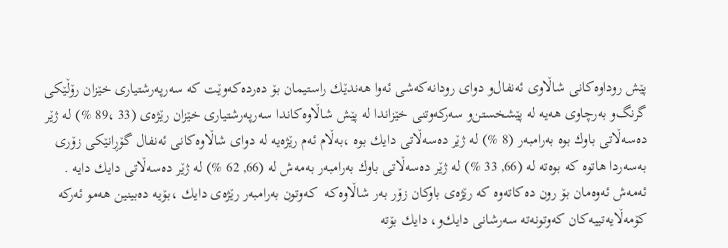پێش روداوه‌كانی‌ شاڵاوی‌ ئه‌نفال‌و دوای‌ رودانه‌كه‌شی‌ ئه‌وا هه‌ندێك راستیمان بۆ ده‌رده‌كه‌وێت كه‌ سه‌رپه‌رشتیاری‌ خێزان رۆڵێكی‌ گرنگ‌و به‌رچاوی‌ هه‌یه‌ له‌ پێشخستن‌و سه‌ركه‌وتنی‌ خێزاندا له‌ پێش شاڵاوه‌كاندا سه‌رپه‌رشتیاری‌ خێزان رێژه‌ی‌ (33 ،89 %) له‌ ژێر ده‌سه‌ڵاتی‌ باوك بوه‌ به‌رامبه‌ر (8 %) له‌ ژێر ده‌سه‌ڵاتی‌ دایك بوه‌ ،به‌ڵام ئه‌م رێژه‌یه‌ له‌ دوای‌ شاڵاوه‌كانی‌ ئه‌نفال گۆڕانێكی‌ زۆری‌ به‌سه‌ردا هاتوه‌ كه‌ بوه‌ته‌ له‌ (66, 33 %) له‌ ژێر ده‌سه‌ڵاتی‌ باوك به‌رامبه‌ر به‌مه‌ش له‌ (66, 62 %) له‌ ژێر ده‌سه‌ڵاتی‌ دایك دایه‌ . ئه‌مه‌ش ئه‌وه‌مان بۆ رون ده‌كاته‌وه‌ كه‌ رێژه‌ی‌ باوكان زۆر به‌ر شاڵاوه‌كه‌  كه‌وتون به‌رامبه‌ر رێژه‌ی‌ دایك ،بۆیه‌ ده‌بینین هه‌مو ئه‌ركه‌ كۆمه‌ڵایه‌تییه‌كان كه‌وتونه‌ته‌ سه‌رشانی‌ دایك‌و، دایك بۆته‌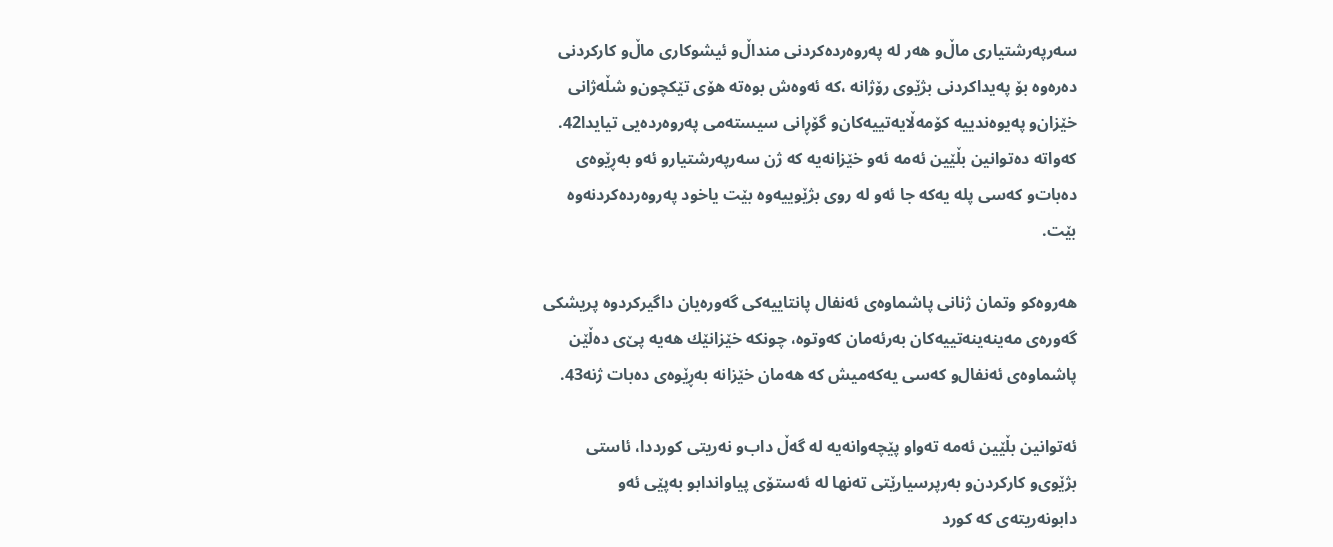سه‌رپه‌رشتیاری‌ ماڵ‌و هه‌ر له‌ په‌روه‌رده‌كردنی‌ منداڵ‌و ئیشوكاری‌ ماڵ‌و كاركردنی‌ ده‌ره‌وه‌ بۆ په‌یداكردنی‌ بژێوی‌ رۆژانه‌ ،كه‌ ئه‌وه‌ش بوه‌ته‌ هۆی‌ تێكچون‌و شڵه‌ژانی‌ خێزان‌و په‌یوه‌ندییه‌ كۆمه‌ڵایه‌تییه‌كان‌و گۆڕانی‌ سیسته‌می‌ په‌روه‌رده‌یی‌ تیایدا42. كه‌واته‌ ده‌توانین بڵێین ئه‌مه‌ ئه‌و خێزانه‌یه‌ كه‌ ژن سه‌رپه‌رشتیار‌و ئه‌و به‌ڕێوه‌ی‌ ده‌بات‌و كه‌سی‌ پله‌ یه‌كه‌ جا ئه‌و له‌ روی‌ بژێوییه‌وه‌ بێت یاخود په‌روه‌رده‌كردنه‌وه‌ بێت.

هه‌روه‌كو وتمان ژنانی‌ پاشماوه‌ی‌ ئه‌نفال پانتاییه‌كی‌ گه‌وره‌یان داگیركردوه‌ پریشكی‌ گه‌وره‌ی‌ مه‌ینه‌ینه‌تییه‌كان به‌رئه‌مان كه‌وتوه‌، چونكه‌ خێزانێك هه‌یه‌ پێ‌ی‌ ده‌ڵێن پاشماوه‌ی‌ ئه‌نفال‌و كه‌سی‌ یه‌كه‌میش كه‌ هه‌مان خێزانه‌ به‌ڕێوه‌ی‌ ده‌بات ژنه‌43.

ئه‌توانین بڵێین ئه‌مه‌ ته‌واو پێچه‌وانه‌یه‌ له‌ گه‌ڵ داب‌و نه‌ریتی‌ كورددا، ئاستی‌ بژێوی‌‌و كاركردن‌و به‌رپرسیارێتی‌ ته‌نها له‌ ئه‌ستۆی‌ پیاواندابو به‌پێی‌ ئه‌و دابونه‌ریته‌ی‌ كه‌ كورد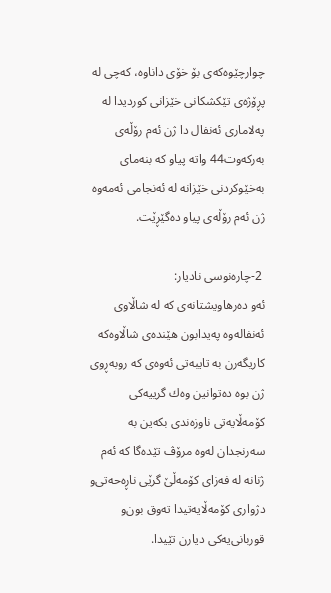چوارچێوه‌كه‌ی‌ بۆ خۆی‌ داناوه‌، كه‌چی‌ له‌ پڕۆژه‌ی‌ تێكشكانی‌ خێزانی‌ كوردیدا له‌ په‌لاماری‌ ئه‌نفال دا ژن ئه‌م رۆڵه‌ی‌ به‌ركه‌وت44 واته‌ پیاو كه‌ بنه‌مای‌ به‌خێوكردنی‌ خێزانه‌ له‌ ئه‌نجامی‌ ئه‌مه‌وه‌ ژن ئه‌م رۆڵه‌ی‌ پیاو ده‌گێڕێت.

 2-چاره‌نوسی‌ نادیار:
ئه‌و ده‌رهاویشتانه‌ی‌ كه‌ له‌ شاڵاوی‌ ئه‌نفاله‌وه‌ په‌یدابون هێنده‌ی‌ شاڵاوه‌كه‌ كاریگه‌رن به‌ تایبه‌تی‌ ئه‌وه‌ی‌ كه‌ روبه‌ڕوی‌ ژن بوه‌ ده‌توانین وه‌ك گرییه‌كی‌ كۆمه‌ڵایه‌تی‌ ناوزه‌ندی‌ بكه‌ین به‌ سه‌رنجدان له‌وه‌ مرۆڤ تێده‌گا كه‌ ئه‌م ژنانه‌ له‌ فه‌زای‌ كۆمه‌ڵێ‌ گرێی‌ ناڕه‌حه‌تی‌‌و دژواری‌ كۆمه‌ڵایه‌تیدا ته‌وق بون‌و قوربانی‌یه‌كی‌ دیارن تێیدا.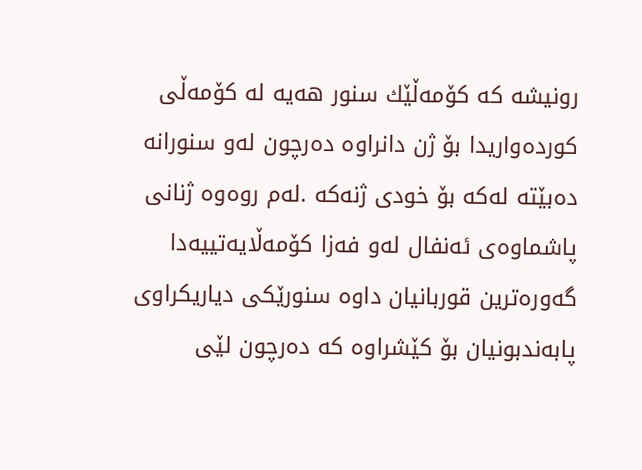رونیشه‌ كه‌ كۆمه‌ڵێك سنور هه‌یه‌ له‌ كۆمه‌ڵی‌ كورده‌واریدا بۆ ژن دانراوه‌ ده‌رچون له‌و سنورانه‌ ده‌بێته‌ له‌كه‌ بۆ خودی‌ ژنه‌كه‌ .له‌م روه‌وه‌ ژنانی‌ پاشماوه‌ی‌ ئه‌نفال له‌و فه‌زا كۆمه‌ڵایه‌تییه‌دا گه‌وره‌ترین قوربانیان داوه‌ سنورێكی‌ دیاریكراوی‌ پابه‌ندبونیان بۆ كێشراوه‌ كه‌ ده‌رچون لێی‌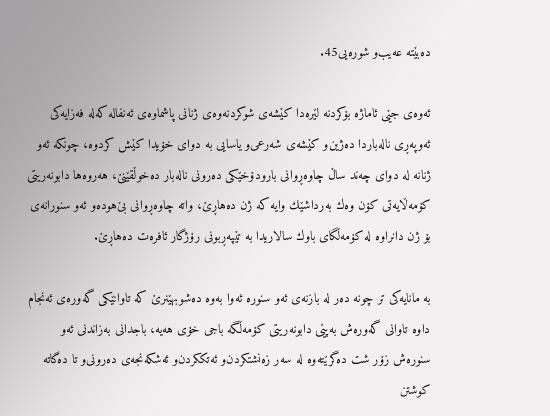ده‌بێته‌ عه‌یب‌و شوره‌یی‌45.

ئه‌وه‌ی‌ جێی‌ ئاماژه‌ بۆكردنه‌ لێره‌دا كێشه‌ی‌ شوكردنه‌وه‌ی‌ ژنانی‌ پاشماوه‌ی‌ ئه‌نفاله‌ كه‌له‌ فه‌زایه‌كی‌ ئه‌وپه‌ڕی‌ ناله‌باردا ده‌ژین‌و كێشه‌ی‌ شه‌رعی‌‌و یاسایی‌ به‌ دوای‌ خۆیدا كێش كردوه‌، چونكه‌ ئه‌و ژنانه‌ له‌ دوای‌ چه‌ند ساڵ چاوه‌ڕوانی‌ بارودۆخێكی‌ ده‌رونی‌ ناله‌بار ده‌خوڵقێنێ‌، هه‌روه‌ها دابونه‌ریتی‌ كۆمه‌ڵایه‌تی‌ كۆن وه‌ك به‌رداشێك وایه‌ كه‌ ژن ده‌هاڕێ‌، واته‌ چاوه‌ڕوانی‌ بێ‌هوده‌‌و ئه‌و سنورانه‌ی‌ بۆ ژن دانراوه‌ له‌ كۆمه‌ڵگای‌ باوك سالاریدا به‌ تێپه‌ڕبونی‌ رۆژگار ئافره‌ت ده‌هاڕێ‌.

به‌ مانایه‌كی‌ تر چونه‌ ده‌ر له‌ بازنه‌ی‌ ئه‌و سنوره‌ ئه‌وا به‌وه‌ ده‌شوبهێنرێ‌ كه‌ تاوانێكی‌ گه‌وره‌ی‌ ئه‌نجام داوه‌ تاوانی‌ گه‌وره‌ش به‌پێی‌ دابونه‌ریتی‌ كۆمه‌ڵگه‌ باجی‌ خۆی‌ هه‌یه‌، باجدانی‌ به‌زاندنی‌ ئه‌و سنوره‌ش زۆر شت ده‌گرێته‌وه‌ له‌ سه‌ر زه‌نشتكردن‌و ئه‌تككردن‌و ئه‌شكه‌نجه‌ی‌ ده‌رونی‌‌و تا ده‌گاته‌ كوشتن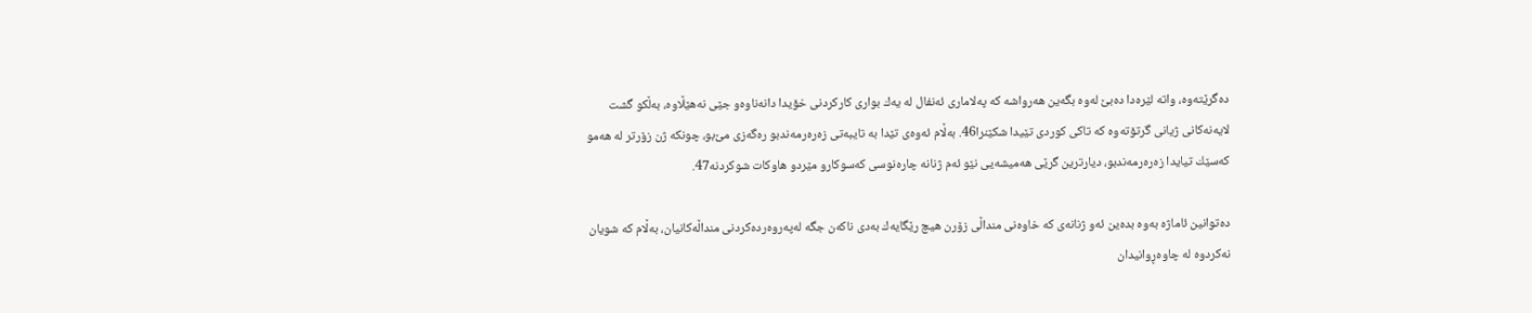ده‌گرێته‌وه‌، واته‌ لێره‌دا ده‌بێ‌ له‌وه‌ بگه‌ین هه‌رواشه‌ كه‌ په‌لاماری‌ ئه‌نفال له‌ یه‌ك بواری‌ كاركردنی‌ خۆیدا دانه‌ناوه‌‌و جێی‌ نه‌هێڵاوه‌، به‌ڵكو گشت لایه‌نه‌كانی‌ ژیانی‌ گرتۆته‌وه‌ كه‌ تاكی‌ كوردی‌ تێیدا شكێنرا46. به‌ڵام ئه‌وه‌ی‌ تێدا به‌ تایبه‌تی‌ زه‌ره‌رمه‌ندبو ره‌گه‌زی‌ مێ‌بو، چونكه‌ ژن زۆرتر له‌ هه‌مو كه‌سێك تیایدا زه‌ره‌رمه‌ندبو، دیارترین گرێی‌ هه‌میشه‌یی‌ نێو ئه‌م ژنانه‌ چاره‌نوسی‌ كه‌سوكار‌و مێرد‌و هاوكات شوكردنه‌47.

ده‌توانین ئاماژه‌ به‌وه‌ بده‌ین ئه‌و ژنانه‌ی‌ كه‌ خاوه‌نی‌ منداڵی‌ زۆرن هیچ رێگایه‌ك به‌دی‌ ناكه‌ن جگه‌ له‌په‌روه‌رده‌كردنی‌ منداڵه‌كانیان، به‌ڵام كه‌ شویان نه‌كردوه‌ له‌ چاوه‌ڕوانیدان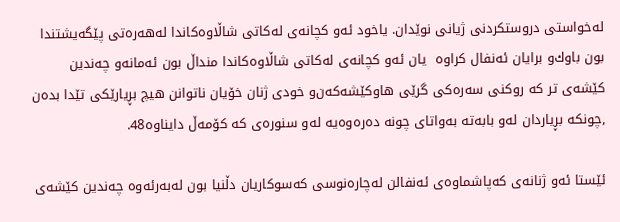له‌خواستی‌ دروستكردنی‌ ژیانی‌ نوێدان. یاخود ئه‌و كچانه‌ی‌ له‌كاتی‌ شاڵاوه‌كاندا له‌هه‌ره‌تی‌ پێگه‌یشتندا  بون باوك‌و برایان ئه‌نفال كراوه‌  یان ئه‌و كچانه‌ی‌ له‌كاتی‌ شاڵاوه‌كاندا منداڵ بون ئه‌مانه‌‌و چه‌ندین كێشه‌ی‌ تر كه‌ روكنی‌ سه‌ره‌كی‌ گرێی‌ هاوكێشه‌كه‌ن‌و خودی‌ ژنان خۆیان ناتوانن هیچ بڕیارێكی‌ تێدا بده‌ن ,چونكه‌ بڕیاردان له‌و بابه‌ته‌ به‌واتای‌ چونه‌ ده‌ره‌وه‌یه‌ له‌و سنوره‌ی‌ كه‌ كۆمه‌ڵ دایناوه‌48.

ئێستا ئه‌و ژنانه‌ی‌ كه‌پاشماوه‌ی‌ ئه‌نفالن له‌چاره‌نوسی‌ كه‌سوكاریان دڵنیا بون له‌به‌رئه‌وه‌ چه‌ندین كێشه‌ی‌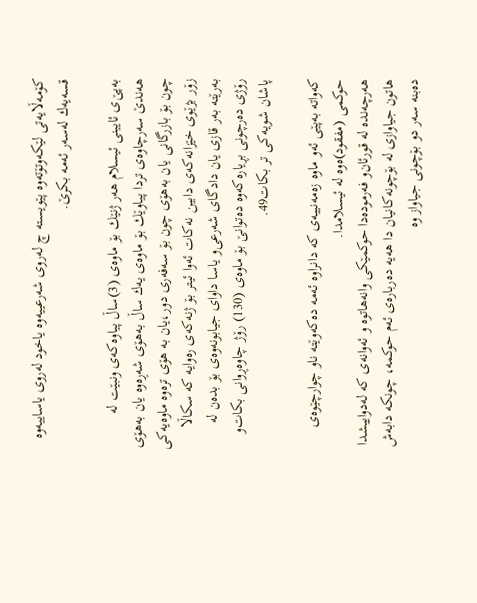كۆمه‌ڵایه‌تی‌ لێكه‌وتۆته‌وه‌ پێویسته‌ چ له‌روی‌ شه‌رعییه‌وه‌ یاخود له‌روی‌ یاساییه‌وه‌ قسه‌یه‌ك له‌سه‌ر ئه‌مه‌ بكرێ‌.

به‌پێ‌ی‌ ئایینی‌ ئیسلام هه‌ر ژنێك بۆ ماوه‌ی‌ (3)ساڵ پیاوه‌كه‌ی‌ ونبێت له‌ هه‌ندێ‌ سه‌رچاوه‌ی‌ تردا پیاوێك بۆ ماوه‌ی‌ یه‌ك ساڵ به‌هۆی‌ شه‌ڕه‌وه‌ یان به‌هۆی‌ چون بۆ بازرگانی‌ یان به‌هۆی‌ چون بۆ سه‌فه‌ری‌ دور،یان به‌ هۆی‌ تره‌وه‌ ماوه‌یه‌كی‌ زۆر بژێوی‌ خێزانه‌كه‌ی‌ دابین نه‌كات ئه‌وا ئیتر بۆ ژنه‌كه‌ی‌ ره‌وایه‌ كه‌ سكاڵا به‌رێته‌ به‌ر قازی‌ یان دادگای‌ شه‌رعی‌‌و یاسا داوای‌ جیابونه‌وه‌ی‌ بۆ بده‌ن له‌ رۆژی‌ ده‌رچونی‌ بڕیاره‌كه‌وه‌ ده‌توانێ‌ بۆ ماوه‌ی‌ (130) رۆژ چاوه‌ڕوانی‌ بكات‌و پاشان شویه‌كی‌ تر بكات49.

كه‌واته‌ به‌پێی‌ ئه‌و ماوه‌ زه‌مه‌نییه‌ی‌ كه‌ دانراوه‌ ئه‌مه‌ ده‌كه‌وێته‌ ناو چوارچێوه‌ی‌ حوكمی‌ (مفقود)ه‌وه‌ له‌ ئیسلامدا.
هه‌رچه‌نده‌ له‌ قورئان‌و فه‌رموده‌دا حوكمێكی‌ وانه‌هاتوه‌ ‌و ئه‌وانه‌ی‌ كه‌ له‌دواییشدا هاتون جیاوازی‌ له‌ بۆچونه‌كانیان دا هه‌یه‌ ده‌رباره‌ی‌ ئه‌م حوكمه‌، چونكه‌ دابه‌ش ده‌بنه‌ سه‌ر دو بۆچونی‌ جیاواز وه‌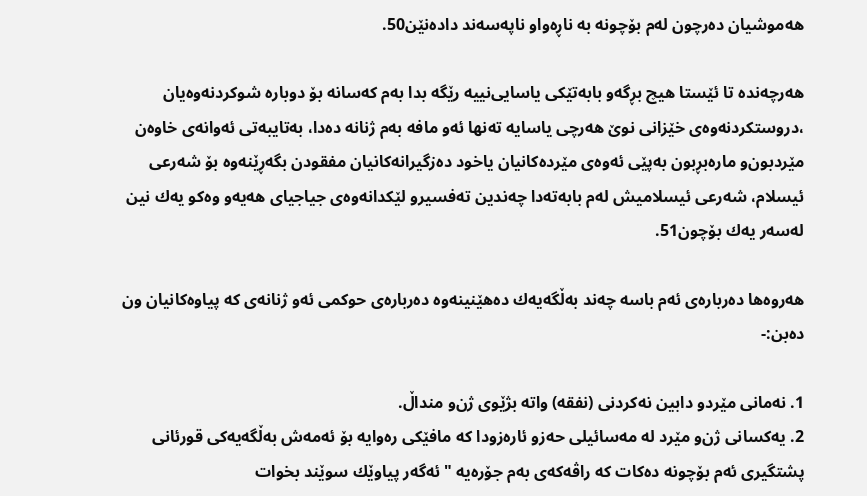هه‌موشیان ده‌رچون له‌م بۆچونه‌ به‌ ناڕه‌واو ناپه‌سه‌ند داده‌نێن50.

هه‌رچه‌نده‌ تا ئێستا هیچ بڕگه‌‌و بابه‌تێكی‌ یاسایی‌نییه‌ رێگه‌ بدا به‌م كه‌سانه‌ بۆ دوباره‌ شوكردنه‌وه‌یان ،دروستكردنه‌وه‌ی‌ خێزانی‌ نوێ‌ هه‌رچی‌ یاسایه‌ ته‌نها ئه‌و مافه‌ به‌م ژنانه‌ ده‌دا، به‌تایبه‌تی‌ ئه‌وانه‌ی‌ خاوه‌ن مێردبون‌و ماره‌بڕبون به‌پێی‌ ئه‌وه‌ی‌ مێرده‌كانیان یاخود ده‌زگیرانه‌كانیان مفقودن بگه‌ڕێنه‌وه‌ بۆ شه‌رعی‌ ئیسلام، شه‌رعی‌ ئیسلامیش له‌م بابه‌ته‌دا چه‌ندین ته‌فسیر‌و لێكدانه‌وه‌ی‌ جیاجیای‌ هه‌یه‌و وه‌كو یه‌ك نین له‌سه‌ر یه‌ك بۆچون51.

هه‌روه‌ها ده‌رباره‌ی‌ ئه‌م باسه‌ چه‌ند به‌ڵگه‌یه‌ك ده‌هێنینه‌وه‌ ده‌رباره‌ی‌ حوكمی‌ ئه‌و ژنانه‌ی‌ كه‌ پیاوه‌كانیان ون ده‌بن:-

1. نه‌مانی‌ مێرد‌و دابین نه‌كردنی‌ (نفقه‌) واته‌ بژێوی‌ ژن‌و منداڵ.
2. یه‌كسانی‌ ژن‌و مێرد له‌ مه‌سائیلی‌ حه‌زو ئاره‌زودا كه‌ مافێكی‌ ره‌وایه‌ بۆ ئه‌مه‌ش به‌ڵگه‌یه‌كی‌ قورئانی‌ پشتگیری‌ ئه‌م بۆچونه‌ ده‌كات كه‌ راڤه‌كه‌ی‌ به‌م جۆره‌یه‌ "ئه‌گه‌ر پیاوێك سوێند بخوات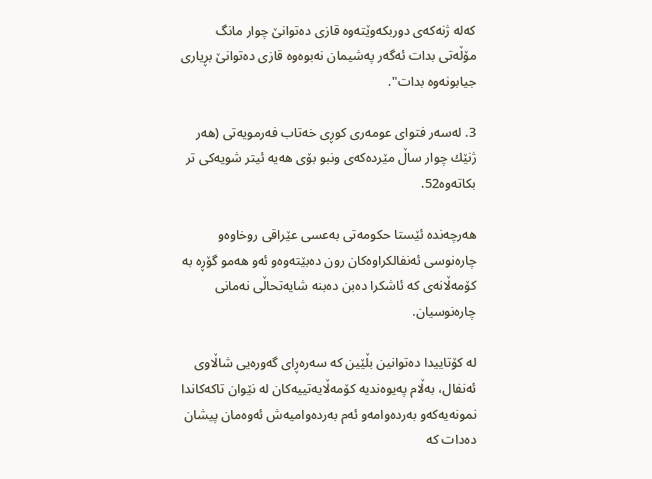كه‌له‌ ژنه‌كه‌ی‌ دوربكه‌وێته‌وه‌ قازی‌ ده‌توانێ‌ چوار مانگ مۆڵه‌تی‌ بدات ئه‌گه‌ر په‌شیمان نه‌بوه‌وه‌ قازی‌ ده‌توانێ‌ بڕیاری‌ جیابونه‌وه‌ بدات".

3. له‌سه‌ر فتوای‌ عومه‌ری‌ كوڕی‌ خه‌تاب فه‌رمویه‌تی‌ (هه‌ر ژنێك چوار ساڵ مێرده‌كه‌ی‌ ونبو بۆی‌ هه‌یه‌ ئیتر شویه‌كی‌ تر بكاته‌وه‌52.

هه‌رچه‌نده‌ ئێستا حكومه‌تی‌ به‌عسی‌ عێراقی‌ روخاوه‌و چاره‌نوسی‌ ئه‌نفالكراوه‌كان رون ده‌بێته‌وه‌و ئه‌و هه‌مو گۆڕه‌ به‌ كۆمه‌ڵانه‌ی‌ كه‌ ئاشكرا ده‌بن ده‌بنه‌ شایه‌تحاڵی‌ نه‌مانی‌ چاره‌نوسیان.

له‌ كۆتاییدا ده‌توانین بڵێین كه‌ سه‌ره‌ڕای‌ گه‌وره‌یی‌ شاڵاوی‌ ئه‌نفال، به‌ڵام په‌یوه‌ندیه‌ كۆمه‌ڵایه‌تییه‌كان له‌ نێوان تاكه‌كاندا نمونه‌یه‌كه‌و به‌رده‌وامه‌‌و ئه‌م به‌رده‌وامیه‌ش ئه‌وه‌مان پیشان ده‌دات كه‌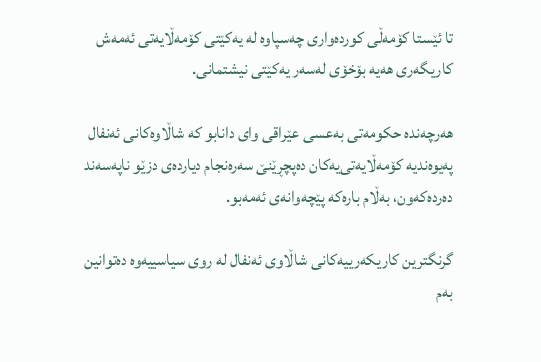تا ئێستا كۆمه‌ڵی‌ كورده‌واری‌ چه‌سپاوه‌ له‌ یه‌كێتی‌ كۆمه‌ڵایه‌تی‌ ئه‌مه‌ش كاریگه‌ری‌ هه‌یه‌ بۆخۆی‌ له‌سه‌ر یه‌كێتی‌ نیشتمانی‌.

هه‌رچه‌نده‌ حكومه‌تی‌ به‌عسی‌ عێراقی‌ وای‌ دانابو كه‌ شاڵاوه‌كانی‌ ئه‌نفال په‌یوه‌ندیه‌ كۆمه‌ڵایه‌تی‌یه‌كان ده‌پچڕێنێ‌ سه‌ره‌نجام دیارده‌ی‌ دزێو ناپه‌سه‌ند ده‌رده‌كه‌ون، به‌ڵام باره‌كه‌ پێچه‌وانه‌ی‌ ئه‌مه‌بو.

گرنگترین كاریكه‌رییه‌كانی‌ شاڵاوی‌ ئه‌نفال له‌ روی‌ سیاسییه‌وه‌ ده‌توانین به‌م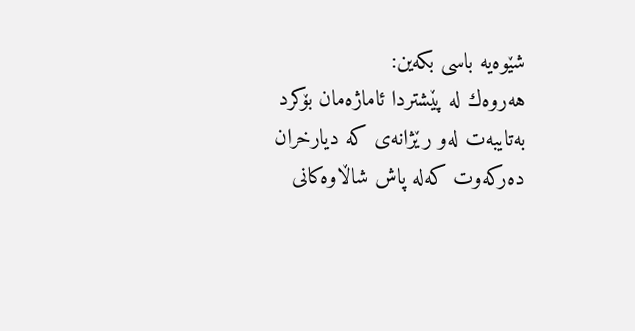شێوه‌یه‌ باسی‌ بكه‌ین:
هه‌روه‌ك له‌ پێشتردا ئاماژه‌مان بۆكرد به‌تایبه‌ت له‌و رێژانه‌ی‌ كه‌ دیارخران ده‌ركه‌وت كه‌له‌ پاش شاڵاوه‌كانی‌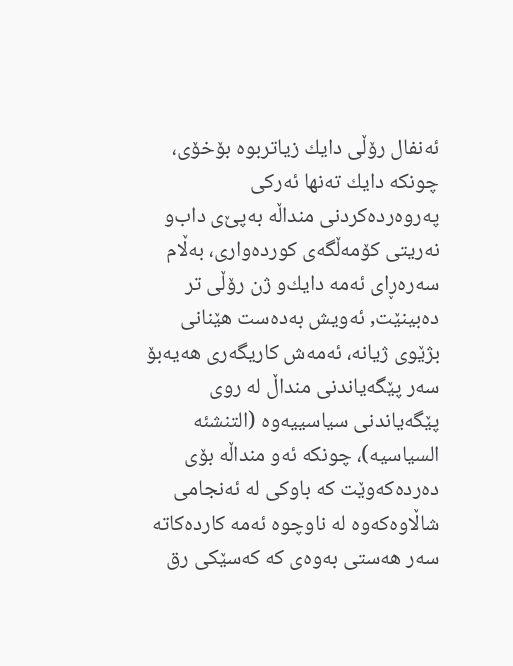ئه‌نفال رۆڵی‌ دایك زیاتربوه‌ بۆخۆی‌، چونكه‌ دایك ته‌نها ئه‌ركی‌ په‌روه‌رده‌كردنی‌ منداڵه‌ به‌پێ‌ی‌ داب‌و نه‌ریتی‌ كۆمه‌ڵگه‌ی‌ كورده‌واری‌، به‌ڵام سه‌ره‌ڕای‌ ئه‌مه‌ دایك‌و ژن رۆڵی‌ تر ده‌بینێت, ئه‌ویش به‌ده‌ست هێنانی‌ بژێوی‌ ژیانه‌، ئه‌مه‌ش كاریگه‌ری‌ هه‌یه‌بۆ سه‌ر پێگه‌یاندنی‌ منداڵ له‌ روی‌ پێگه‌یاندنی‌ سیاسییه‌وه‌ (التنشئه‌ السیاسیه‌)، چونكه‌ ئه‌و منداڵه‌ بۆی‌ ده‌رده‌كه‌وێت كه‌ باوكی‌ له‌ ئه‌نجامی‌ شاڵاوه‌كه‌وه‌ له‌ ناوچوه‌ ئه‌مه‌ كارده‌كاته‌ سه‌ر هه‌ستی‌ به‌وه‌ی‌ كه‌ كه‌سێكی‌ رق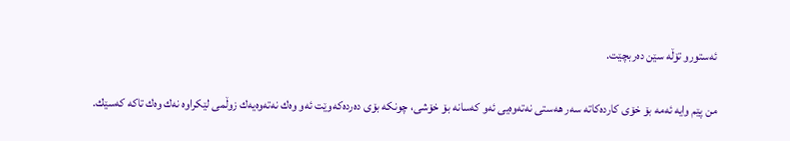ئه‌ستور‌و تۆڵه‌ سێن ده‌ربچێت.

من پێم وایه‌ ئه‌مه‌ بۆ خۆی‌ كارده‌كاته‌ سه‌ر هه‌ستی‌ نه‌ته‌وه‌یی‌ ئه‌و كه‌سانه‌ بۆ خۆشی‌، چونكه‌ بۆی‌ ده‌رده‌كه‌وێت ئه‌و وه‌ك نه‌ته‌وه‌یه‌ك زوڵمی‌ لێكراوه‌ نه‌ك وه‌ك تاكه‌ كه‌سێك.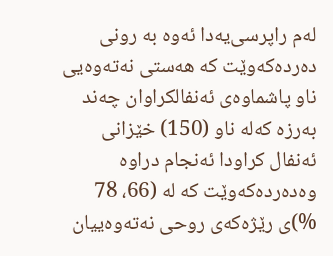له‌م راپرسی‌یه‌دا ئه‌وه‌ به‌ رونی‌ ده‌رده‌كه‌وێت كه‌ هه‌ستی‌ نه‌ته‌وه‌یی‌ ناو پاشماوه‌ی‌ ئه‌نفالكراوان چه‌ند به‌رزه‌ كه‌له‌ ناو (150) خێزانی‌ ئه‌نفال كراودا ئه‌نجام دراوه‌ وه‌ده‌رده‌كه‌وێت كه‌ له‌ (66، 78 %)ی‌ رێژه‌كه‌ی‌ روحی‌ نه‌ته‌وه‌ییان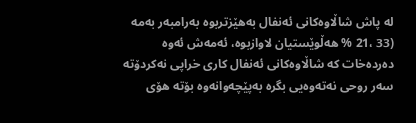له‌ پاش شاڵاوه‌كانی‌ ئه‌نفال به‌هێزتربوه‌ به‌رامبه‌ر به‌مه‌ (33 ،21 % هه‌ڵوێستیان لاوازبوه‌، ئه‌مه‌ش ئه‌وه‌ ده‌رده‌خات كه‌ شاڵاوه‌كانی‌ ئه‌نفال كاری‌ خراپی‌ نه‌كردۆته‌ سه‌ر روحی‌ نه‌ته‌وه‌یی‌ بگره‌ به‌پێچه‌وانه‌وه‌ بۆته‌ هۆی‌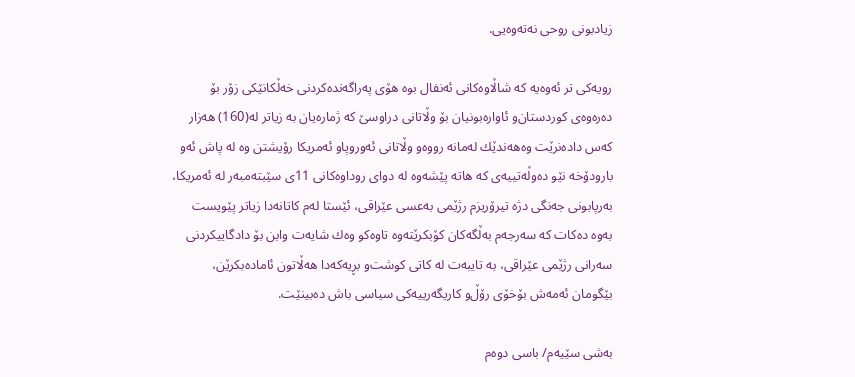زیادبونی‌ روحی‌ نه‌ته‌وه‌یی‌.

رویه‌كی‌ تر ئه‌وه‌یه‌ كه‌ شاڵاوه‌كانی‌ ئه‌نفال بوه‌ هۆی‌ په‌راگه‌نده‌كردنی‌ خه‌ڵكانێكی‌ زۆر بۆ ده‌ره‌وه‌ی‌ كوردستان‌و ئاواره‌بونیان بۆ وڵاتانی‌ دراوسێ‌ كه‌ ژماره‌یان به‌ زیاتر له‌(160) هه‌زار كه‌س داده‌نرێت وه‌هه‌ندێك له‌مانه‌ رووه‌و وڵاتانی‌ ئه‌ور‌وپا‌و ئه‌مریكا رۆیشتن وه‌ له‌ پاش ئه‌و بارودۆخه‌ نێو ده‌وڵه‌تییه‌ی‌ كه‌ هاته‌ پێشه‌وه‌ له‌ دوای‌ روداوه‌كانی‌ 11ی‌ سێبته‌مبه‌ر له‌ ئه‌مریكا، به‌رپابونی‌ جه‌نگی‌ دژه‌ تیرۆریزم رژێمی‌ به‌عسی‌ عێراقی‌، ئێستا له‌م كاتانه‌دا زیاتر پێویست به‌وه‌ ده‌كات كه‌ سه‌رجه‌م به‌ڵگه‌كان كۆبكرێته‌وه‌ تاوه‌كو وه‌ك شایه‌ت وابن بۆ دادگاییكردنی‌ سه‌رانی‌ رژێمی‌ عێراقی‌، به‌ تایبه‌ت له‌ كاتی‌ كوشت‌و بڕیه‌كه‌دا هه‌ڵاتون ئاماده‌بكرێن، بێگومان ئه‌مه‌ش بۆخۆی‌ رۆڵ‌و كاریگه‌رییه‌كی‌ سیاسی‌ باش ده‌بینێت.

به‌شی‌ سێیه‌م/ باسی‌ دوه‌م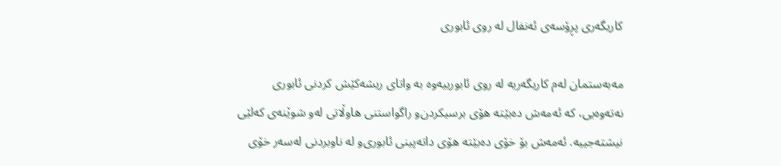كاریگه‌ری‌ پڕۆسه‌ی‌ ئه‌نفال له‌ روی‌ ئابوری

مه‌به‌ستمان له‌م كاریگه‌ریه‌ له‌ روی‌ ئابورییه‌وه‌ به‌ واتای‌ ریشه‌كێش كردنی‌ ئابوری‌ نه‌ته‌وه‌یی‌، كه‌ ئه‌مه‌ش ده‌بێته‌ هۆی‌ برسیكردن‌و راگواستنی‌ هاوڵاتی‌ له‌و شوێنه‌ی‌ كه‌لێی‌ نیشته‌جییه‌. ئه‌مه‌ش بۆ خۆی‌ ده‌بێته‌ هۆی‌ داته‌پینی‌ ئابوری‌‌و له‌ ناوبردنی‌ له‌سه‌ر خۆی‌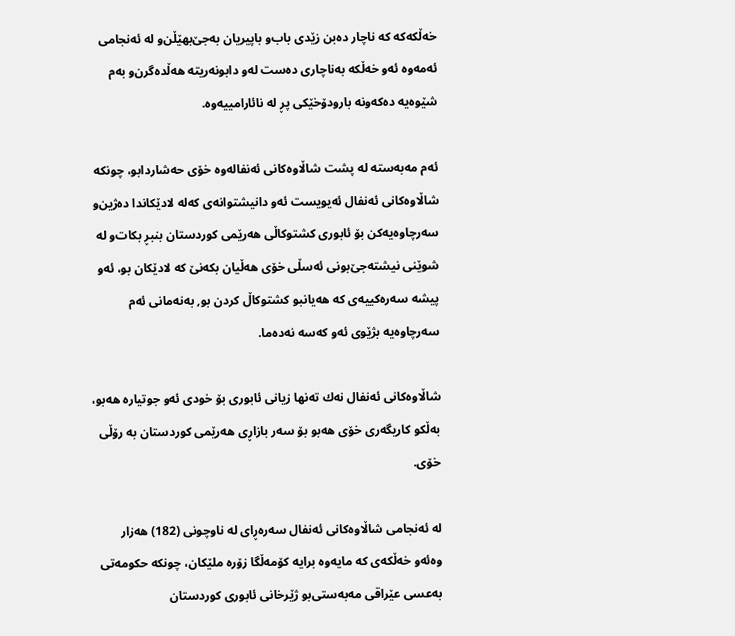خه‌ڵكه‌كه‌ كه‌ ناچار ده‌بن زێدی‌ باب‌و باپیریان به‌جێ‌بهێڵن‌و له‌ ئه‌نجامی‌ ئه‌مه‌وه‌ ئه‌و خه‌ڵكه‌ به‌ناچاری‌ ده‌ست له‌و دابونه‌ریته‌ هه‌ڵده‌گرن‌و به‌م شێوه‌یه‌ ده‌كه‌ونه‌ بارودۆخێكی‌ پڕ له‌ نائارامییه‌وه‌.

ئه‌م مه‌به‌سته‌ له‌ پشت شاڵاوه‌كانی‌ ئه‌نفاله‌وه‌ خۆی‌ حه‌شاردابو، چونكه‌ شاڵاوه‌كانی‌ ئه‌نفال ئه‌یویست ئه‌و دانیشتوانه‌ی‌ كه‌له‌ لادێكاندا ده‌ژین‌و سه‌رچاوه‌یه‌كن بۆ ئابوری‌ كشتوكاڵی‌ هه‌رێمی‌ كوردستان بنبڕ بكات‌و له‌ شوێنی‌ نیشته‌جێ‌بونی‌ ئه‌سڵی‌ خۆی‌ هه‌ڵیان بكه‌نێ‌ كه‌ لادێكان بو، ئه‌و پیشه‌ سه‌ره‌كییه‌ی‌ كه‌ هه‌یانبو كشتوكاڵ كردن بو, به‌نه‌مانی‌ ئه‌م سه‌رچاوه‌یه‌ بژێوی‌ ئه‌و كه‌سه‌ نه‌ده‌ما.

شاڵاوه‌كانی‌ ئه‌نفال نه‌ك ته‌نها زیانی‌ ئابوری‌ بۆ خودی‌ ئه‌و جوتیاره‌ هه‌بو، به‌ڵكو كاریگه‌ری‌ خۆی‌ هه‌بو بۆ سه‌ر بازاڕی‌ هه‌رێمی‌ كوردستان به‌ رۆڵی‌ خۆی‌.

له‌ ئه‌نجامی‌ شاڵاوه‌كانی‌ ئه‌نفال سه‌ره‌ڕای‌ له‌ ناوچونی‌ (182) هه‌زار وه‌ئه‌و خه‌ڵكه‌ی‌ كه‌ مایه‌وه‌ برایه‌ كۆمه‌ڵگا زۆره‌ ملێكان، چونكه‌ حكومه‌تی‌ به‌عسی‌ عێراقی‌ مه‌به‌ستی‌بو ژێرخانی‌ ئابوری‌ كوردستان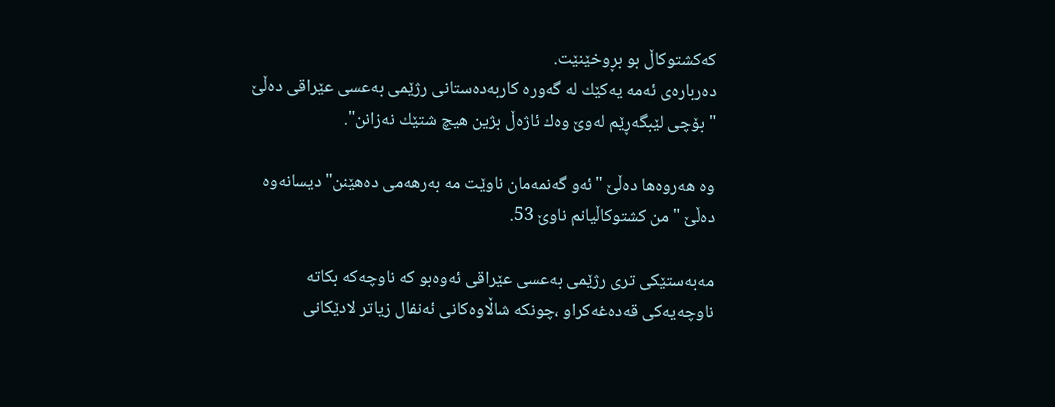كه‌كشتوكاڵ بو بڕوخێنێت.
ده‌رباره‌ی‌ ئه‌مه‌ یه‌كێك له‌ گه‌وره‌ كاربه‌ده‌ستانی‌ رژێمی‌ به‌عسی‌ عێراقی‌ ده‌ڵێ‌ "بۆچی‌ لێبگه‌ڕێم له‌وێ‌ وه‌ك ئاژه‌ڵ بژین هیچ شتێك نه‌زانن".

وه‌ هه‌روه‌ها ده‌ڵێ‌ "ئه‌و گه‌نمه‌مان ناوێت مه‌ به‌رهه‌می‌ ده‌هێنن" دیسانه‌وه‌ ده‌ڵێ‌ "من كشتوكاڵیانم ناوێ‌ 53.

مه‌به‌ستێكی‌ تری‌ رژێمی‌ به‌عسی‌ عێراقی‌ ئه‌وه‌بو كه‌ ناوچه‌كه‌ بكاته‌ ناوچه‌یه‌كی‌ قه‌ده‌غه‌كراو ،چونكه‌ شاڵاوه‌كانی‌ ئه‌نفال زیاتر لادێكانی‌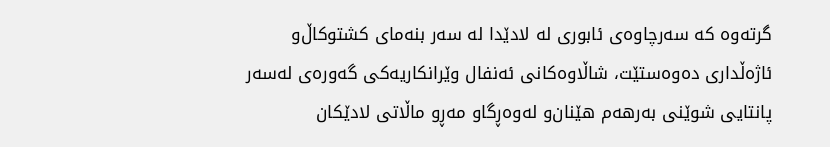گرته‌وه‌ كه‌ سه‌رچاوه‌ی‌ ئابوری‌ له‌ لادێدا له‌ سه‌ر بنه‌مای‌ كشتوكاڵ‌و ئاژه‌ڵداری‌ ده‌وه‌ستێت، شاڵاوه‌كانی‌ ئه‌نفال وێرانكاریه‌كی‌ گه‌وره‌ی‌ له‌سه‌ر پانتایی‌ شوێنی‌ به‌رهه‌م هێنان‌و له‌وه‌ڕگا‌و مه‌ڕ‌و ماڵاتی‌ لادێكان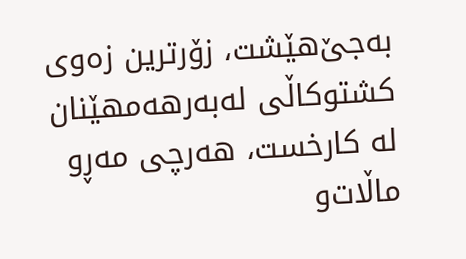به‌جێ‌هێشت، زۆرترین زه‌وی‌ كشتوكاڵی‌ له‌به‌رهه‌مهێنان له‌ كارخست، هه‌رچی‌ مه‌ڕ‌و ماڵات‌و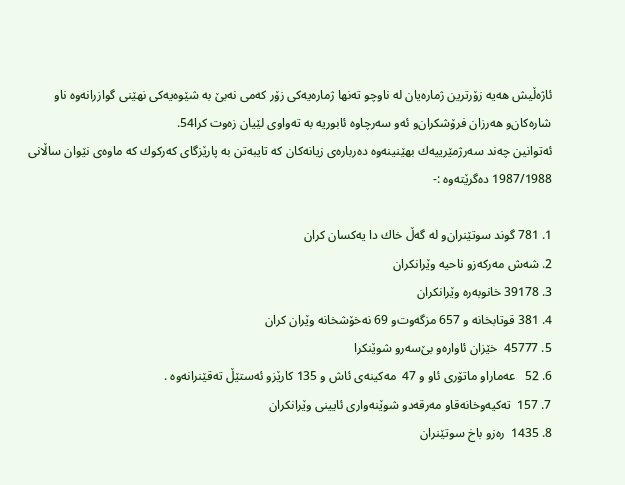ئاژه‌ڵیش هه‌یه‌ زۆرترین ژماره‌یان له‌ ناوچو ته‌نها ژماره‌یه‌كی‌ زۆر كه‌می‌ نه‌بێ‌ به‌ شێوه‌یه‌كی‌ نهێنی‌ گوازرانه‌وه‌ ناو شاره‌كان‌و هه‌رزان فرۆشكران‌و ئه‌و سه‌رچاوه‌ ئابوریه‌ به‌ ته‌واوی‌ لێیان زه‌وت كرا54.
ئه‌توانین چه‌ند سه‌رژمێرییه‌ك بهێنینه‌وه‌ ده‌رباره‌ی‌ زیانه‌كان كه‌ تایبه‌تن به‌ پارێزگای‌ كه‌ركوك كه‌ ماوه‌ی‌ نێوان ساڵانی‌ 1987/1988 ده‌گرێته‌وه‌ :-

1. 781 گوند سوتێنران‌و له‌ گه‌ڵ خاك دا یه‌كسان كران
2. شه‌ش مه‌ركه‌ز‌و ناحیه‌ وێرانكران
3. 39178 خانوبه‌ره‌ وێرانكران
4. 381 قوتابخانه‌ و 657 مزگه‌وت‌و 69 نه‌خۆشخانه‌ وێران كران
5. 45777  خێزان ئاواره‌و بێ‌سه‌ر‌و شوێنكرا
6. 52   عه‌ماراو ماتۆری‌ ئاو و 47  مه‌كینه‌ی‌ ئاش و 135 كارێز‌و ئه‌ستێڵ ته‌قێنرانه‌وه‌ .
7. 157  ته‌كیه‌وخانه‌قا‌و مه‌رقه‌د‌و شوێنه‌واری‌ ئایینی‌ وێرانكران
8. 1435  ره‌ز‌و باخ سوتێنران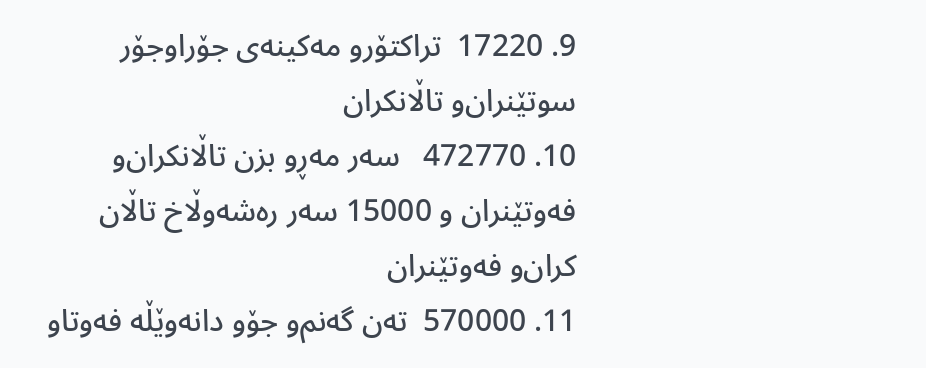9. 17220  تراكتۆر‌و مه‌كینه‌ی‌ جۆراوجۆر سوتێنران‌و تاڵانكران
10. 472770   سه‌ر مه‌ڕ‌و بزن تاڵانكران‌و فه‌وتێنران و 15000 سه‌ر ره‌شه‌وڵاخ تاڵان كران‌و فه‌وتێنران
11. 570000  ته‌ن گه‌نم‌و جۆ‌و دانه‌وێڵه‌ فه‌وتا‌و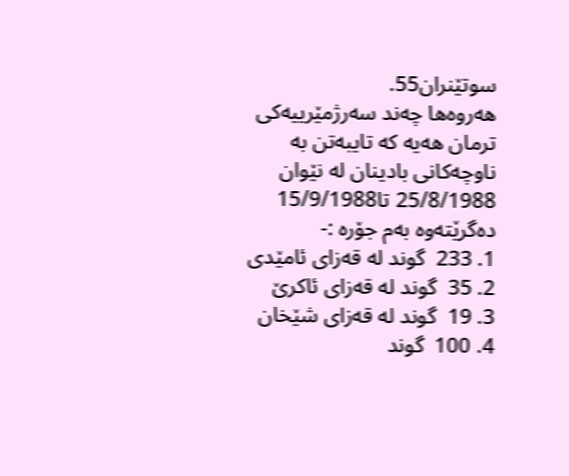سوتێنران55.
هه‌روه‌ها چه‌ند سه‌رژمێرییه‌كی‌ ترمان هه‌یه‌ كه‌ تایبه‌تن به‌ ناوچه‌كانی‌ بادینان له‌ نێوان 25/8/1988 تا15/9/1988 ده‌گرێته‌وه‌ به‌م جۆره‌ :-
1. 233  گوند له‌ قه‌زای‌ ئامێدی‌
2. 35  گوند له‌ قه‌زای‌ ئاكرێ‌
3. 19  گوند له‌ قه‌زای‌ شێخان
4. 100  گوند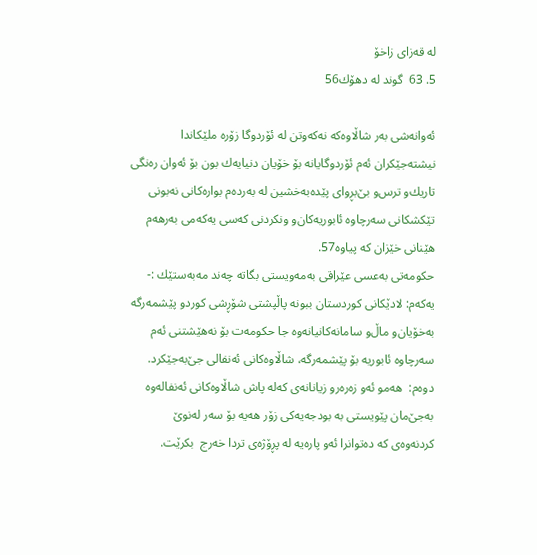له‌ قه‌زای‌ زاخۆ
5. 63  گوند له‌ دهۆك56

ئه‌وانه‌شی‌ به‌ر شاڵاوه‌كه‌ نه‌كه‌وتن له‌ ئۆردوگا زۆره‌ ملێكاندا نیشته‌جێكران ئه‌م ئۆردوگایانه‌ بۆ خۆیان دنیایه‌ك بون بۆ ئه‌وان ره‌نگی‌ تاریك‌و ترس‌و بێ‌بڕوای‌ پێده‌به‌خشین له‌ به‌رده‌م بواره‌كانی‌ نه‌بونی‌ تێكشكانی‌ سه‌رچاوه‌ ئابوریه‌كان‌و ونكردنی‌ كه‌سی‌ یه‌كه‌می‌ به‌رهه‌م هێنانی‌ خێزان كه‌ پیاوه‌57.
حكومه‌تی‌ به‌عسی‌ عێراقی‌ به‌مه‌ویستی‌ بگاته‌ چه‌ند مه‌به‌ستێك :-
یه‌كه‌م: لادێكانی‌ كوردستان ببونه‌ پاڵپشتی‌ شۆڕشی‌ كورد‌و پێشمه‌رگه‌ به‌خۆیان‌و ماڵ‌و سامانه‌كانیانه‌وه‌ جا حكومه‌ت بۆ نه‌هێشتنی‌ ئه‌م سه‌رچاوه‌ ئابوریه‌ بۆ پێشمه‌رگه‌، شاڵاوه‌كانی‌ ئه‌نفالی‌ جێ‌به‌جێكرد.
دوه‌م:  هه‌مو ئه‌و زه‌ره‌رو زیانانه‌ی‌ كه‌له‌ پاش شاڵاوه‌كانی‌ ئه‌نفاله‌وه‌ به‌جێ‌مان پێویستی‌ به‌ بودجه‌یه‌كی‌ زۆر هه‌یه‌ بۆ سه‌ر له‌نوێ‌ كردنه‌وه‌ی‌ كه‌ ده‌توانرا ئه‌و پاره‌یه‌ له‌ پڕۆژه‌ی‌ تردا خه‌رج  بكرێت.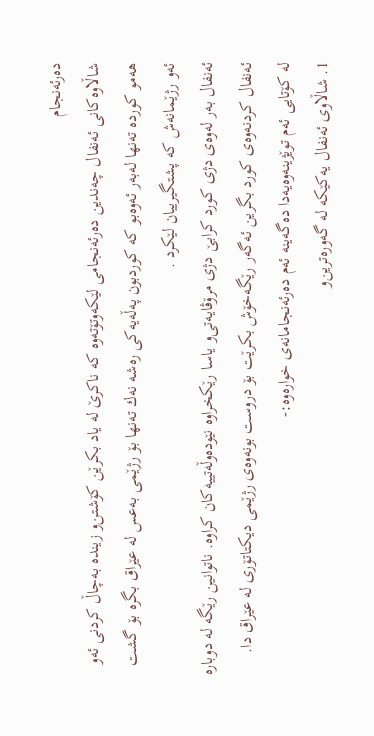ده‌رئه‌نجام
شاڵاوه‌كانی‌ ئه‌نفال چه‌ندین ده‌رئه‌نجامی‌ لێكه‌وتۆته‌وه‌ كه‌ ناكرێ‌ له‌ یاد بكرێن كۆشتن‌و زینده‌ به‌چاڵ كردنی‌ ئه‌و هه‌مو كورده‌ ته‌نها له‌به‌ر ئه‌وه‌بو كه‌ كوردبون په‌ڵه‌یه‌كی‌ ره‌شه‌ نه‌ك ته‌نها بۆ رژێمی‌ به‌عس له‌ عێراق بگره‌ بۆ گشت ئه‌و رژێمانه‌ش كه‌ پشتگیرییان لێكرد .
ئه‌نفال به‌ر له‌وه‌ی‌ دژی‌ كورد كرابێ‌ دژی‌ مرۆڤایه‌تی‌‌و یاسا رێكخراوه‌ نێوده‌وڵه‌تییه‌كان كراوه‌. ناتوانین رێگه‌ له‌ دوباره‌ ئه‌نفال كردنه‌وه‌ی‌ كورد بگرین ئه‌گه‌ر رێگه‌خۆش بكرێت بۆ دروست بونه‌وه‌ی‌ رژێمی‌ دیكتاتۆری‌ له‌ عێراق دا.
له‌ كۆتایی‌ ئه‌م توێژینه‌وه‌یه‌دا ده‌گه‌ینه‌ ئه‌م ده‌رئه‌نجامانه‌ی‌ خواره‌وه‌:-
1. شاڵاوی‌ ئه‌نفال یه‌كێكه‌ له‌ گه‌وره‌ترین‌و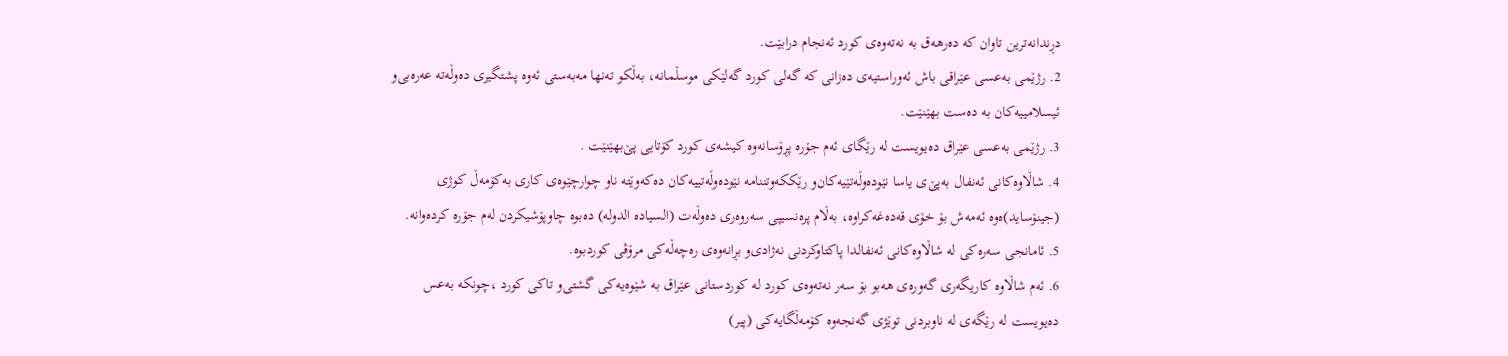دڕندانه‌ترین تاوان كه‌ ده‌رهه‌ق به‌ نه‌ته‌وه‌ی‌ كورد ئه‌نجام درابێت.
2. رژێمی‌ به‌عسی‌ عێراقی‌ باش ئه‌وراستیه‌ی‌ ده‌زانی‌ كه‌ گه‌لی‌ كورد گه‌لێكی‌ موسڵمانه‌، به‌ڵكو ته‌نها مه‌به‌ستی‌ ئه‌وه‌ پشتگیری‌ ده‌وڵه‌ته‌ عه‌ره‌بی‌‌و ئیسلامییه‌كان به‌ ده‌ست بهێنێت.
3. رژێمی‌ به‌عسی‌ عێراق ده‌یویست له‌ رێگای‌ ئه‌م جۆره‌ پڕۆسانه‌وه‌ كیشه‌ی‌ كورد كۆتایی‌ پێ‌بهێنێت .
4. شاڵاوه‌كانی‌ ئه‌نفال به‌پێ‌ی‌ یاسا نێوده‌وڵه‌تێیه‌كان‌و رێككه‌وتننامه‌ نێوده‌وڵه‌تییه‌كان ده‌كه‌وێته‌ ناو چوارچێوه‌ی‌ كاری‌ به‌كۆمه‌ڵ كوژی‌ (جینۆساید)ه‌وه‌ ئه‌مه‌ش بۆ خۆی‌ قه‌ده‌غه‌كراوه‌، به‌ڵام پره‌نسیپی‌ سه‌روه‌ری‌ ده‌وڵه‌ت (السیاده‌ الدوله‌) ده‌بوه‌ چاوپۆشیكردن له‌م جۆره‌ كرده‌وانه‌.
5. ئامانجی‌ سه‌ره‌كی‌ له‌ شاڵاوه‌كانی‌ ئه‌نفالدا پاكتاوكردنی‌ نه‌ژادی‌‌و بڕانه‌وه‌ی‌ ره‌چه‌ڵه‌كی‌ مرۆڤی‌ كوردبوه‌.
6. ئه‌م شاڵاوه‌ كاریگه‌ری‌ گه‌وره‌ی‌ هه‌بو بۆ سه‌ر نه‌ته‌وه‌ی‌ كورد له‌ كوردستانی‌ عێراق به‌ شێوه‌یه‌كی‌ گشتی‌‌و تاكی‌ كورد ،چونكه‌ به‌عس ده‌یویست له‌ رێگه‌ی‌ له‌ ناوبردنی‌ توێژی‌ گه‌نجه‌وه‌ كۆمه‌ڵگایه‌كی‌ (پیر)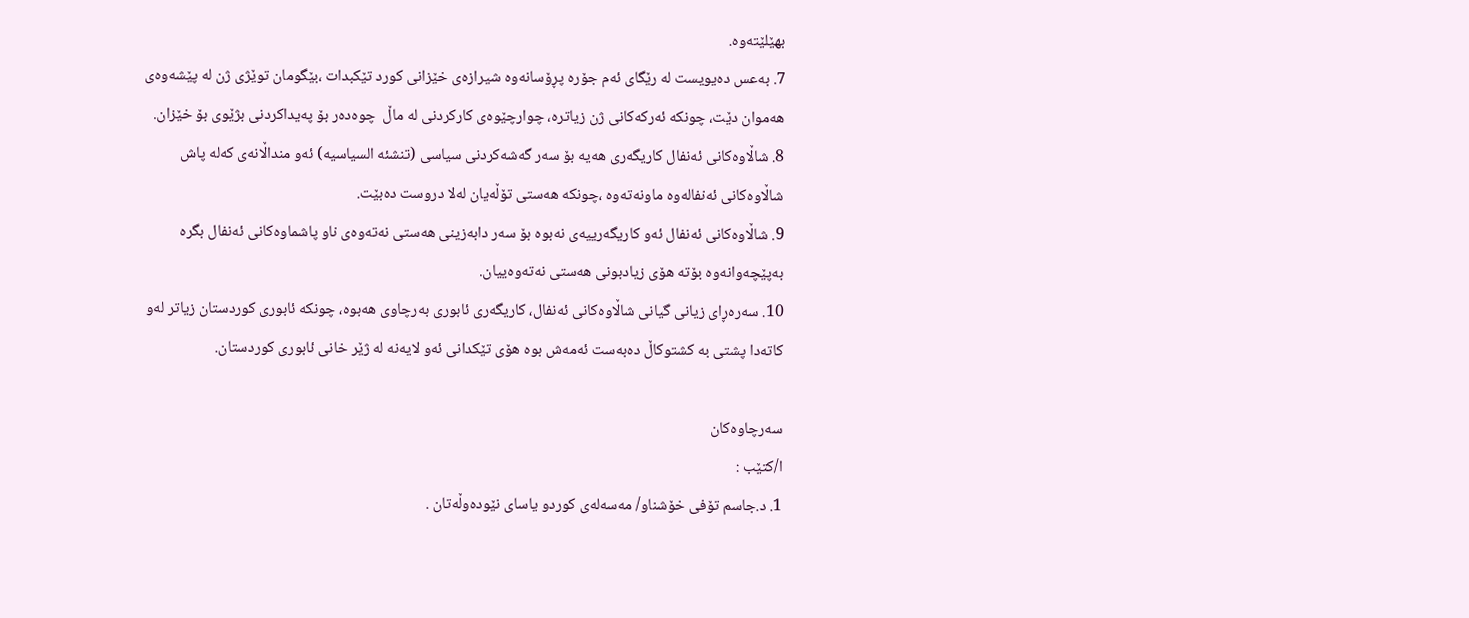بهێلێته‌وه‌.
7. به‌عس ده‌یویست له‌ رێگای‌ ئه‌م جۆره‌ پڕۆسانه‌وه‌ شیرازه‌ی‌ خێزانی‌ كورد تێكبدات ،بێگومان توێژی‌ ژن له‌ پێشه‌وه‌ی‌ هه‌موان دێت، چونكه‌ ئه‌ركه‌كانی‌ ژن زیاتره‌، چوارچێوه‌ی‌ كاركردنی‌ له‌ ماڵ  چوه‌ده‌ر بۆ په‌یداكردنی‌ بژێوی‌ بۆ خێزان.
8. شاڵاوه‌كانی‌ ئه‌نفال كاریگه‌ری‌ هه‌یه‌ بۆ سه‌ر گه‌شه‌كردنی‌ سیاسی‌ (تنشئه‌ السیاسیه‌) ئه‌و منداڵانه‌ی‌ كه‌له‌ پاش شاڵاوه‌كانی‌ ئه‌نفاله‌وه‌ ماونه‌ته‌وه‌ ،چونكه‌ هه‌ستی‌ تۆڵه‌یان له‌لا دروست ده‌بێت.
9. شاڵاوه‌كانی‌ ئه‌نفال ئه‌و كاریگه‌رییه‌ی‌ نه‌بوه‌ بۆ سه‌ر دابه‌زینی هه‌ستی‌ نه‌ته‌وه‌ی‌ ناو پاشماوه‌كانی‌ ئه‌نفال بگره‌ به‌پێچه‌وانه‌وه‌ بۆته‌ هۆی‌ زیادبونی‌ هه‌ستی‌ نه‌ته‌وه‌ییان.
10. سه‌ره‌ڕای‌ زیانی‌ گیانی‌ شاڵاوه‌كانی‌ ئه‌نفال، كاریگه‌ری‌ ئابوری‌ به‌رچاوی‌ هه‌بوه‌، چونكه‌ ئابوری‌ كوردستان زیاتر له‌و كاته‌دا پشتی‌ به‌ كشتوكاڵ ده‌به‌ست ئه‌مه‌ش بوه‌ هۆی‌ تێكدانی‌ ئه‌و لایه‌نه‌ له‌ ژێر خانی‌ ئابوری‌ كوردستان.

سه‌رچاوه‌كان
ا/كتێب :
1. د.جاسم تۆفی خۆشناو/ مه‌سه‌له‌ی‌ كورد‌و یاسای‌ نێوده‌وڵه‌تان .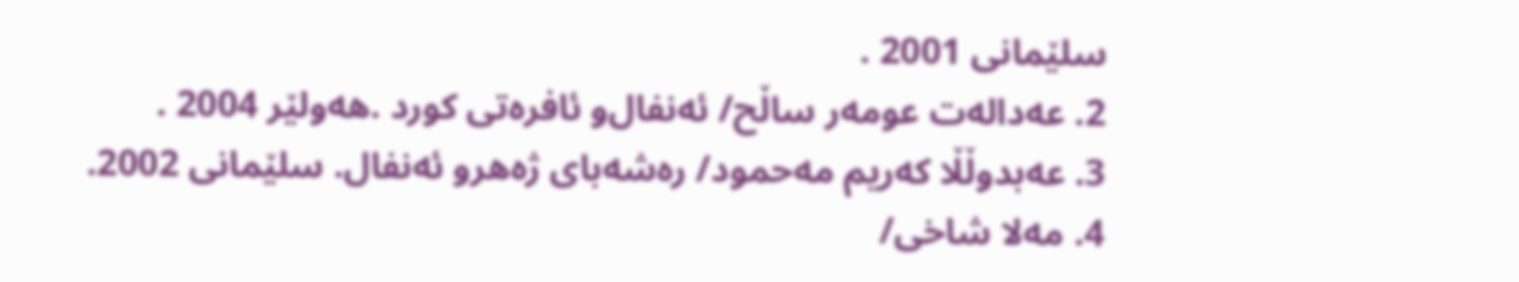سلێمانی‌ 2001 .
2. عه‌داله‌ت عومه‌ر ساڵح/ ئه‌نفال‌و ئافره‌تی‌ كورد .هه‌ولێر 2004 .
3. عه‌بدوڵڵا كه‌ریم مه‌حمود/ ره‌شه‌بای‌ ژه‌هرو ئه‌نفال. سلێمانی‌ 2002.
4. مه‌لا شاخی‌/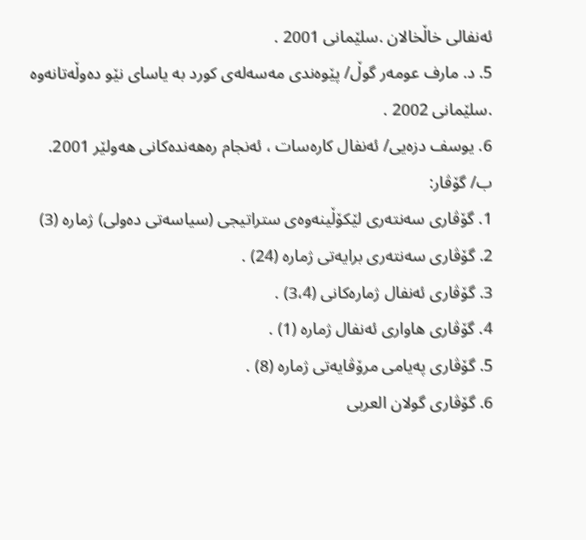ئه‌نفالی‌ خاڵخالان .سلێمانی‌ 2001 .
5. د. مارف عومه‌ر گوڵ/ پێوه‌ندی‌ مه‌سه‌له‌ی‌ كورد به‌ یاسای‌ نێو ده‌وڵه‌تانه‌وه‌ .سلێمانی‌ 2002 .
6. یوسف دزه‌یی‌/ ئه‌نفال كاره‌سات ، ئه‌نجام ره‌هه‌نده‌كانی‌ هه‌ولێر 2001.
ب/ گۆڤار:
1. گۆڤاری‌ سه‌نته‌ری‌ لێكۆڵینه‌وه‌ی‌ ستراتیجی‌ (سیاسه‌تی‌ ده‌ولی‌) ژماره‌ (3)
2. گۆڤاری‌ سه‌نته‌ری‌ برایه‌تی‌ ژماره‌ (24) .
3. گۆڤاری‌ ئه‌نفال ژماره‌كانی‌ (3،4) .
4. گۆڤاری‌ هاواری‌ ئه‌نفال ژماره‌ (1) .
5. گۆڤاری‌ په‌یامی‌ مرۆڤایه‌تی‌ ژماره‌ (8) .
6. گۆڤاری‌ گولان العربی‌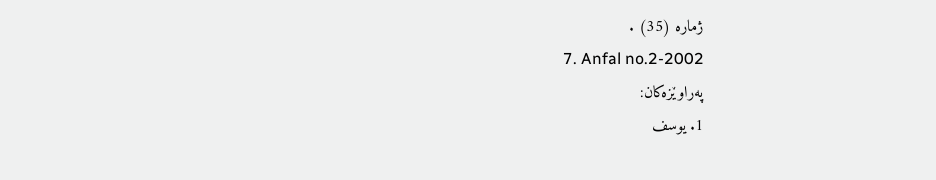ژماره‌ (35) .
7. Anfal no.2-2002
په‌راوێزه‌كان:
1. یوسف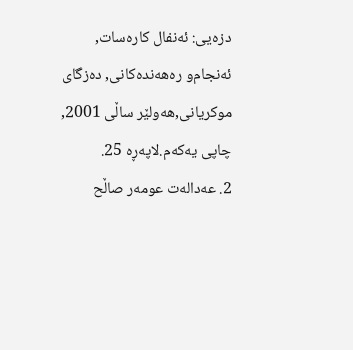دزه‌یی‌: ئه‌نفال كاره‌سات, ئه‌نجام‌و ره‌هه‌نده‌كانی‌, ده‌زگای‌ موكریانی‌,هه‌ولێر ساڵی‌ 2001, چاپی‌ یه‌كه‌م.لاپه‌ڕه‌ 25.
2. عه‌داله‌ت عومه‌ر صاڵح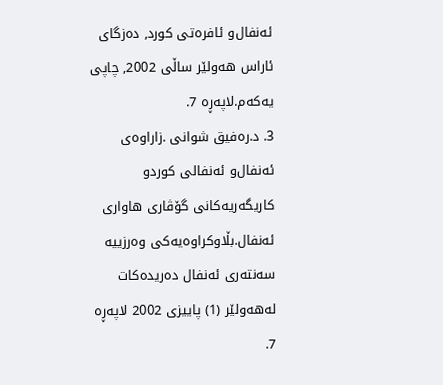ئه‌نفال‌و ئافره‌تی‌ كورد, ده‌زگای‌  ئاراس هه‌ولێر ساڵی‌ 2002, چاپی‌ یه‌كه‌م.لاپه‌ڕه‌ 7.
3. د.ره‌فیق شوانی‌ .زاراوه‌ی‌ ئه‌نفال‌و ئه‌نفالی‌ كورد‌و كاریگه‌ریه‌كانی‌ گۆڤاری‌ هاواری‌ ئه‌نفال.بڵاوكراوه‌یه‌كی‌ وه‌رزییه‌ سه‌نته‌ری‌ ئه‌نفال ده‌ریده‌كات له‌هه‌ولێر (1) پاییزی‌ 2002 لاپه‌ڕه‌ 7.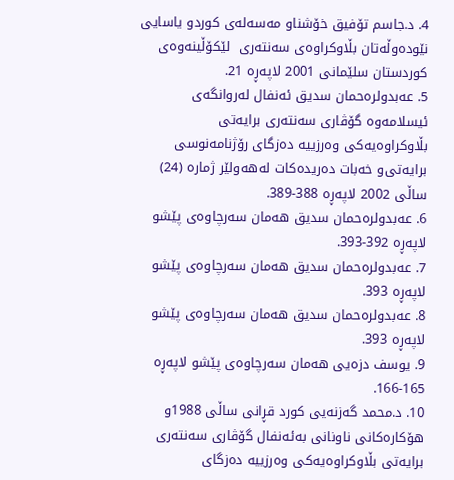4. د.جاسم تۆفیق خۆشناو مه‌سه‌له‌ی‌ كورد‌و یاسایی‌ نێوده‌وڵه‌تان بڵاوكراوه‌ی‌ سه‌نته‌ری‌  لێكۆڵینه‌وه‌ی‌ كوردستان سلێمانی‌ 2001 لاپه‌ڕه‌ 21.
5. عه‌بدولره‌حمان سدیق ئه‌نفال له‌روانگه‌ی‌ ئیسلامه‌وه‌ گۆڤاری‌ سه‌نته‌ری‌ برایه‌تی‌ بڵاوكراوه‌یه‌كی‌ وه‌رزییه‌ ده‌زگای‌ رۆژنامه‌نوسی‌ برایه‌تی‌‌و خه‌بات ده‌ریده‌كات له‌هه‌ولێر ژماره‌ (24) ساڵی‌ 2002 لاپه‌ڕه‌ 388-389.
6. عه‌بدولره‌حمان سدیق هه‌مان سه‌رچاوه‌ی‌ پێشو لاپه‌ڕه‌ 392-393.
7. عه‌بدولره‌حمان سدیق هه‌مان سه‌رچاوه‌ی‌ پێشو لاپه‌ڕه‌ 393.
8. عه‌بدولره‌حمان سدیق هه‌مان سه‌رچاوه‌ی‌ پێشو لاپه‌ڕه‌ 393.
9. یوسف دزه‌یی‌ هه‌مان سه‌رچاوه‌ی‌ پێشو لاپه‌ڕه‌ 165-166.
10. د.محمد گه‌زنه‌یی‌ كورد قڕانی‌ ساڵی‌ 1988و هۆكاره‌كانی‌ ناونانی‌ به‌ئه‌نفال گۆڤاری‌ سه‌نته‌ری‌ برایه‌تی‌ بڵاوكراوه‌یه‌كی‌ وه‌رزییه‌ ده‌زگای‌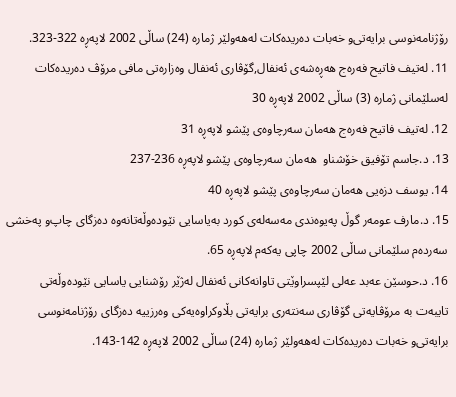رۆژنامه‌نوسی‌ برایه‌تی‌‌و خه‌بات ده‌ریده‌كات له‌هه‌ولێر ژماره‌ (24) ساڵی‌ 2002 لاپه‌ڕه‌ 322-323.
11. له‌تیف فاتیح فه‌ره‌ج هه‌ڕه‌شه‌ی‌ ئه‌نفال,گۆڤاری‌ ئه‌نفال وه‌زاره‌تی‌ مافی‌ مرۆڤ ده‌ریده‌كات له‌سلێمانی‌ ژماره‌ (3) ساڵی‌ 2002 لاپه‌ڕه‌ 30
12. له‌تیف فاتیح فه‌ره‌ج هه‌مان سه‌رچاوه‌ی‌ پێشو لاپه‌ڕه‌ 31
13. د.جاسم تۆفیق خۆشناو  هه‌مان سه‌رچاوه‌ی‌ پێشو لاپه‌ڕه‌ 236-237
14. یوسف دزه‌یی‌ هه‌مان سه‌رچاوه‌ی‌ پێشو لاپه‌ڕه‌ 40
15. د.مارف عومه‌ر گوڵ په‌یوه‌ندی‌ مه‌سه‌له‌ی‌ كورد به‌یاسایی‌ نێوده‌وڵه‌تانه‌وه‌ ده‌زگای‌ چاپ‌و په‌خشی‌ سه‌رده‌م سلێمانی‌ ساڵی‌ 2002 چاپی‌ یه‌كه‌م لاپه‌ڕه‌ 65.
16. د.حوسێن عه‌بد عه‌لی‌ لێپسراوێتی‌ تاوانه‌كانی‌ ئه‌نفال له‌ژێر رۆشنایی‌ یاسایی‌ نێوده‌وڵه‌تی‌  تایبه‌ت به‌ مرۆڤایه‌تی‌ گۆڤاری‌ سه‌نته‌ری‌ برایه‌تی‌ بڵاوكراوه‌یه‌كی‌ وه‌رزییه‌ ده‌زگای‌ رۆژنامه‌نوسی‌ برایه‌تی‌‌و خه‌بات ده‌ریده‌كات له‌هه‌ولێر ژماره‌ (24) ساڵی‌ 2002 لاپه‌ڕه‌ 142-143.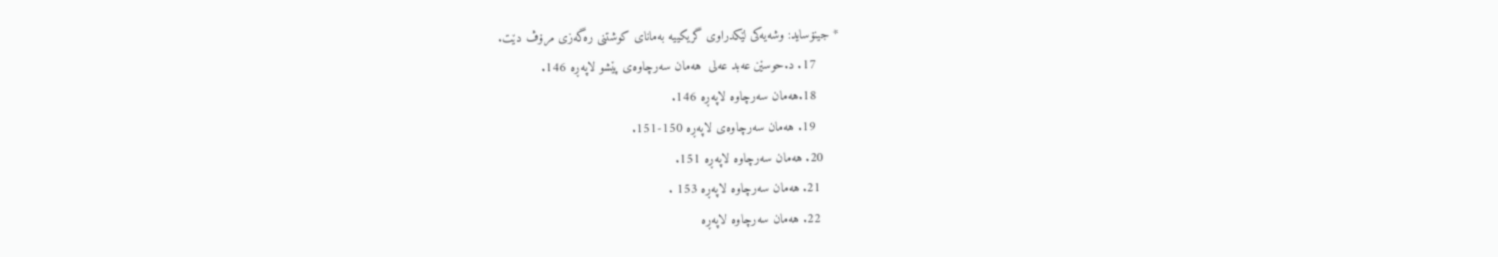* جینۆساید: وشه‌یه‌كی‌ لێكدراوی‌ گریكییه‌ به‌مانای‌ كوشتنی‌ ره‌گه‌زی‌ مرۆڤ دێت.
      17. د.حوسێن عه‌بد عه‌لی‌  هه‌مان سه‌رچاوه‌ی‌ پێشو لاپه‌ڕه‌ 146.
      18.هه‌مان سه‌رچاوه‌ لاپه‌ڕه‌ 146.
      19. هه‌مان سه‌رچاوه‌ی‌ لاپه‌ڕه‌ 150-151.
    20. هه‌مان سه‌رچاوه‌ لاپه‌ڕه‌ 151.
     21. هه‌مان سه‌رچاوه‌ لاپه‌ڕه‌ 153 .
     22. هه‌مان سه‌رچاوه‌ لاپه‌ڕه‌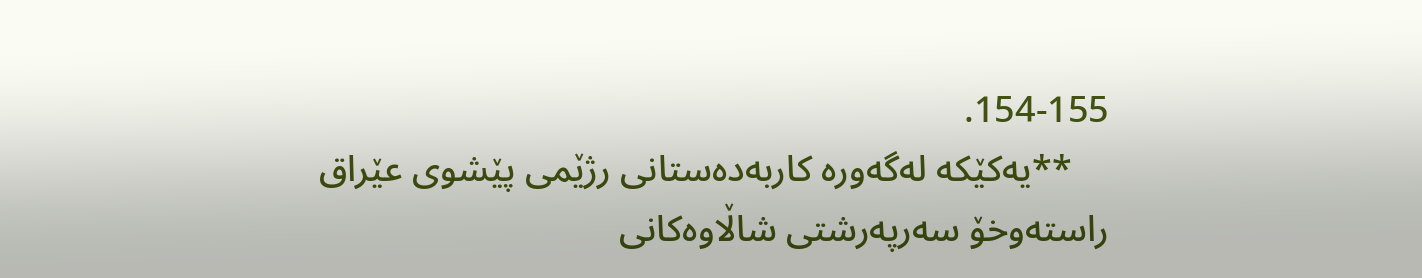154-155.
    **یه‌كێكه‌ له‌گه‌وره‌ كاربه‌ده‌ستانی‌ رژێمی‌ پێشوی‌ عێراق راسته‌وخۆ سه‌رپه‌رشتی‌ شاڵاوه‌كانی‌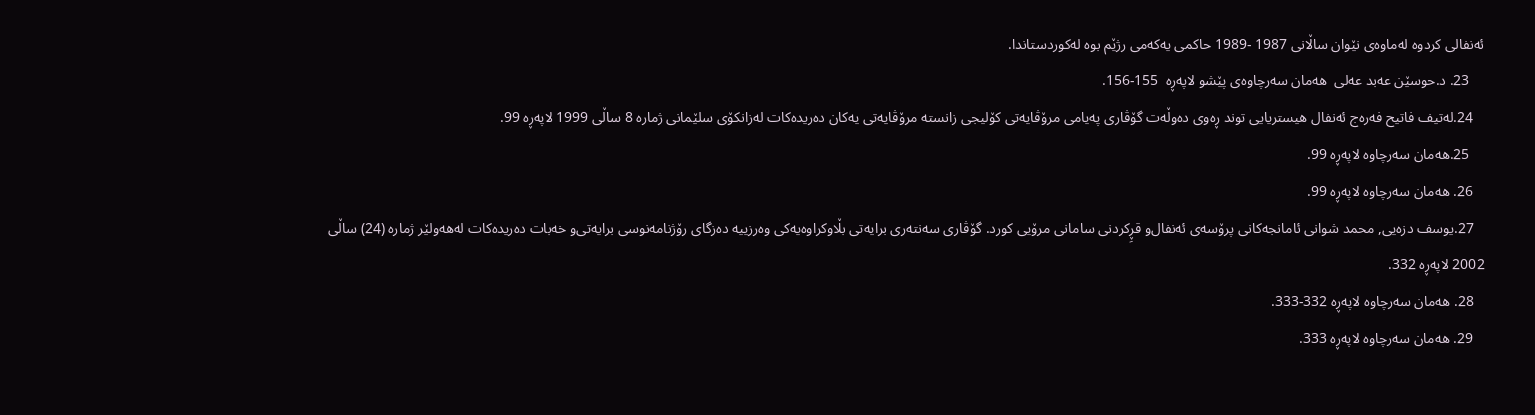ئه‌نفالی‌ كردوه‌ له‌ماوه‌ی‌ نێوان ساڵانی‌ 1987 -1989 حاكمی‌ یه‌كه‌می‌ رژێم بوه‌ له‌كوردستاندا.
    23. د.حوسێن عه‌بد عه‌لی‌  هه‌مان سه‌رچاوه‌ی‌ پێشو لاپه‌ڕه‌  155-156.
   24.له‌تیف فاتیح فه‌ره‌ج ئه‌نفال هیستریایی‌ توند ڕه‌وی‌ ده‌وڵه‌ت گۆڤاری‌ په‌یامی‌ مرۆڤایه‌تی‌ كۆلیجی‌ زانسته‌ مرۆڤایه‌تی‌ یه‌كان ده‌ریده‌كات له‌زانكۆی‌ سلێمانی‌ ژماره‌ 8 ساڵی‌ 1999 لاپه‌ڕه‌ 99.
    25.هه‌مان سه‌رچاوه‌ لاپه‌ڕه‌ 99.
   26. هه‌مان سه‌رچاوه‌ لاپه‌ڕه‌ 99.
   27.یوسف دزه‌یی‌, محمد شوانی‌ ئامانجه‌كانی‌ پرۆسه‌ی‌ ئه‌نفال‌و قڕِكردنی‌ سامانی‌ مرۆیی‌ كورد. گۆڤاری‌ سه‌نته‌ری‌ برایه‌تی‌ بڵاوكراوه‌یه‌كی‌ وه‌رزییه‌ ده‌زگای‌ رۆژنامه‌نوسی‌ برایه‌تی‌‌و خه‌بات ده‌ریده‌كات له‌هه‌ولێر ژماره‌ (24) ساڵی‌ 2002 لاپه‌ڕه‌ 332.
   28. هه‌مان سه‌رچاوه‌ لاپه‌ڕه‌ 332-333.
   29. هه‌مان سه‌رچاوه‌ لاپه‌ڕه‌ 333.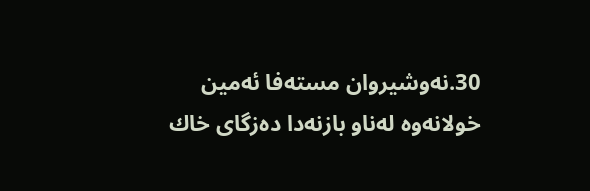30.نه‌وشیروان مسته‌فا ئه‌مین خولانه‌وه‌ له‌ناو بازنه‌دا ده‌زگای‌ خاك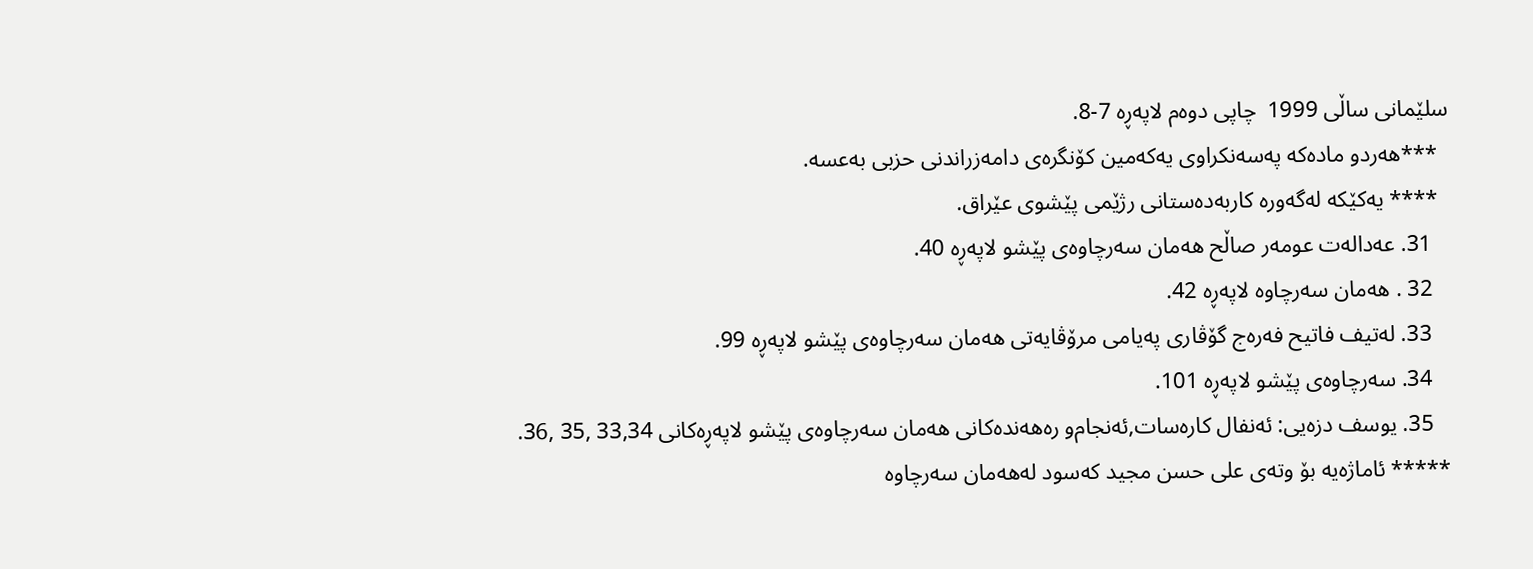سلێمانی‌ ساڵی‌ 1999  چاپی‌ دوه‌م لاپه‌ڕه‌ 7-8.
  ***هه‌ردو ماده‌كه‌ په‌سه‌نكراوی‌ یه‌كه‌مین كۆنگره‌ی‌ دامه‌زراندنی‌ حزبی‌ به‌عسه‌.
  **** یه‌كێكه‌ له‌گه‌وره‌ كاربه‌ده‌ستانی‌ رژێمی‌ پێشوی‌ عێراق.
   31. عه‌داله‌ت عومه‌ر صاڵح هه‌مان سه‌رچاوه‌ی‌ پێشو لاپه‌ڕه‌ 40.
   32 . هه‌مان سه‌رچاوه‌ لاپه‌ڕه‌ 42.
   33. له‌تیف فاتیح فه‌ره‌ج گۆڤاری‌ په‌یامی‌ مرۆڤایه‌تی‌ هه‌مان سه‌رچاوه‌ی‌ پێشو لاپه‌ڕه‌ 99.
   34. سه‌رچاوه‌ی‌ پێشو لاپه‌ڕه‌ 101.
   35. یوسف دزه‌یی‌: ئه‌نفال كاره‌سات,ئه‌نجام‌و ره‌هه‌نده‌كانی‌ هه‌مان سه‌رچاوه‌ی‌ پێشو لاپه‌ڕه‌كانی‌ 33,34 ,35 ,36.
***** ئاماژه‌یه‌ بۆ وته‌ی‌ علی‌ حسن مجید كه‌سود له‌هه‌مان سه‌رچاوه‌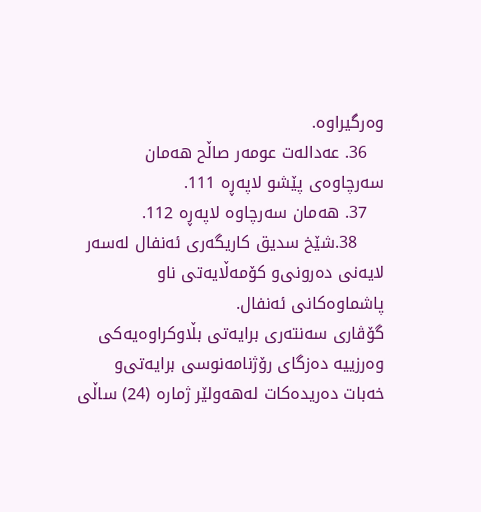وه‌رگیراوه‌.
   36. عه‌داله‌ت عومه‌ر صاڵح هه‌مان سه‌رچاوه‌ی‌ پێشو لاپه‌ڕه‌ 111.
   37. هه‌مان سه‌رچاوه‌ لاپه‌ڕه‌ 112.
     38.شێخ سدیق كاریگه‌ری‌ ئه‌نفال له‌سه‌ر لایه‌نی‌ ده‌رونی‌‌و كۆمه‌ڵایه‌تی‌ ناو پاشماوه‌كانی‌ ئه‌نفال.
گۆڤاری‌ سه‌نته‌ری‌ برایه‌تی‌ بڵاوكراوه‌یه‌كی‌ وه‌رزییه‌ ده‌زگای‌ رۆژنامه‌نوسی‌ برایه‌تی‌‌و خه‌بات ده‌ریده‌كات له‌هه‌ولێر ژماره‌ (24) ساڵی‌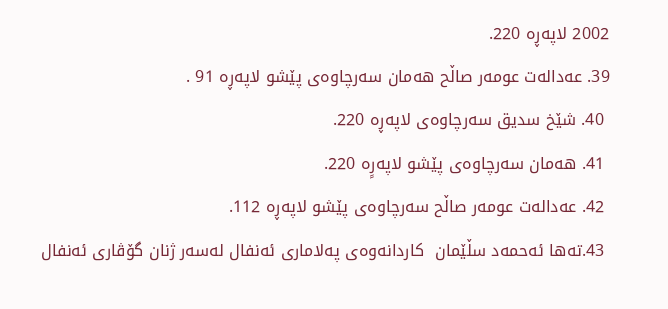2002 لاپه‌ڕه‌ 220.
39. عه‌داله‌ت عومه‌ر صاڵح هه‌مان سه‌رچاوه‌ی‌ پێشو لاپه‌ڕه‌ 91 .
 40. شێخ سدیق سه‌رچاوه‌ی‌ لاپه‌ڕه‌ 220.
 41. هه‌مان سه‌رچاوه‌ی‌ پێشو لاپه‌رٍه‌ 220.
 42. عه‌داله‌ت عومه‌ر صاڵح سه‌رچاوه‌ی‌ پێشو لاپه‌ڕه‌ 112.
 43.ته‌ها ئه‌حمه‌د سڵێمان  كاردانه‌وه‌ی‌ په‌لاماری‌ ئه‌نفال له‌سه‌ر ژنان گۆڤاری‌ ئه‌نفال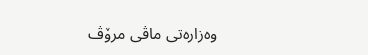وه‌زاره‌تی‌ ماڤی‌ مرۆڤ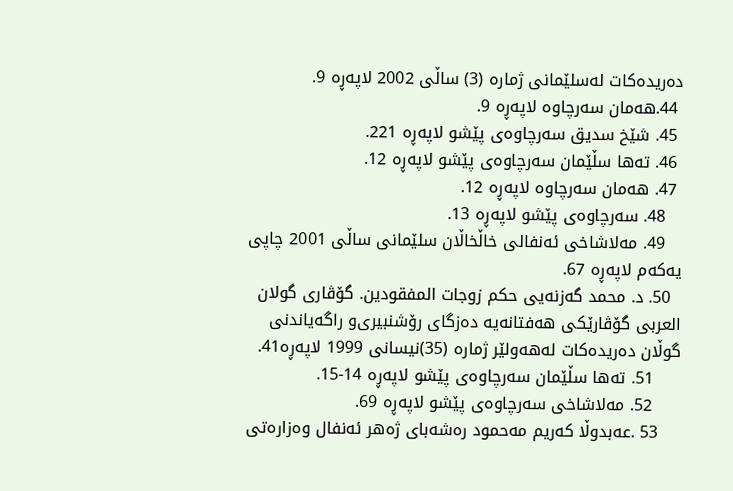ده‌ریده‌كات له‌سلێمانی‌ ژماره‌ (3) ساڵی‌ 2002 لاپه‌ڕه‌ 9.
 44.هه‌مان سه‌رچاوه‌ لاپه‌ڕه‌ 9.
 45. شێخ سدیق سه‌رچاوه‌ی‌ پێشو لاپه‌ڕه‌ 221.
 46. ته‌ها سڵێمان سه‌رچاوه‌ی‌ پێشو لاپه‌ڕه‌ 12.
 47. هه‌مان سه‌رچاوه‌ لاپه‌ڕه‌ 12.
   48. سه‌رچاوه‌ی‌ پێشو لاپه‌ڕه‌ 13.
   49. مه‌لاشاخی‌ ئه‌نفالی‌ خاڵخاڵان سلێمانی‌ ساڵی‌ 2001 چاپی‌ یه‌كه‌م لاپه‌ڕه‌ 67.
  50. د. محمد گه‌زنه‌یی‌ حكم زوجات المفقودین. گۆڤاری‌ گولان العربی‌ گۆڤارێكی‌ هه‌فتانه‌یه‌ ده‌زگای‌ رۆشنبیری‌‌و راگه‌یاندنی‌ گوڵان ده‌ریده‌كات له‌هه‌ولێر ژماره‌ (35)نیسانی‌ 1999 لاپه‌ڕه‌41.
     51. ته‌ها سڵێمان سه‌رچاوه‌ی‌ پێشو لاپه‌ڕه‌ 14-15.
     52. مه‌لاشاخی‌ سه‌رچاوه‌ی‌ پێشو لاپه‌ڕه‌ 69.
    53 .عه‌بدوڵا كه‌ریم مه‌حمود ره‌شه‌بای‌ ژه‌هر ئه‌نفال وه‌زاره‌تی‌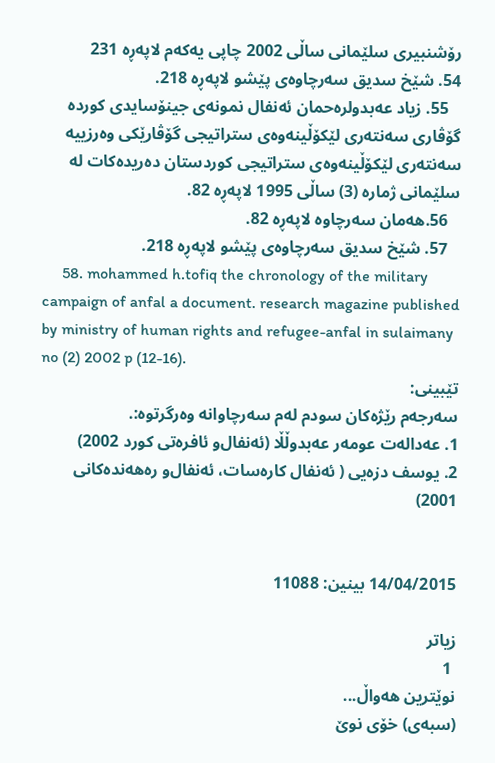رۆشنبیری‌ سلێمانی‌ ساڵی‌ 2002 چاپی‌ یه‌كه‌م لاپه‌ڕه‌ 231
54. شێخ سدیق سه‌رچاوه‌ی‌ پێشو لاپه‌ڕه‌ 218.
   55. زیاد عه‌بدولره‌حمان ئه‌نفال نمونه‌ی‌ جینۆسایدی‌ كورده‌ گۆڤاری‌ سه‌نته‌ری‌ لێكۆڵینه‌وه‌ی‌ ستراتیجی‌ گۆڤارێكی‌ وه‌رزییه‌ سه‌نته‌ری‌ لێكۆڵینه‌وه‌ی‌ ستراتیجی‌ كوردستان ده‌ریده‌كات له‌ سلێمانی‌ ژماره‌ (3) ساڵی‌ 1995 لاپه‌ڕه‌ 82.
   56.هه‌مان سه‌رچاوه‌ لاپه‌ڕه‌ 82.
   57. شێخ سدیق سه‌رچاوه‌ی‌ پێشو لاپه‌ڕه‌ 218.
     58. mohammed h.tofiq the chronology of the military campaign of anfal a document. research magazine published by ministry of human rights and refugee-anfal in sulaimany no (2) 2002 p (12-16).
تێبینی:
سه‌رجه‌م رێژه‌كان سودم له‌م سه‌رچاوانه‌ وه‌رگرتوه‌:.
1. عه‌داله‌ت عومه‌ر عه‌بدوڵڵا (ئه‌نفال‌و ئافره‌تی كورد 2002)
2. یوسف دزه‌یی ( ئه‌نفال كاره‌سات، ئه‌نفال‌و ره‌هه‌نده‌كانی‌ 2001)


14/04/2015 بینین: 11088

زیاتر
 1
نوێترین هه‌واڵ...
(سبەى) خۆى نوێ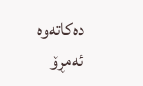دەکاتەوە
ئه‌مڕۆ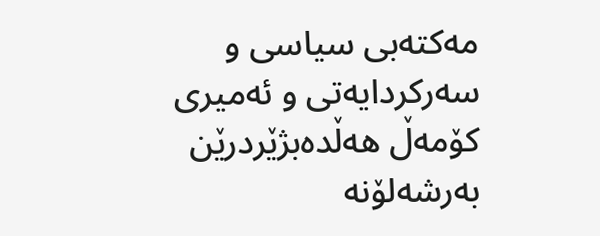مه‌كته‌بی‌ سیاسی‌ و سه‌ركردایه‌تی‌ و ئه‌میری‌ كۆمه‌ڵ هەڵدەبژێردرێن
به‌رشه‌لۆنه‌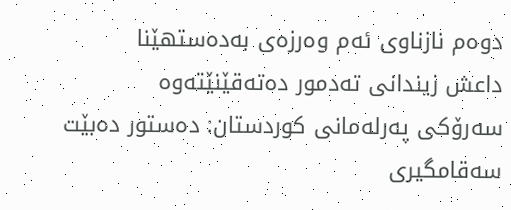دوه‌م نازناوی ئه‌م وه‌رزه‌ی به‌ده‌ستهێنا
داعش زیندانی تەدمور دەتەقێنێتەوە
سەرۆكی پەرلەمانی كوردستان: دەستور دەبێت سەقامگیری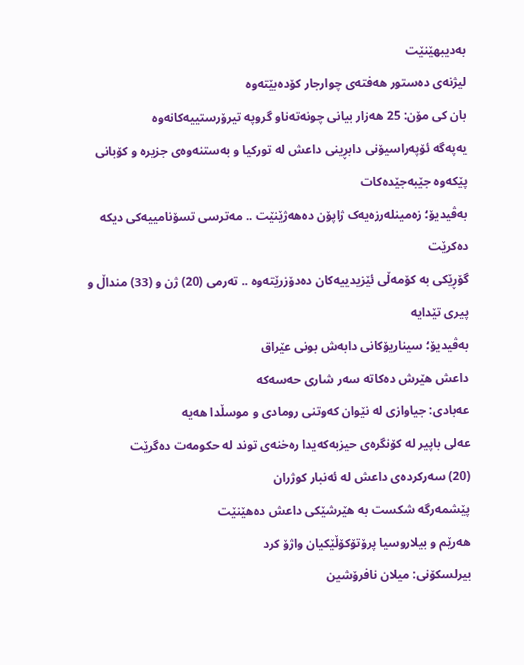بەدیبهێنێت
لیژنەی دەستور هەفتەی چوارجار كۆدەبێتەوە
بان كی مۆن: 25 هەزار بیانی چونەتەناو گروپە تیرۆرستییەكانەوە
یەپەگە ئۆپەراسیۆنی دابڕینی داعش لە تورکیا و بەستنەوەی جزیرە و کۆبانی پێکەوە جێبەجێدەکات
بەڤیدیۆ؛ زەمینلەرزەیەک ژاپۆن دەهەژێنێت .. مەترسی تسۆنامییەکی دیکە دەکرێت
گۆڕێکی بە کۆمەڵی ئێزیدییەکان دەدۆزرێتەوە .. تەرمی (20) ژن و (33) منداڵ و پیری تێدایە
بەڤیدیۆ؛ سیناریۆکانی دابەش بونی عێراق
داعش هێرش دەکاتە سەر شاری حەسەکە
عه‌بادی: جیاوازی له‌ نێوان کەوتنی رومادی و موسڵدا هه‌یه‌
عەلی باپیر لە کۆنگرەی حیزبەکەیدا رەخنەی توند لە حکومەت دەگرێت
(20) سه‌ركرده‌ی داعش لە ئەنبار کوژران
پێشمەرگە شكست بە هێرشێكی داعش دەهێنێت
هەرێم و بیلاروسیا پرۆتۆکۆڵێکیان واژۆ کرد
بیرلسكۆنی: میلان نافرۆشین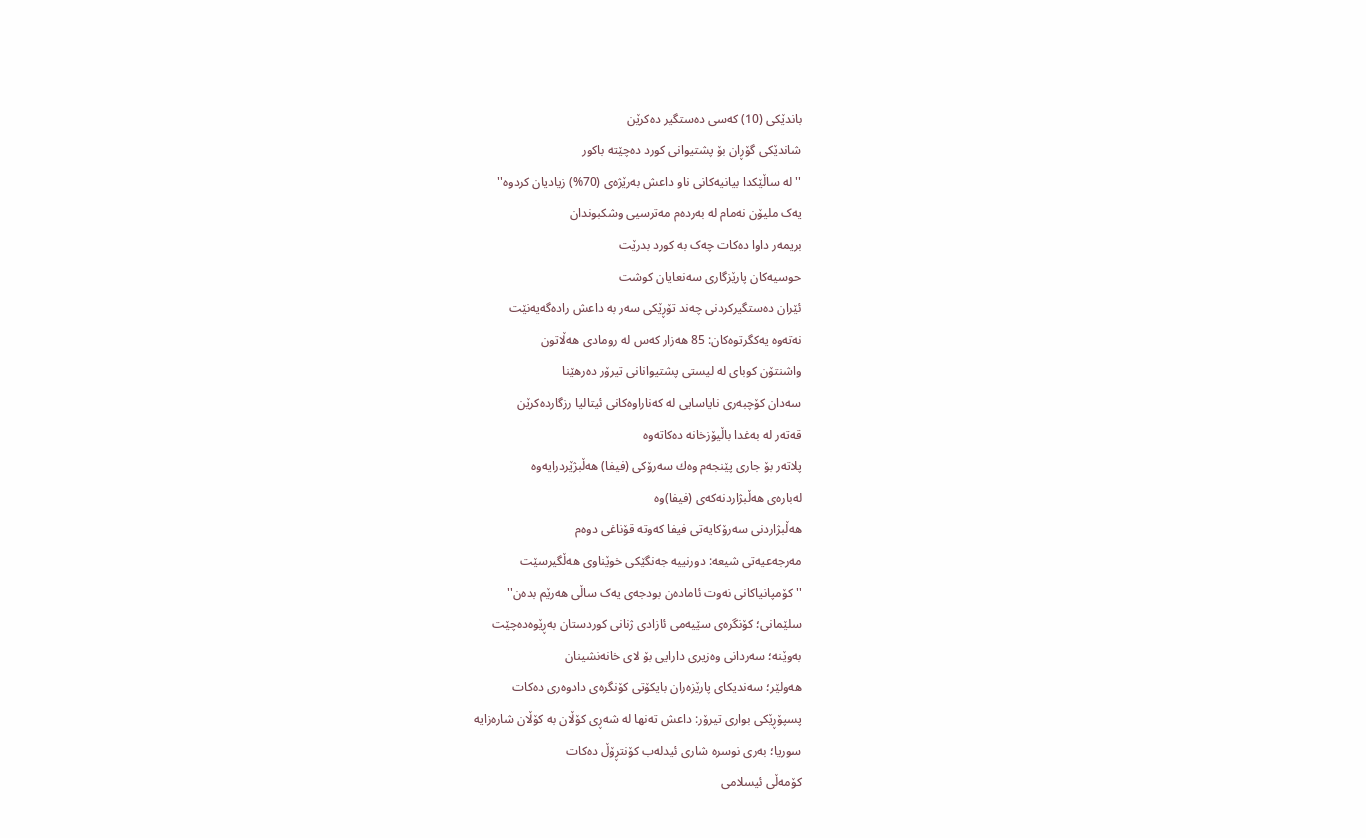باندێکی (10) کەسى دەستگیر دەکرێن
شاندێکى گۆڕان بۆ پشتیوانی کورد دەچێتە باکور
''لە ساڵێکدا بیانیه‌كانی ناو داعش بەرێژەى (70%) زیادیان کردوە''
یەک ملیۆن نەمام لە بەردەم مەترسیی وشکبوندان
بریمه‌ر داوا دەکات چەک بە کورد بدرێت
حوسیەکان پارێزگارى سەنعایان کوشت
ئێران دەستگیرکردنى چه‌ند تۆڕێكی‌ سه‌ر به‌ داعش رادەگەیەنێت
نەتەوە یەكگرتوەكان: 85 هەزار كەس لە رومادی هەڵاتون
واشنتۆن كوبای لە لیستی پشتیوانانی تیرۆر دەرهێنا
سەدان كۆچبەری نایاسایی لە كەناراوەكانی ئیتالیا رزگاردەكرێن
قەتەر لە بەغدا باڵیۆزخانە دەكاتەوە
پلاتەر بۆ جاری پێنجەم وەك سەرۆكی (فیفا) هەڵبژێردرایەوە
لەبارەی هەڵبژاردنەكەی (فیفا)وە
هەڵبژاردنی سەرۆكایەتی فیفا كەوتە قۆناغی دوەم
مەرجەعیەتی شیعە: دورنییە جەنگێكی خوێناوی هەڵگیرسێت
''کۆمپانیاکانی نەوت ئامادەن بودجەی یەک ساڵی هەرێم بدەن''
سلێمانی؛ كۆنگرەی سێیەمی ئازادی ژنانی كوردستان بەڕێوەدەچێت
بەوێنە؛ سەردانی وەزیری دارایی بۆ لای خانەنشینان
هەولێر؛ سەندیكای پارێزەران بایكۆتی كۆنگرەی دادوەری دەكات
پسپۆڕێكی بواری تیرۆر: داعش تەنها لە شەڕی كۆڵان بە كۆڵان شارەزایە
سوریا؛ بەری نوسرە شاری ئیدلەب كۆنتڕۆڵ دەكات
كۆمەڵی ئیسلامی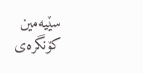سێیەمین كۆنگرەی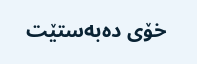خۆی دەبەستێت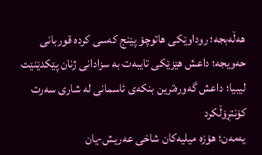هەڵەبجە؛ روداوێکی هاتوچۆ پێنج کەسی کردە قوربانی
حەویجە؛ داعش هێزێكی تایبەت بە سزادانی ژنان پێكدێنێت
لیبیا؛ داعش گەورەترین بنكەی ئاسمانی لە شاری سەرت کۆنتڕۆڵکرد
یەمەن؛ هۆزە میلیەكان شاخی عەریش-یان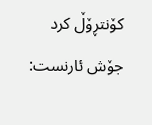كۆنتڕۆڵ كرد
جۆش ئارنست: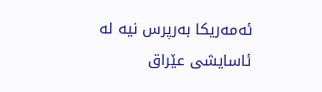ئەمەریكا بەرپرس نیە لە ئاسایشی عێراق